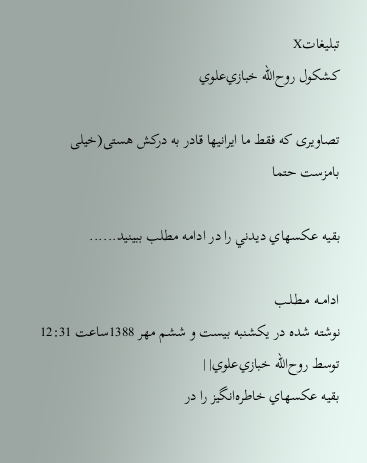تبليغاتX
كشكول روح‌الله خبازي‌علوي

تصاویری که فقط ما ایرانیها قادر به درکش هستی(خیلی بامزست حتما

بقيه عکسهاي ديدني را در ادامه مطلب ببينيد......

ادامــه مـطـلـب
نوشته شده در یکشنبه بیست و ششم مهر 1388ساعت 12:31 توسط روح‌الله خبازي‌علوي| |
بقيه عکسهاي خاطره‌انگيز را در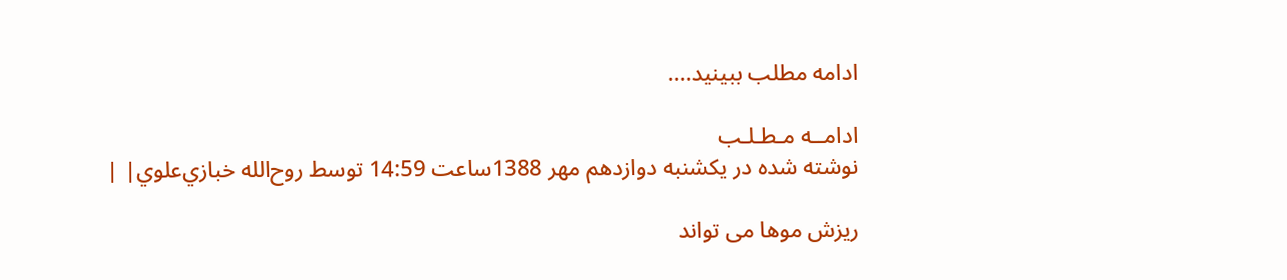ادامه مطلب ببينيد....

ادامــه مـطـلـب
نوشته شده در یکشنبه دوازدهم مهر 1388ساعت 14:59 توسط روح‌الله خبازي‌علوي| |

ریزش موها می تواند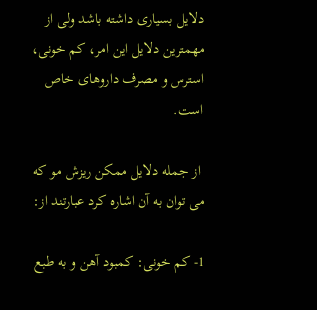دلایل بسیاری داشته باشد ولی از مهمترین دلایل این امر، کم خونی، استرس و مصرف داروهای خاص است.

 از جمله دلایل ممکن ریزش مو که می توان به آن اشاره کرد عبارتند از:

1- کم خونی: کمبود آهن و به طبع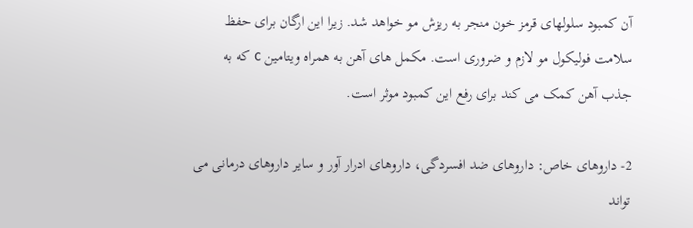آن کمبود سلولهای قرمز خون منجر به ریزش مو خواهد شد. زیرا این ارگان برای حفظ سلامت فولیکول مو لازم و ضروری است. مکمل های آهن به همراه ویتامین c که به جذب آهن کمک می کند برای رفع این کمبود موثر است.

2- داروهای خاص: داروهای ضد افسردگی، داروهای ادرار آور و سایر داروهای درمانی می تواند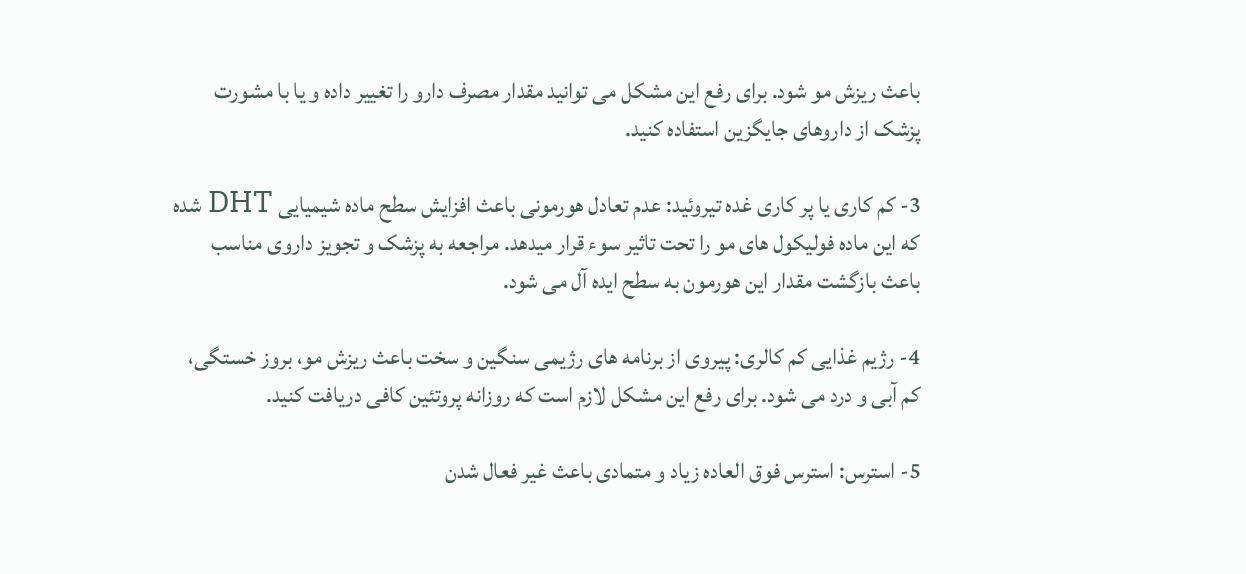باعث ریزش مو شود. برای رفع این مشکل می توانید مقدار مصرف دارو را تغییر داده و یا با مشورت پزشک از داروهای جایگزین استفاده کنید.

3- کم کاری یا پر کاری غده تیروئید: عدم تعادل هورمونی باعث افزایش سطح ماده شیمیایی DHT شده که این ماده فولیکول های مو را تحت تاثیر سوء قرار میدهد. مراجعه به پزشک و تجویز داروی مناسب باعث بازگشت مقدار این هورمون به سطح ایده آل می شود.

4- رژیم غذایی کم کالری: پیروی از برنامه های رژیمی سنگین و سخت باعث ریزش مو، بروز خستگی، کم آبی و درد می شود. برای رفع این مشکل لازم است که روزانه پروتئین کافی دریافت کنید.

5- استرس: استرس فوق العاده زیاد و متمادی باعث غیر فعال شدن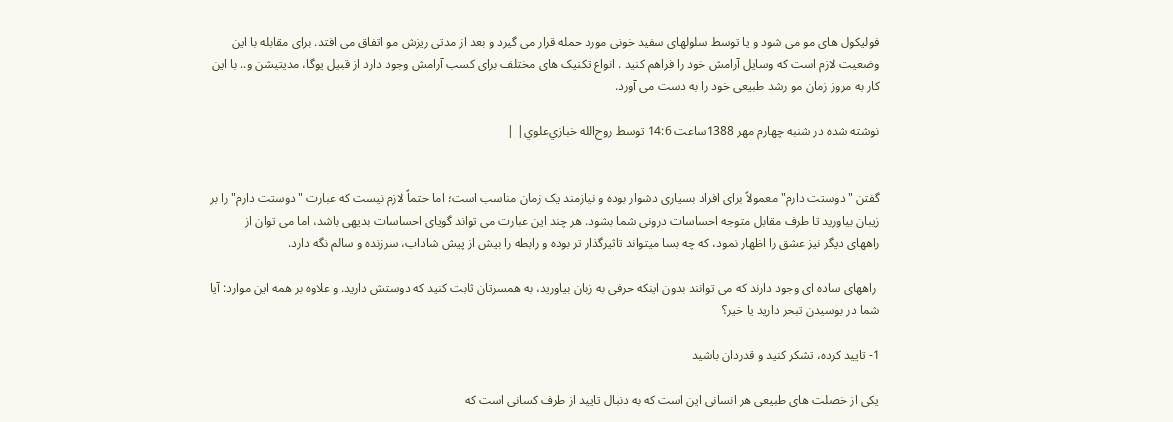فولیکول های مو می شود و یا توسط سلولهای سفید خونی مورد حمله قرار می گیرد و بعد از مدتی ریزش مو اتفاق می افتد. برای مقابله با این وضعیت لازم است که وسایل آرامش خود را فراهم کنید . انواع تکنیک های مختلف برای کسب آرامش وجود دارد از قبیل یوگا، مدیتیشن و.. با این کار به مروز زمان مو رشد طبیعی خود را به دست می آورد.

نوشته شده در شنبه چهارم مهر 1388ساعت 14:6 توسط روح‌الله خبازي‌علوي| |


گفتن "دوستت دارم" معمولاً برای افراد بسیاری دشوار بوده و نیازمند یک زمان مناسب است؛ اما حتماً لازم نیست که عبارت "دوستت دارم" را بر زیبان بیاورید تا طرف مقابل متوجه احساسات درونی شما بشود. هر چند این عبارت می تواند گویای احساسات بدیهی باشد، اما می توان از راههای دیگر نیز عشق را اظهار نمود، که چه بسا میتواند تاثیرگذار تر بوده و رابطه را بیش از پیش شاداب، سرزنده و سالم نگه دارد.

 راههای ساده ای وجود دارند که می توانند بدون اینکه حرفی به زبان بیاورید، به همسرتان ثابت کنید که دوستش دارید. و علاوه بر همه این موارد: آیا شما در بوسیدن تبحر دارید یا خیر؟

1- تایید کرده، تشکر کنید و قدردان باشید

یکی از خصلت های طبیعی هر انسانی این است که به دنبال تایید از طرف کسانی است که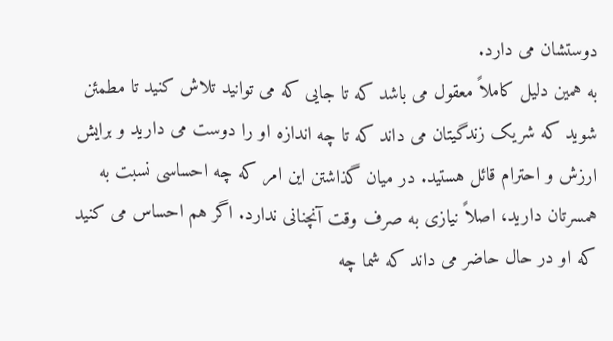دوستشان می دارد.
به همین دلیل کاملاً معقول می باشد که تا جایی که می توانید تلاش کنید تا مطمئن شوید که شریک زندگیتان می داند که تا چه اندازه او را دوست می دارید و برایش ارزش و احترام قائل هستید. در میان گذاشتن این امر که چه احساسی نسبت به همسرتان دارید، اصلاً نیازی به صرف وقت آنچنانی ندارد. اگر هم احساس می کنید که او در حال حاضر می داند که شما چه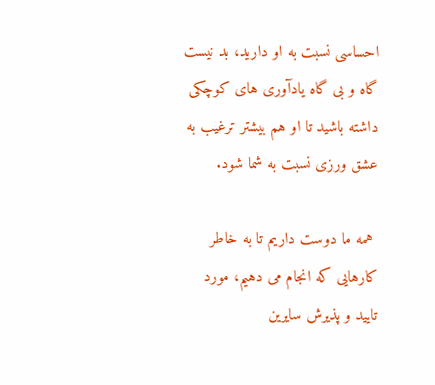احساسی نسبت به او دارید، بد نیست گاه و بی گاه یادآوری های کوچکی داشته باشید تا او هم بیشتر ترغیب به عشق ورزی نسبت به شما شود.

 همه ما دوست داریم تا به خاطر کارهایی که انجام می دهیم، مورد تایید و پذیرش سایرین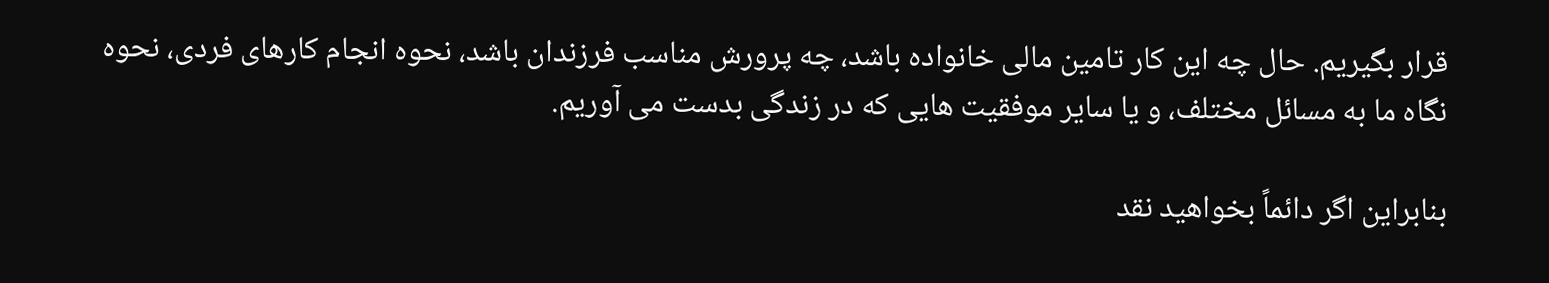قرار بگیریم. حال چه این کار تامین مالی خانواده باشد، چه پرورش مناسب فرزندان باشد، نحوه انجام کارهای فردی، نحوه نگاه ما به مسائل مختلف، و یا سایر موفقیت هایی که در زندگی بدست می آوریم.

بنابراین اگر دائماً بخواهید نقد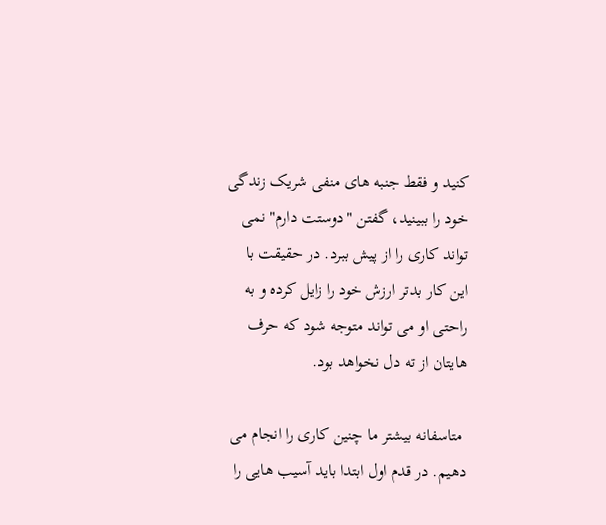کنید و فقط جنبه های منفی شریک زندگی خود را ببینید، گفتن "دوستت دارم" نمی تواند کاری را از پیش ببرد. در حقیقت با این کار بدتر ارزش خود را زایل کرده و به راحتی او می تواند متوجه شود که حرف هایتان از ته دل نخواهد بود.

 متاسفانه بیشتر ما چنین کاری را انجام می دهیم. در قدم اول ابتدا باید آسیب هایی را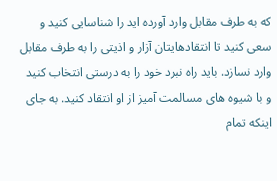که به طرف مقابل وارد آورده اید را شناسایی کنید و سعی کنید تا انتقادهایتان آزار و اذیتی را به طرف مقابل وارد نسازد. باید راه نبرد خود را به درستی انتخاب کنید و با شیوه های مسالمت آمیز از او انتقاد کنید. به جای اینکه تمام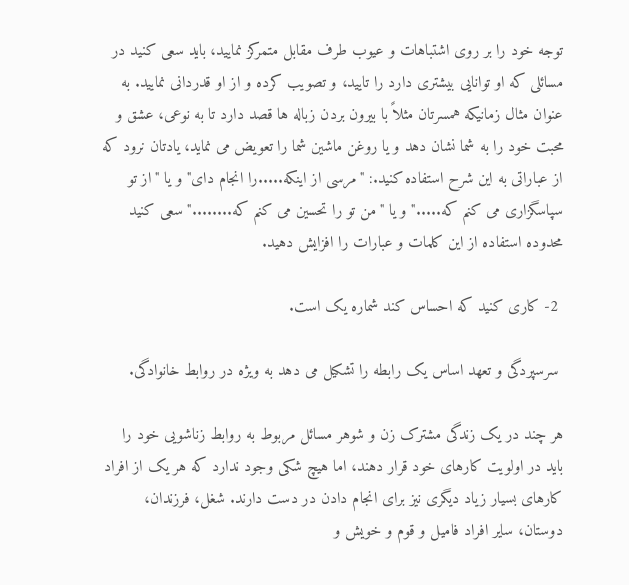توجه خود را بر روی اشتباهات و عیوب طرف مقابل متمرکز نمایید، باید سعی کنید در مسائلی که او توانایی بیشتری دارد را تایید، و تصویب کرده و از او قدردانی نمایید. به عنوان مثال زمانیکه همسرتان مثلاً با بیرون بردن زباله ها قصد دارد تا به نوعی، عشق و محبت خود را به شما نشان دهد و یا روغن ماشین شما را تعویض می نماید، یادتان نرود که از عباراتی به این شرح استفاده کنید.: "مرسی از اینکه.....را انجام دای" و یا "از تو سپاسگزاری می کنم که....." و یا "من تو را تحسین می کنم که........" سعی کنید محدوده استفاده از این کلمات و عبارات را افزایش دهید.

 2- کاری کنید که احساس کند شماره یک است.

 سرسپردگی و تعهد اساس یک رابطه را تشکیل می دهد به ویژه در روابط خانوادگی.

هر چند در یک زندگی مشترک زن و شوهر مسائل مربوط به روابط زناشویی خود را باید در اولویت کارهای خود قرار دهند، اما هیچ شکی وجود ندارد که هر یک از افراد کارهای بسیار زیاد دیگری نیز برای انجام دادن در دست دارند. شغل، فرزندان، دوستان، سایر افراد فامیل و قوم و خویش و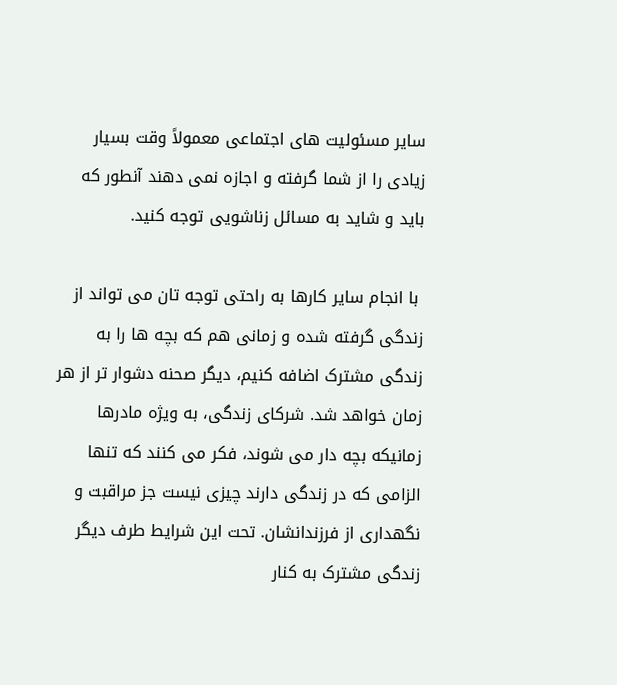سایر مسئولیت های اجتماعی معمولاً وقت بسیار زیادی را از شما گرفته و اجازه نمی دهند آنطور که باید و شاید به مسائل زناشویی توجه کنید.

 با انجام سایر کارها به راحتی توجه تان می تواند از زندگی گرفته شده و زمانی هم که بچه ها را به زندگی مشترک اضافه کنیم، دیگر صحنه دشوار تر از هر زمان خواهد شد. شرکای زندگی، به ویژه مادرها زمانیکه بچه دار می شوند، فکر می کنند که تنها الزامی که در زندگی دارند چیزی نیست جز مراقبت و نگهداری از فرزندانشان. تحت این شرایط طرف دیگر زندگی مشترک به کنار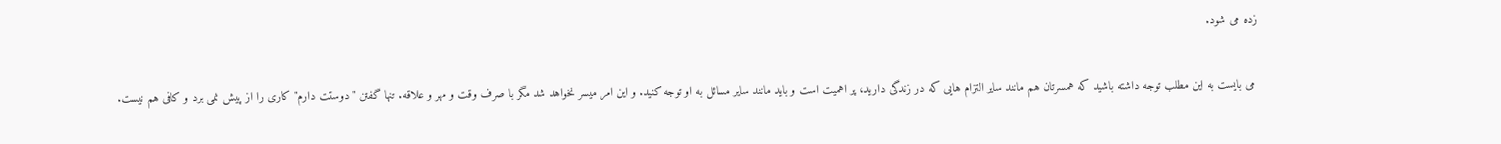زده می شود.

 می بایست به این مطلب توجه داشته باشید که همسرتان هم مانند سایر التزام هایی که در زندگی دارید، پر اهمیت است و باید مانند سایر مسائل به او توجه کنید. و این امر میسر نخواهد شد مگر با صرف وقت و مهر و علاقه. تنها گفتن "دوستت دارم" کاری را از پیش نمی برد و کافی هم نیست.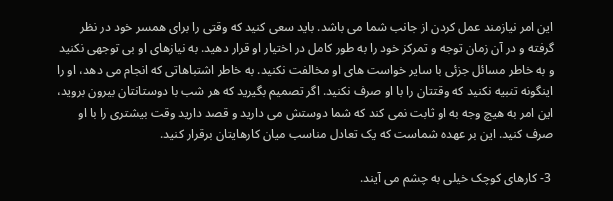این امر نیازمند عمل کردن از جانب شما می باشد. باید سعی کنید که وقتی را برای همسر خود در نظر گرفته و در آن زمان توجه و تمرکز خود را به طور کامل در اختیار او قرار دهید. به نیازهای او بی توجهی نکنید و به خاطر مسائل جزئی با سایر خواست های او مخالفت نکنید. به خاطر اشتباهاتی که انجام می دهد، او را اینگونه تنبیه نکنید که وقتتان را با او صرف نکنید. اگر تصمیم بگیرید که هر شب با دوستانتان بیرون بروید، این امر به هیچ وجه به او ثابت نمی کند که شما دوستش می دارید و قصد دارید وقت بیشتری را با او صرف کنید. این بر عهده شماست که یک تعادل مناسب میان کارهایتان برقرار کنید.

 3- کارهای کوچک خیلی به چشم می آیند.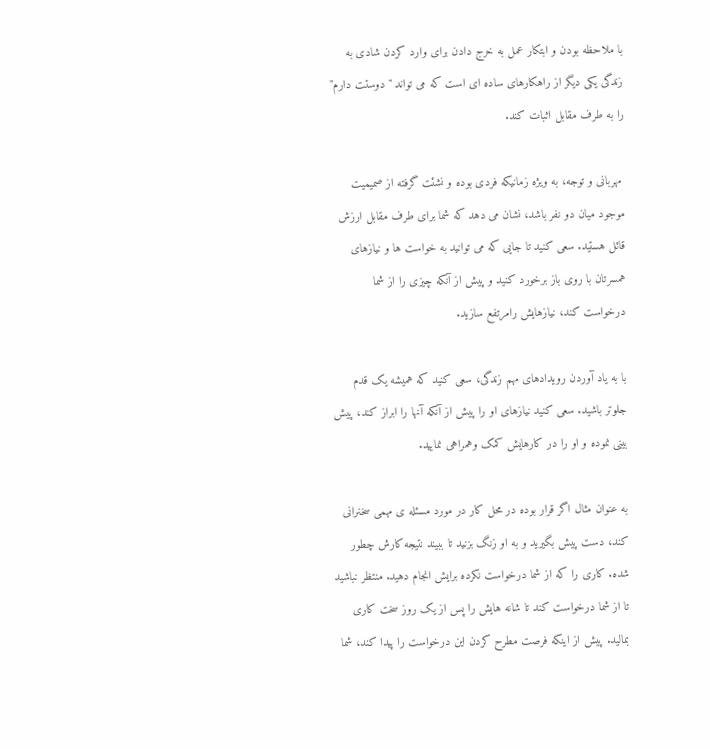با ملاحظه بودن و ابتکار عمل به خرج دادن برای وارد کردن شادی به زندگی یکی دیگر از راهکارهای ساده ای است که می تواند "دوستت دارم" را به طرف مقابل اثبات کند.

 مهربانی و توجه، به ویژه زمانیکه فردی بوده و نشئت گرفته از صمیمیت موجود میان دو نفر باشد، نشان می دهد که شما برای طرف مقابل ارزش قائل هستید. سعی کنید تا جایی که می توانید به خواست ها و نیازهای همسرتان با روی باز برخورد کنید و پیش از آنکه چیزی را از شما درخواست کند، نیازهایش رامرتفع سازید.

با به یاد آوردن رویدادهای مهم زندگی، سعی کنید که همیشه یک قدم جلوتر باشید. سعی کنید نیازهای او را پیش از آنکه آنها را ابراز کند، پیش بینی نموده و او را در کارهایش کمک وهمراهی نمایید.

به عنوان مثال اگر قرار بوده در محل کار در مورد مسئله ی مهمی سخنرانی کند، دست پیش بگیرید و به او زنگ بزنید تا ببیند نتیجه کارش چطور شده. کاری را که از شما درخواست نکرده برایش انجام دهید. منتظر نباشید تا از شما درخواست کند تا شانه هایش را پس از یک روز سخت کاری بمالید. پیش از اینکه فرصت مطرح کردن این درخواست را پیدا کند، شما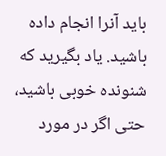باید آنرا انجام داده باشید. یاد بگیرید که شنونده خوبی باشید، حتی اگر در مورد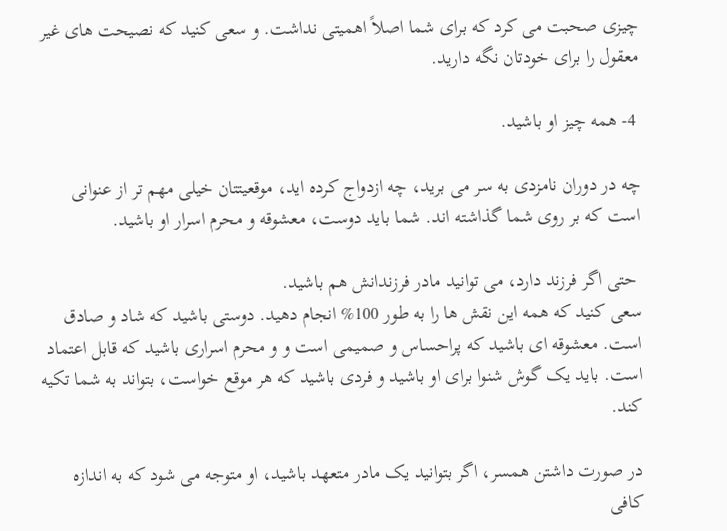چیزی صحبت می کرد که برای شما اصلاً اهمیتی نداشت. و سعی کنید که نصیحت های غیر معقول را برای خودتان نگه دارید.

 4- همه چیز او باشید.

چه در دوران نامزدی به سر می برید، چه ازدواج کرده اید، موقعیتتان خیلی مهم تر از عنوانی است که بر روی شما گذاشته اند. شما باید دوست، معشوقه و محرم اسرار او باشید.

 حتی اگر فرزند دارد، می توانید مادر فرزندانش هم باشید.
سعی کنید که همه این نقش ها را به طور 100% انجام دهید. دوستی باشید که شاد و صادق است. معشوقه ای باشید که پراحساس و صمیمی است و و محرم اسراری باشید که قابل اعتماد است. باید یک گوش شنوا برای او باشید و فردی باشید که هر موقع خواست، بتواند به شما تکیه کند.

در صورت داشتن همسر، اگر بتوانید یک مادر متعهد باشید، او متوجه می شود که به اندازه کافی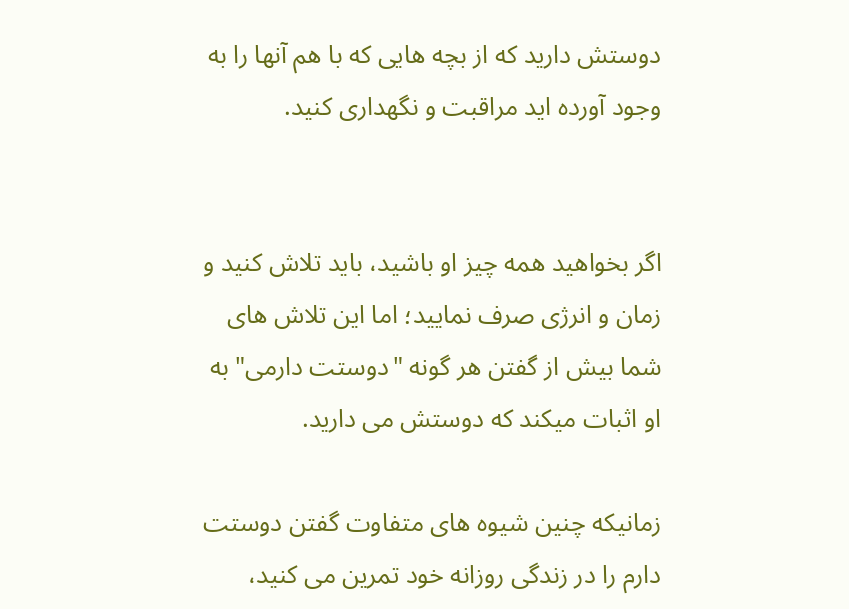دوستش دارید که از بچه هایی که با هم آنها را به وجود آورده اید مراقبت و نگهداری کنید.


اگر بخواهید همه چیز او باشید، باید تلاش کنید و زمان و انرژی صرف نمایید؛ اما این تلاش های شما بیش از گفتن هر گونه "دوستت دارمی" به او اثبات میکند که دوستش می دارید.

زمانیکه چنین شیوه های متفاوت گفتن دوستت دارم را در زندگی روزانه خود تمرین می کنید،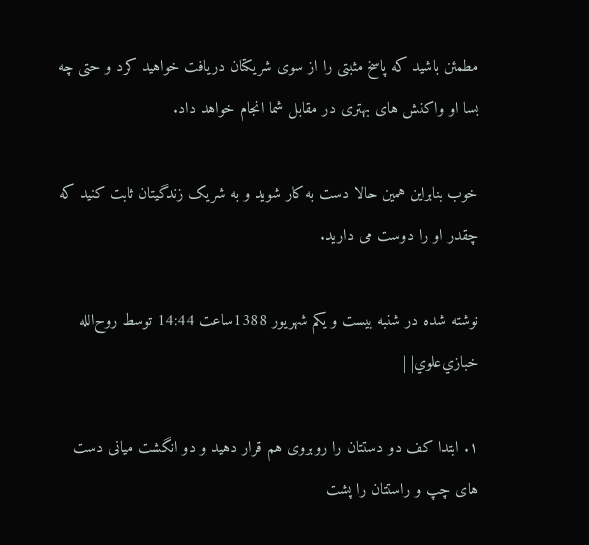مطمئن باشید که پاسخ مثبتی را از سوی شریکتان دریافت خواهید کرد و حتی چه بسا او واکنش های بهتری در مقابل شما انجام خواهد داد.

خوب بنابراین همین حالا دست به کار شوید و به شریک زندگیتان ثابت کنید که چقدر او را دوست می دارید.

نوشته شده در شنبه بیست و یکم شهریور 1388ساعت 14:44 توسط روح‌الله خبازي‌علوي| |

١. ابتدا کف دو دستتان را روبروی هم قرار دهید و دو انگشت میانی دست های چپ و راستتان را پشت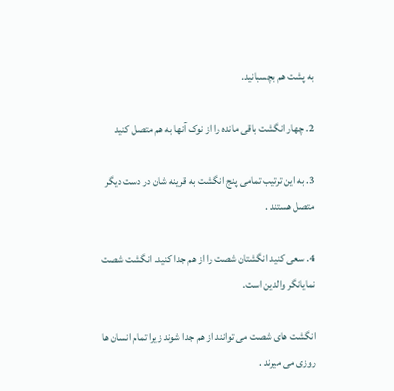به پشت هم بچسبانید.

2. چهار انگشت باقی مانده را از نوک آنها به هم متصل کنید

3. به این ترتیب تمامی پنج انگشت به قرینه شان در دست دیگر متصل هستند .

4. سعی کنید انگشتان شصت را از هم جدا کنید. انگشت شصت نمایانگر والدین است.

انگشت های شصت می توانند از هم جدا شوند زیرا تمام انسان ها روزی می میرند .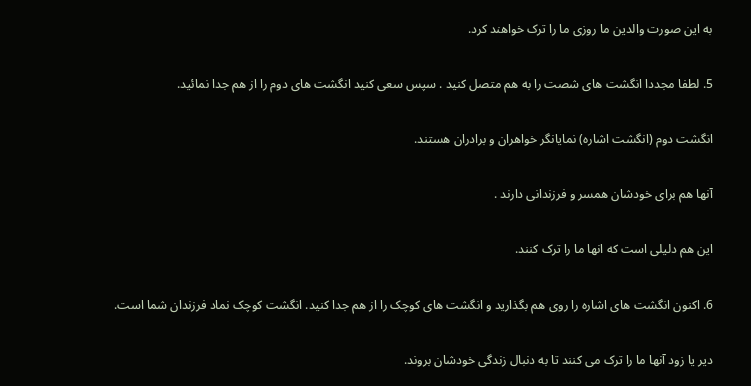به این صورت والدین ما روزی ما را ترک خواهند کرد.

5. لطفا مجددا انگشت های شصت را به هم متصل کنید . سپس سعی کنید انگشت های دوم را از هم جدا نمائید.

انگشت دوم (انگشت اشاره) نمایانگر خواهران و برادران هستند.

آنها هم برای خودشان همسر و فرزندانی دارند .

این هم دلیلی است که انها ما را ترک کنند.

6. اکنون انگشت های اشاره را روی هم بگذارید و انگشت های کوچک را از هم جدا کنید. انگشت کوچک نماد فرزندان شما است.

دیر یا زود آنها ما را ترک می کنند تا به دنبال زندگی خودشان بروند.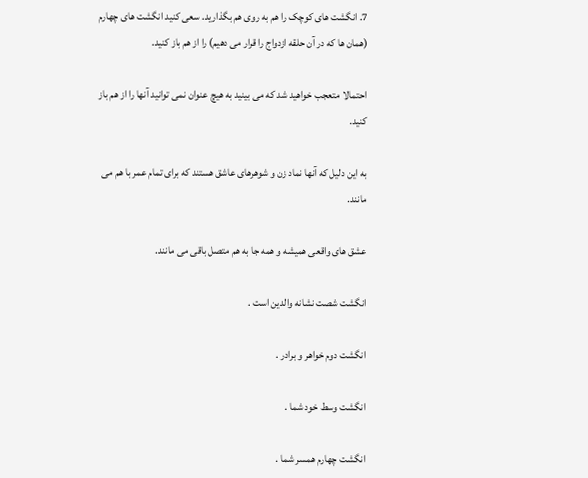7. انگشت های کوچک را هم به روی هم بگذارید. سعی کنید انگشت های چهارم (همان ها که در آن حلقه ازدواج را قرار می دهیم) را از هم باز کنید.

احتمالا متعجب خواهید شد که می بینید به هیچ عنوان نمی توانید آنها را از هم باز کنید.

به این دلیل که آنها نماد زن و شوهرهای عاشق هستند که برای تمام عمر با هم می مانند.

عشق های واقعی همیشه و همه جا به هم متصل باقی می مانند.

انگشت شصت نشانه والدین است .

انگشت دوم خواهر و برادر .

انگشت وسط خود شما .

انگشت چهارم همسر شما .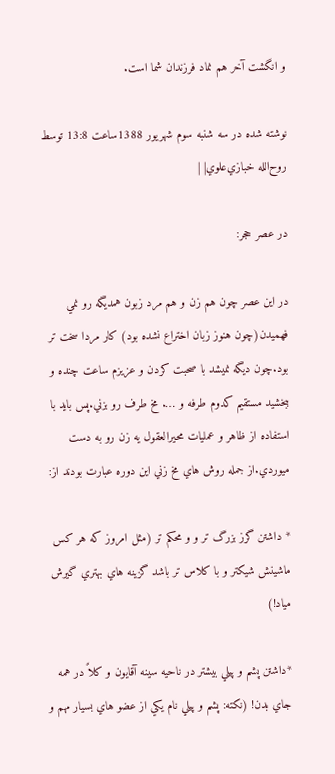و انگشت آخر هم نماد فرزندان شما است.

نوشته شده در سه شنبه سوم شهریور 1388ساعت 13:8 توسط روح‌الله خبازي‌علوي| |

در عصر حجر:

در اين عصر چون هم زن و هم مرد زبون همديگه رو نمي فهميدن(چون هنوز زبان اختراع نشده بود) كار مردا سخت تر بود.چون ديگه نميشد با صحبت كردن و عزيزم ساعت چنده و ببخشيد مستقيم كدوم طرفه و …. مخ طرف رو بزني.پس بايد با استفاده از ظاهر و عمليات محيرالعقول يه زن رو به دست ميوردي.از جمله روش هاي مخ زني اين دوره عبارت بودند از:

* داشتن گرز بزرگ تر و و محكم تر (مثل امروز كه هر كس ماشينش شيكتر و با كلاس تر باشد گزينه هاي بهتري گيرش مياد!)

*داشتن پشم و پيلي بيشتر در ناحيه سينه آقايون و كلاً در همه جاي بدن! (نكته: پشم و پيلي نام يكي از عضو هاي بسيار مهم و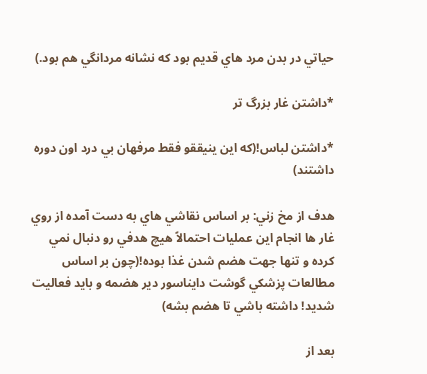حياتي در بدن مرد هاي قديم بود كه نشانه مردانگي هم بود.)

*داشتن غار بزرگ تر

*داشتن لباس!(كه اين ينيققو فقط مرفهان بي درد اون دوره داشتند)

هدف از مخ زني: بر اساس نقاشي هاي به دست آمده از روي غار ها انجام اين عمليات احتمالاً هيچ هدفي رو دنبال نمي كرده و تنها جهت هضم شدن غذا بوده!(چون بر اساس مطالعات پزشكي گوشت دايناسور دير هضمه و بايد فعاليت شديد! داشته باشي تا هضم بشه)

بعد از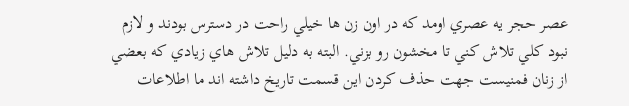عصر حجر يه عصري اومد كه در اون زن ها خيلي راحت در دسترس بودند و لازم نبود كلي تلاش كني تا مخشون رو بزني. البته به دليل تلاش هاي زيادي كه بعضي از زنان فمنيست جهت حذف كردن اين قسمت تاريخ داشته اند ما اطلاعات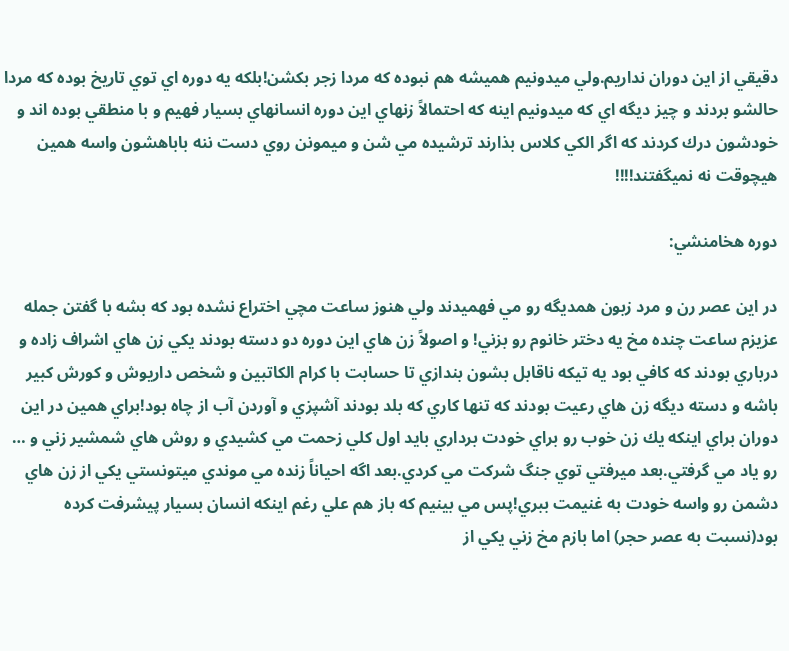دقيقي از اين دوران نداريم.ولي ميدونيم هميشه هم نبوده كه مردا زجر بكشن!بلكه يه دوره اي توي تاريخ بوده كه مردا حالشو بردند و چيز ديگه اي كه ميدونيم اينه كه احتمالاً زنهاي اين دوره انسانهاي بسيار فهيم و با منطقي بوده اند و خودشون درك كردند كه اگر الكي كلاس بذارند ترشيده مي شن و ميمونن روي دست ننه باباهشون واسه همين هيچوقت نه نميگفتند!!!!

دوره هخامنشي:

در اين عصر رن و مرد زبون همديگه رو مي فهميدند ولي هنوز ساعت مچي اختراع نشده بود كه بشه با گفتن جمله عزيزم ساعت چنده مخ يه دختر خانوم رو بزني! و اصولاً زن هاي اين دوره دو دسته بودند يكي زن هاي اشراف زاده و درباري بودند كه كافي بود يه تيكه ناقابل بشون بندازي تا حسابت با كرام الكاتبين و شخص داريوش و كورش كبير باشه و دسته ديگه زن هاي رعيت بودند كه تنها كاري كه بلد بودند آشپزي و آوردن آب از چاه بود!براي همين در اين دوران براي اينكه يك زن خوب رو براي خودت برداري بايد اول كلي زحمت مي كشيدي و روش هاي شمشير زني و … رو ياد مي گرفتي.بعد ميرفتي توي جنگ شركت مي كردي.بعد اگه احياناً زنده مي موندي ميتونستي يكي از زن هاي دشمن رو واسه خودت به غنيمت ببري!پس مي بينيم كه باز هم علي رغم اينكه انسان بسيار پيشرفت كرده بود(نسبت به عصر حجر) اما بازم مخ زني يكي از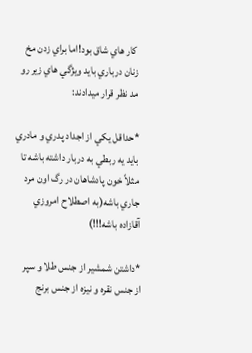كار هاي شاق بود!اما براي زدن مخ زنان درباري بايد ويژگي هاي زير رو مد نظر قرار ميدادند:

*حداقل يكي از اجداد پدري و مادري بايد يه ربطي به دربار داشته باشه تا مثلاً خون پادشاهان در رگ اون مرد جاري باشه(به اصطلاح امروزي آقازاده باشه!!!)

*داشتن شمشير از جنس طلا و سپر از جنس نقره و نيزه از جنس برنج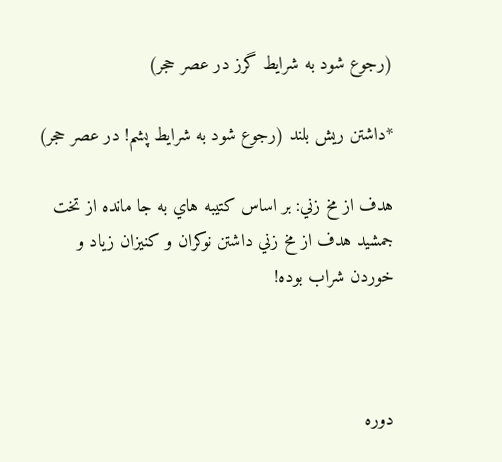(رجوع شود به شرايط گرز در عصر حجر)

*داشتن ريش بلند (رجوع شود به شرايط پشم! در عصر حجر)

هدف از مخ زني: بر اساس كتيبه هاي به جا مانده از تخت جمشيد هدف از مخ زني داشتن نوكران و كنيزان زياد و خوردن شراب بوده!



دوره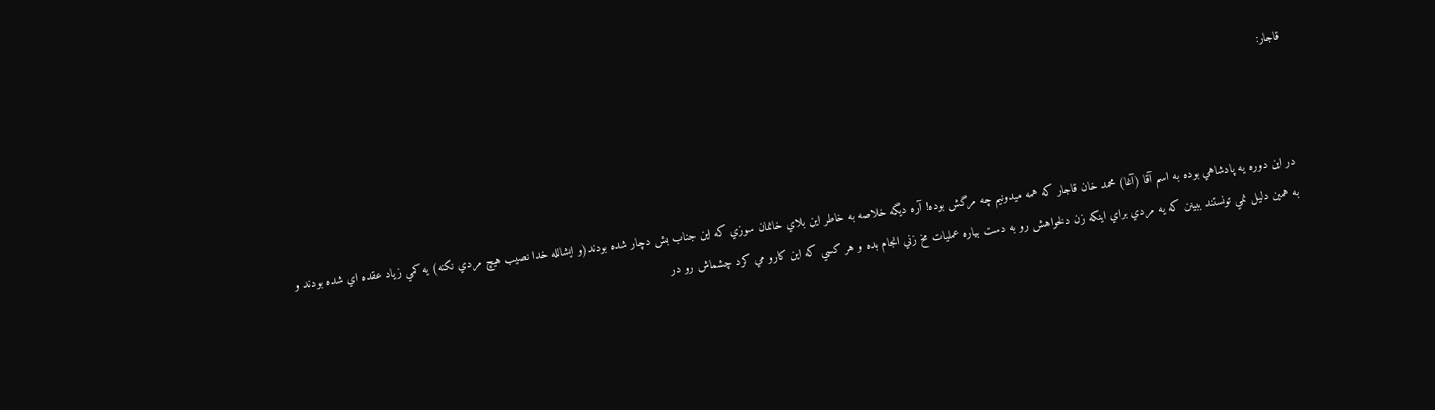قاجار:



در اين دوره يه پادشاهي بوده به اسم آقا (آغا) محمد خان قاجار كه همه ميدونيم چه مرگش بوده! آره ديگه خلاصه به خاطر اين بلاي خانمان سوزي كه اين جناب بش دچار شده بودند(و ايشالله خدا نصيب هيچ مردي نكنه) يه كمي زياد عقده اي شده بودند و به همين دليل نمي تونستند ببينن كه يه مردي براي اينكه زن دلخواهش رو به دست بياره عمليات مخ زني انجام بده و هر كسي كه اين كارو مي كرد چشماش رو در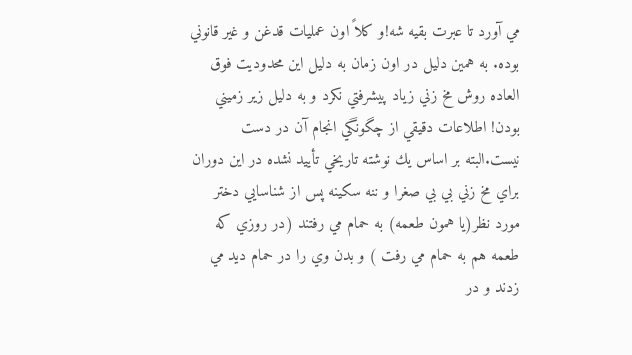مي آورد تا عبرت بقيه شه!و كلاً اون عمليات قدغن و غير قانوني بوده. به همين دليل در اون زمان به دليل اين محدوديت فوق العاده روش مخ زني زياد پيشرفتي نكرد و به دليل زير زميني بودن! اطلاعات دقيقي از چگونگي انجام آن در دست نيست.البته بر اساس يك نوشته تاريخي تأييد نشده در اين دوران براي مخ زني بي بي صغرا و ننه سكينه پس از شناسايي دختر مورد نظر(يا همون طعمه) به حمام مي رفتند (در روزي كه طعمه هم به حمام مي رفت ) و بدن وي را در حمام ديد مي زدند و در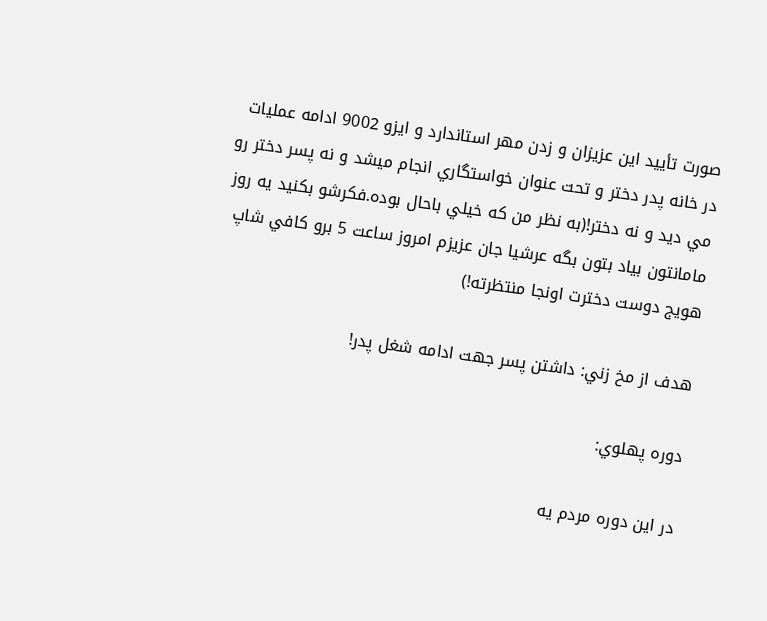صورت تأييد اين عزيزان و زدن مهر استاندارد و ايزو 9002 ادامه عمليات در خانه پدر دختر و تحت عنوان خواستگاري انجام ميشد و نه پسر دختر رو مي ديد و نه دختر!(به نظر من كه خيلي باحال بوده.فكرشو بكنيد يه روز مامانتون بياد بتون بگه عرشيا جان عزيزم امروز ساعت 5 برو كافي شاپ هويج دوست دخترت اونجا منتظرته!)

هدف از مخ زني: داشتن پسر جهت ادامه شغل پدر!

دوره پهلوي:

در اين دوره مردم يه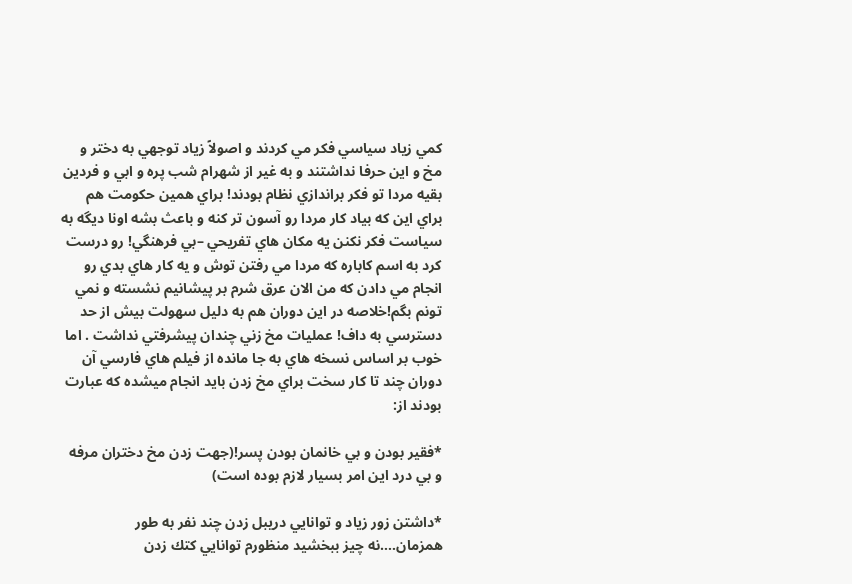كمي زياد سياسي فكر مي كردند و اصولاً زياد توجهي به دختر و مخ و اين حرفا نداشتند و به غير از شهرام شب پره و ابي و فردين بقيه مردا تو فكر براندازي نظام بودند! براي همين حكومت هم براي اين كه بياد كار مردا رو آسون تر كنه و باعث بشه اونا ديگه به سياست فكر نكنن يه مكان هاي تفريحي –بي فرهنگي! رو درست كرد به اسم كاباره كه مردا مي رفتن توش و يه كار هاي بدي رو انجام مي دادن كه من الان عرق شرم بر پيشانيم نشسته و نمي تونم بگم!خلاصه در اين دوران هم به دليل سهولت بيش از حد دسترسي به داف! عمليات مخ زني چندان پيشرفتي نداشت . اما خوب بر اساس نسخه هاي به جا مانده از فيلم هاي فارسي آن دوران چند تا كار سخت براي مخ زدن بايد انجام ميشده كه عبارت بودند از:

*فقير بودن و بي خانمان بودن پسر!(جهت زدن مخ دختران مرفه و بي درد اين امر بسيار لازم بوده است)

*داشتن زور زياد و توانايي دريبل زدن چند نفر به طور همزمان….نه چيز ببخشيد منظورم توانايي كتك زدن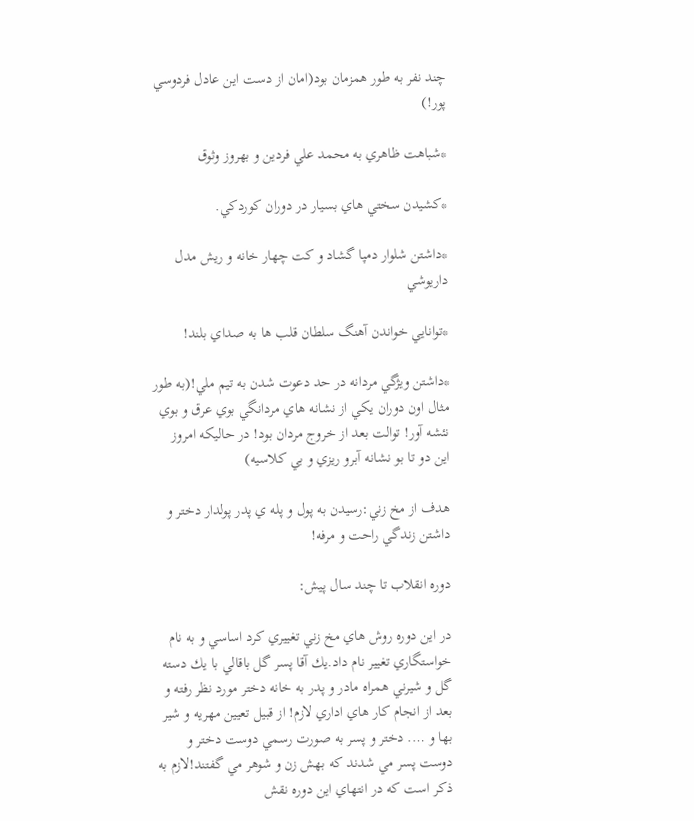چند نفر به طور همزمان بود(امان از دست اين عادل فردوسي پور!)

*شباهت ظاهري به محمد علي فردين و بهروز وثوق

*كشيدن سختي هاي بسيار در دوران كوردكي.

*داشتن شلوار دمپا گشاد و كت چهار خانه و ريش مدل داريوشي

*توانايي خواندن آهنگ سلطان قلب ها به صداي بلند!

*داشتن ويژگي مردانه در حد دعوت شدن به تيم ملي!(به طور مثال اون دوران يكي از نشانه هاي مردانگي بوي عرق و بوي نئشه آور! توالت بعد از خروج مردان بود! در حاليكه امروز اين دو تا بو نشانه آبرو ريزي و بي كلاسيه)

هدف از مخ زني:رسيدن به پول و پله ي پدر پولدار دختر و داشتن زندگي راحت و مرفه!

دوره انقلاب تا چند سال پيش:

در اين دوره روش هاي مخ زني تغييري كرد اساسي و به نام خواستگاري تغيير نام داد.يك آقا پسر گل باقالي با يك دسته گل و شيرني همراه مادر و پدر به خانه دختر مورد نظر رفته و بعد از انجام كار هاي اداري لازم! از قبيل تعيين مهريه و شير بها و …. دختر و پسر به صورت رسمي دوست دختر و دوست پسر مي شدند كه بهش زن و شوهر مي گفتند!لازم به ذكر است كه در انتهاي اين دوره نقش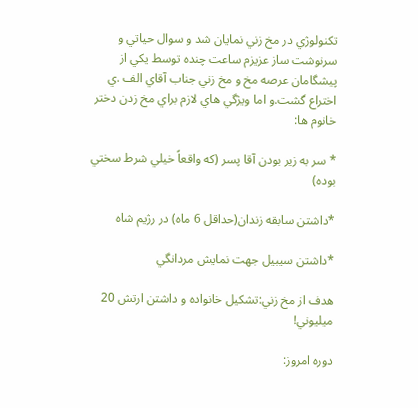تكنولوژي در مخ زني نمايان شد و سوال حياتي و سرنوشت ساز عزيزم ساعت چنده توسط يكي از پيشگامان عرصه مخ و مخ زني جناب آقاي الف .ي اختراع گشت.و اما ويژگي هاي لازم براي مخ زدن دختر خانوم ها:

* سر به زير بودن آقا پسر (كه واقعاً خيلي شرط سختي بوده)

*داشتن سابقه زندان(حداقل 6 ماه) در رژيم شاه

*داشتن سيبيل جهت نمايش مردانگي

هدف از مخ زني:تشكيل خانواده و داشتن ارتش 20 ميليوني!

دوره امروز: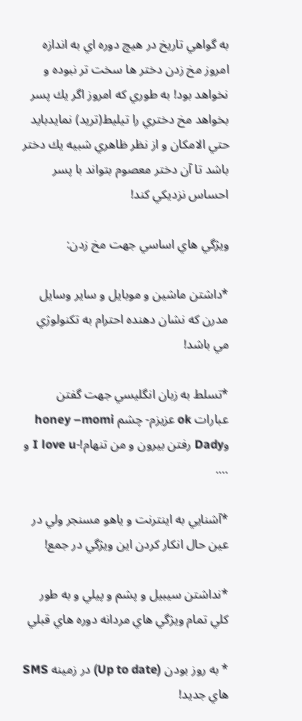به گواهي تاريخ در هيچ دوره اي به اندازه امروز مخ زدن دختر ها سخت تر نبوده و نخواهد بود! به طوري كه امروز اگر يك پسر بخواهد مخ دختري را تيليط(تريد) نمايدبايد حتي الامكان و از نظر ظاهري شبيه يك دختر باشد تا آن دختر معصوم بتواند با پسر احساس نزديكي كند!

ويژگي هاي اساسي جهت مخ زدن:

*داشتن ماشين و موبايل و ساير وسايل مدرن كه نشان دهنده احترام به تكنولوژي مي باشد!

*تسلط به زبان انگليسي جهت گفتن عبارات ok عزيزم- چشم honey –momi وDady رفتن بيرون و من تنهام!-I love u و ….

*آشنايي به اينترنت و ياهو مسنجر ولي در عين حال انكار كردن اين ويژگي در جمع!

*نداشتن سيبيل و پشم و پيلي و به طور كلي تمام ويژگي هاي مردانه دوره هاي قبلي

* به روز بودن (Up to date) در زمينه SMS هاي جديد!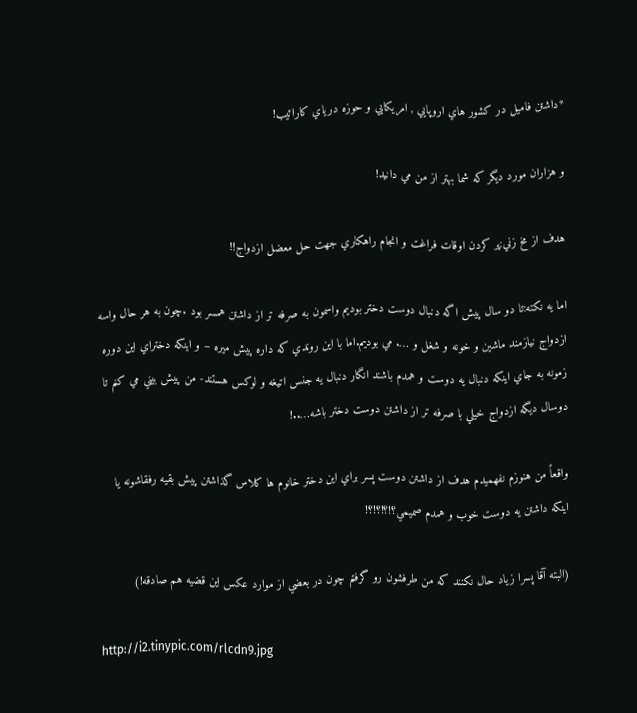*داشتن فاميل در كشور هاي اروپايي , امريكايي و حوزه درياي كارائيب!

و هزاران مورد ديگر كه شما بهتر از من مي دانيد!

هدف از مخ زني:پر كردن اوقات فراغت و انجام راهكاري جهت حل معضل ازدواج!!

اما يه نكته:تا دو سال پيش اگه دنبال دوست دختر بوديم واسمون به صرفه تر از داشتن همسر بود .چون به هر حال واسه ازدواج نيازمند ماشين و خونه و شغل و …. مي بوديم.اما با اين روندي كه داره پيش ميره – و اينكه دختراي اين دوره زمونه به جاي اينكه دنبال يه دوست و همدم باشند انگار دنبال يه جنس اتيغه و لوكس هستند- من پيش بيني مي كنم تا دوسال ديگه ازدواج خيلي با صرفه تر از داشتن دوست دختر باشه…..!

واقعاً من هنوزم نفهميدم هدف از داشتن دوست پسر براي اين دختر خانوم ها كلاس گذاشتن پيش بقيه رفقاشونه يا اينكه داشتن يه دوست خوب و همدم صميمي؟!؟!؟!؟!

(البته آقا پسرا زياد حال نكنند كه من طرفشون رو گرفتم چون در بعضي از موارد عكس اين قضيه هم صادقه!)

http://i2.tinypic.com/rlcdn9.jpg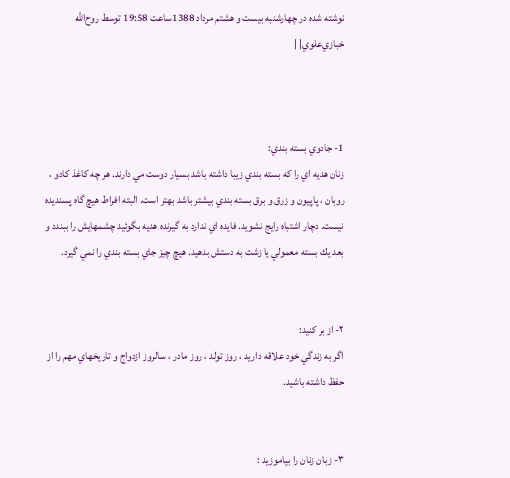نوشته شده در چهارشنبه بیست و هشتم مرداد 1388ساعت 19:58 توسط روح‌الله خبازي‌علوي| |



1- جادوي بسته بندي:
زنان هديه اي را كه بسته بندي زيبا داشته باشد بسيار دوست مي دارند. هر چه كاغذ كادو ، روبان ، پاپيون و زرق و برق بسته بندي بيشتر باشد بهتر است. البته افراط هيچ گاه پسنديده نيست. دچار اشتباه رايج نشويد. فايده اي ندارد به گيرنده هديه بگوئيد چشمهايش را ببندد و بعد يك بسته معمولي يا زشت به دستش بدهيد. هيچ چيز جاي بسته بندي را نمي گيرد.


۲- از بر كنيد:
اگر به زندگي خود علاقه داريد ، روز تولد ، روز مادر ، سالروز ازدواج و تاريخهاي مهم را از حفظ داشته باشيد.


۳- زبان زنان را بياموزيد :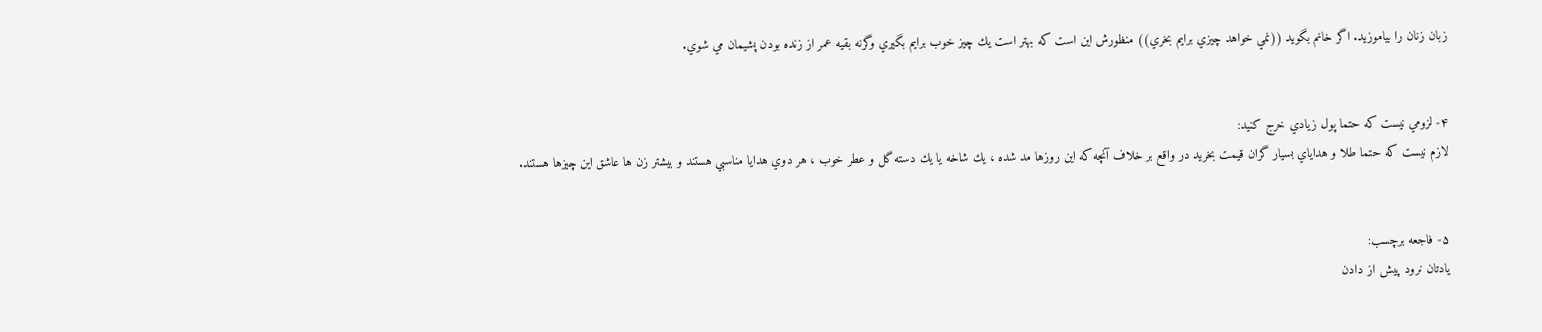زبان زنان را بياموزيد. اگر خانم بگويد ((نمي خواهد چيزي برايم بخري)) منظورش اين است كه بهتر است يك چيز خوب برايم بگيري وگرنه بقيه عمر از زنده بودن پشيمان مي شوي.


۴- لزومي نيست كه حتما پول زيادي خرج كنيد:
لازم نيست كه حتما طلا و هداياي بسيار گران قيمت بخريد در واقع بر خلاف آنچه كه اين روزها مد شده ، يك شاخه يا يك دسته گل و عطر خوب ، هر دوي هدايا مناسبي هستند و بيشتر زن ها عاشق اين چيزها هستند.


۵- فاجعه برچسب:
يادتان نرود پيش از دادن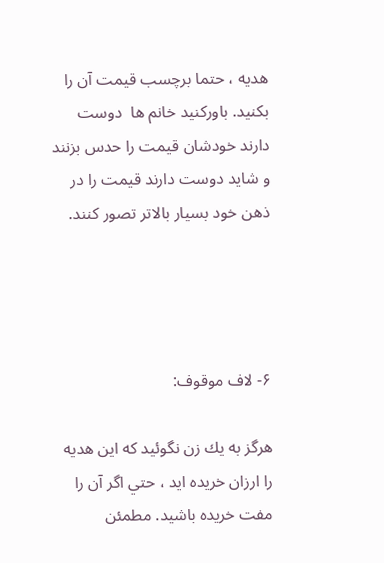هديه ، حتما برچسب قيمت آن را بكنيد. باوركنيد خانم ها  دوست دارند خودشان قيمت را حدس بزنند و شايد دوست دارند قيمت را در ذهن خود بسيار بالاتر تصور كنند.




۶- لاف موقوف:

هرگز به يك زن نگوئيد كه اين هديه را ارزان خريده ايد ، حتي اگر آن را مفت خريده باشيد. مطمئن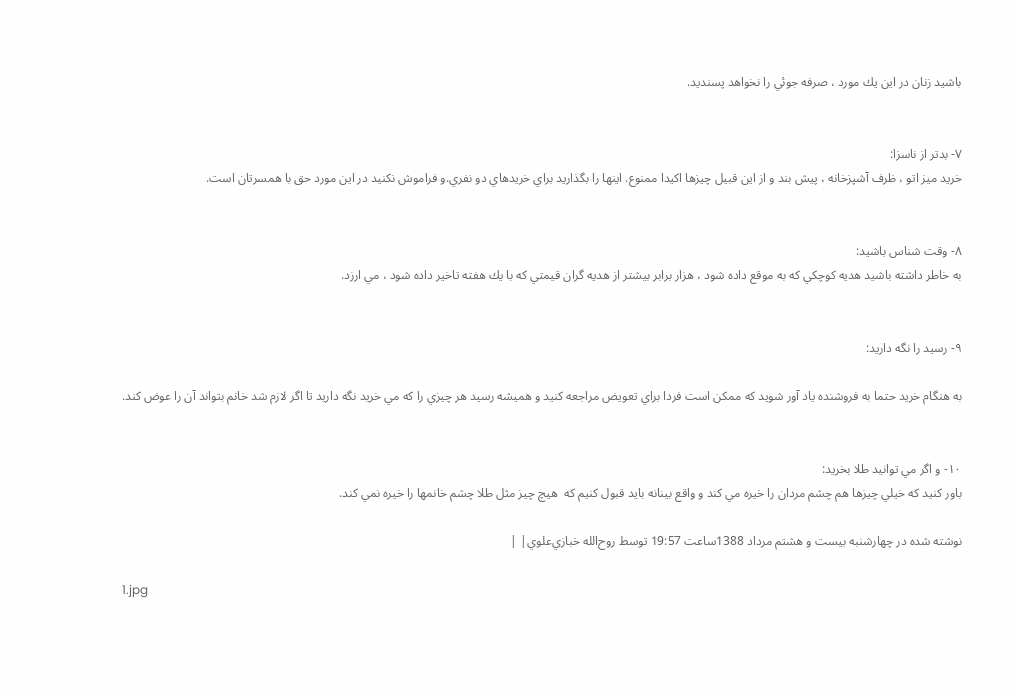باشيد زنان در اين يك مورد ، صرفه جوئي را نخواهد پسنديد.


۷- بدتر از ناسزا:
خريد ميز اتو ، ظرف آشپزخانه ، پيش بند و از اين قبيل چيزها اكيدا ممنوع. اينها را بگذاريد براي خريدهاي دو نفري.و فراموش نكنيد در اين مورد حق با همسرتان است.


۸- وقت شناس باشيد:
به خاطر داشته باشيد هديه كوچكي كه به موقع داده شود ، هزار برابر بيشتر از هديه گران قيمتي كه با يك هفته تاخير داده شود ، مي ارزد.


۹- رسيد را نگه داريد:

به هنگام خريد حتما به فروشنده ياد آور شويد كه ممكن است فردا براي تعويض مراجعه كنيد و هميشه رسيد هر چيزي را كه مي خريد نگه داريد تا اگر لازم شد خانم بتواند آن را عوض كند.


۱۰- و اگر مي توانيد طلا بخريد:
باور كنيد كه خيلي چيزها هم چشم مردان را خيره مي كند و واقع بينانه بايد قبول كنيم كه  هيچ چيز مثل طلا چشم خانمها را خيره نمي كند.

نوشته شده در چهارشنبه بیست و هشتم مرداد 1388ساعت 19:57 توسط روح‌الله خبازي‌علوي| |

1.jpg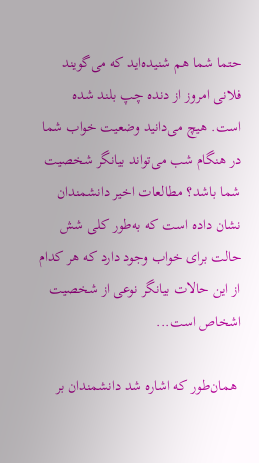حتما شما هم شنيده‌ايد كه مى‌گويند فلانى امروز از دنده چپ بلند شده است. هيچ مى‌دانيد وضعيت خواب شما در هنگام شب مى‌تواند بيانگر شخصيت شما باشد؟ مطالعات اخير دانشمندان نشان داده است كه به‌طور كلى شش حالت براى خواب وجود دارد كه هر كدام از اين حالات بيانگر نوعى از شخصيت اشخاص است...

 همان‌طور كه اشاره شد دانشمندان بر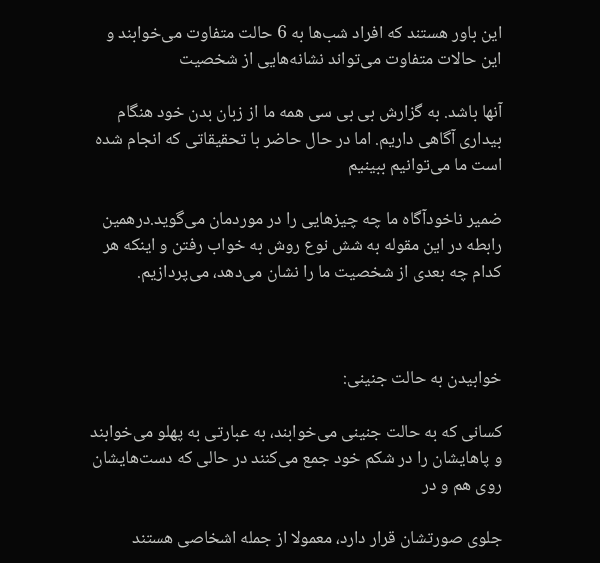اين باور هستند كه افراد شب‌ها به 6 حالت متفاوت مى‌خوابند و اين حالات متفاوت مى‌تواند نشانه‌هايى از شخصيت

آنها باشد. به گزارش بى بى سى همه ما از زبان بدن خود هنگام بيدارى آگاهى داريم. اما در حال حاضر با تحقيقاتى كه انجام شده است ما مى‌توانيم ببينيم

ضمير ناخودآگاه ما چه چيزهايى را در موردمان مى‌گويد.درهمين رابطه در اين مقوله به شش نوع روش به خواب رفتن و اينكه هر كدام چه بعدى از شخصيت ما را نشان مى‌دهد، مى‌پردازيم.



خوابيدن به حالت جنينى‌:

كسانى كه به حالت جنينى مى‌خوابند، به عبارتى به پهلو مى‌خوابند و پاهايشان را در شكم خود جمع مى‌كنند در حالى كه دست‌هايشان روى هم و در

جلوى صورتشان قرار دارد، معمولا از جمله اشخاصى هستند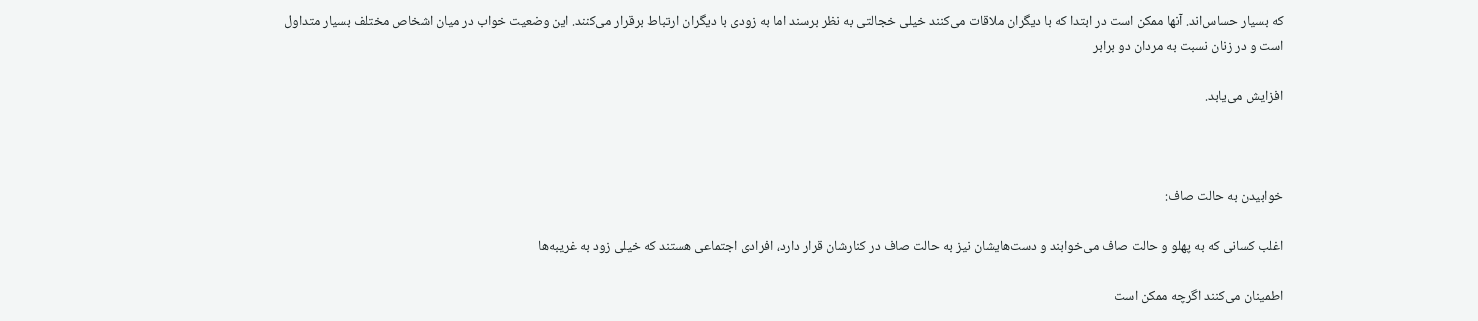كه بسيار حساس‌اند. آنها ممكن است در ابتدا كه با ديگران ملاقات مى‌كنند خيلى خجالتى به نظر برسند اما به زودى با ديگران ارتباط برقرار مى‌كنند. اين وضعيت خواب در ميان اشخاص مختلف بسيار متداول است و در زنان نسبت به مردان دو برابر

افزايش مى‌يابد.



خوابيدن به حالت صاف‌:

اغلب كسانى كه به پهلو و حالت صاف مى‌خوابند و دست‌هايشان نيز به حالت صاف در كنارشان قرار دارد، افرادى اجتماعى هستند كه خيلى زود به غريبه‌ها

اطمينان مى‌كنند اگرچه ممكن است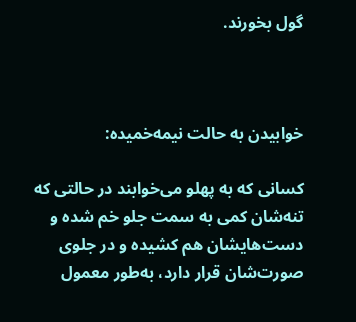گول بخورند.



خوابيدن به حالت نيمه‌خميده‌:

كسانى كه به پهلو مى‌خوابند در حالتى كه تنه‌شان كمى ‌به سمت جلو خم شده و دست‌هايشان هم كشيده و در جلوى صورت‌شان قرار دارد، به‌طور معمول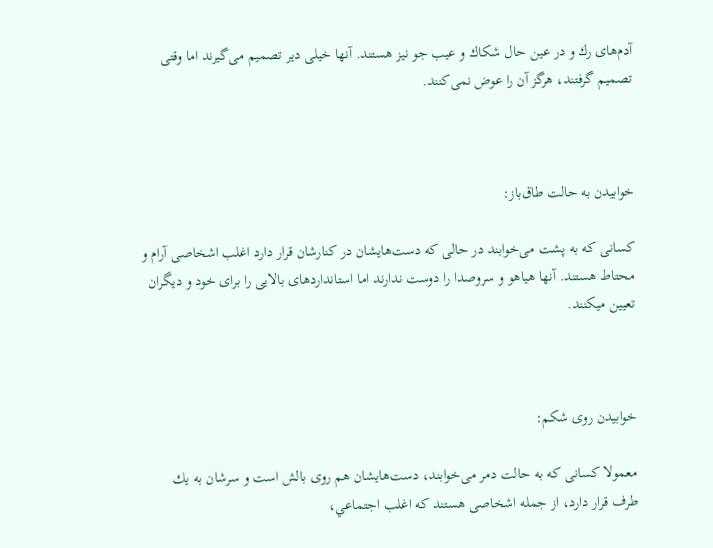آدم‌هاى رك و در عين حال شكاك و عيب جو نيز هستند. آنها خيلى دير تصميم مى‌گيرند اما وقتى تصميم گرفتند، هرگز آن را عوض نمى‌كنند.



خوابيدن به حالت طاق‌باز‌:

كسانى كه به پشت مى‌خوابند در حالى كه دست‌هايشان در كنارشان قرار دارد اغلب اشخاصى آرام و محتاط هستند. آنها هياهو و سروصدا را دوست ندارند اما استاندارد‌هاى بالايى را براى خود و ديگران تعيين ميكنند.



خوابيدن روى شكم‌:

معمولا كسانى كه به حالت دمر مى‌خوابند، دست‌هايشان هم روى بالش است و سرشان به يك طرف قرار دارد، از جمله اشخاصى هستند كه اغلب اجتماعي،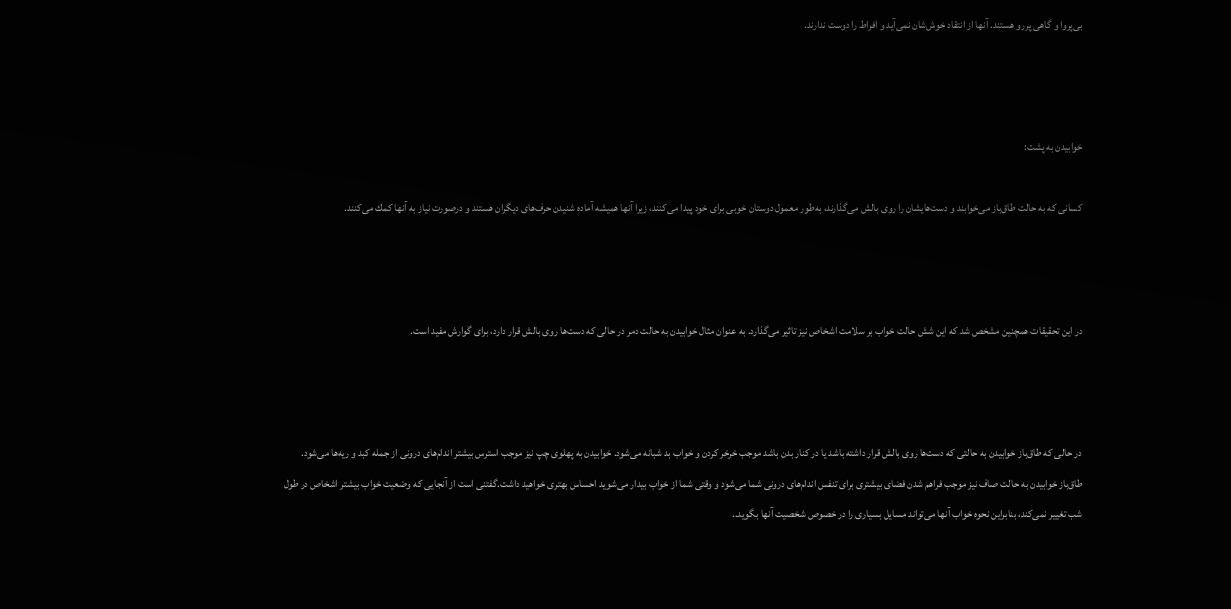بى‌پروا و گاهى پررو هستند. آنها از انتقاد خوش‌شان نمى‌آيد و افراط را دوست ندارند.



خوابيدن به پشت‌:

كسانى كه به حالت طاق‌باز مى‌خوابند و دست‌هايشان را روى بالش مى‌گذارند، به‌طور معمول دوستان خوبى براى خود پيدا مى‌كنند، زيرا آنها هميشه آماده شنيدن حرف‌هاى ديگران هستند و درصورت نياز به آنها كمك مى‌كنند.



در اين تحقيقات همچنين مشخص شد كه‌ اين شش حالت خواب بر سلامت اشخاص نيز تاثير مى‌گذارد. به عنوان مثال خوابيدن به حالت دمر در حالى كه دست‌ها روى بالش قرار دارد، براى گوارش مفيد است.



در حالى كه طاق‌باز خوابيدن به حالتى كه دست‌ها روى بالش قرار داشته باشد يا در كنار بدن باشد موجب خرخر كردن و خواب بد شبانه مى‌شود. خوابيدن به پهلوى چپ نيز موجب استرس بيشتر اندام‌هاى درونى از جمله كبد و ريه‌ها مى‌شود. طاق‌باز خوابيدن به حالت صاف نيز موجب فراهم شدن فضاى بيشترى براى تنفس اندام‌هاى درونى شما مى‌شود و وقتى شما از خواب بيدار مى‌شويد احساس بهترى خواهيد داشت.گفتنى است از آنجايى كه وضعيت خواب بيشتر اشخاص در طول شب تغيير نمى‌كند، بنابراين نحوه خواب آنها مى‌تواند مسايل بسيارى را در خصوص شخصيت آنها بگويد..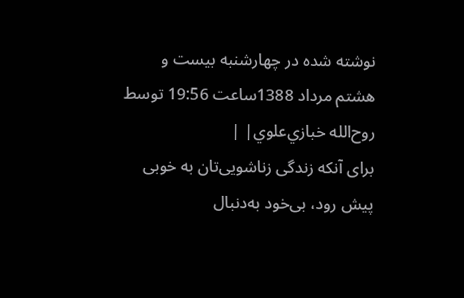نوشته شده در چهارشنبه بیست و هشتم مرداد 1388ساعت 19:56 توسط روح‌الله خبازي‌علوي| |
برای آنكه زندگی زناشویی‌تان به خوبی پیش رود، بی‌خود به‌دنبال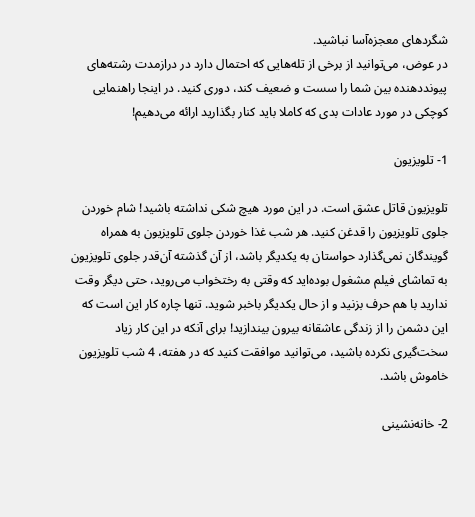شگردهای معجزه‌آسا نباشید.
در عوض، می‌توانید از برخی از تله‌هایی كه احتمال دارد در درازمدت رشته‌های پیوند‌دهنده بین شما را سست و ضعیف كند، دوری كنید. در اینجا راهنمایی كوچكی در مورد عادات بدی كه كاملا باید كنار بگذارید ارائه می‌دهیم!

1- تلویزیون

تلویزیون قاتل عشق است. در این مورد هیچ شكی نداشته باشید! شام خوردن جلوی تلویزیون را قدغن كنید. هر شب غذا خوردن جلوی تلویزیون به همراه گویندگان نمی‌گذارد حواستان به یكدیگر باشد، از آن گذشته آن‌قدر جلوی تلویزیون به تماشای فیلم مشغول بوده‌اید كه وقتی به رختخواب می‌روید‌، حتی دیگر وقت ندارید با هم حرف بزنید و از حال یكدیگر باخبر شوید. تنها چاره كار این است كه این دشمن را از زندگی عاشقانه بیرون بیندازید! برای آنكه در این كار زیاد سخت‌گیری نكرده باشید‌، می‌توانید موافقت كنید كه در هفته‌، 4 شب تلویزیون خاموش باشد.

2- خانه‌نشینی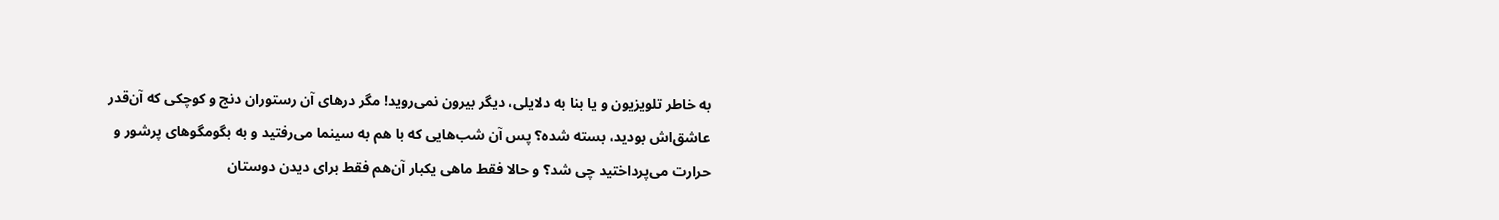به خاطر تلویزیون و یا بنا به دلایلی، دیگر بیرون نمی‌روید! مگر درهای آن رستوران دنج و كوچكی كه آن‌قدر عاشق‌اش بودید‌، بسته شده؟ پس آن شب‌هایی كه با هم به سینما می‌رفتید و به بگومگوهای پرشور و حرارت می‌پرداختید چی شد؟ و حالا فقط ماهی یكبار آن‌هم فقط برای دیدن دوستان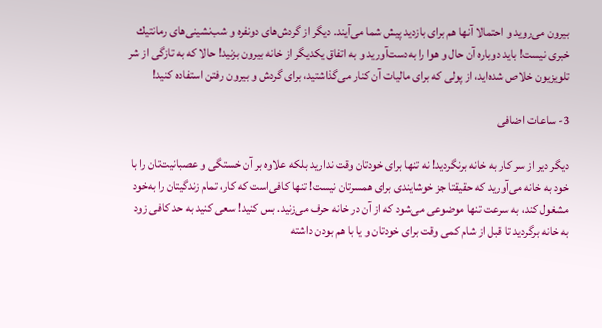بیرون می‌روید و احتمالا آنها هم برای بازدید پیش شما می‌آیند. دیگر از گردش‌های دونفره و شب‌نشینی‌های رمانتیك خبری نیست! باید دوباره آن حال و هوا را به‌دست‌آورید و به اتفاق یكدیگر از خانه بیرون بزنید! حالا كه به تازگی از شر تلویزیون خلاص شده‌اید، از پولی كه برای مالیات آن كنار می‌گذاشتید، برای گردش و بیرون رفتن استفاده كنید!

3- ساعات اضافی

دیگر دیر از سر كار به خانه برنگردید! نه تنها برای خودتان وقت ندارید بلكه علاوه بر آن خستگی و عصبانیت‌تان را با خود به خانه می‌آورید‌ كه حقیقتا جز خوشایندی برای همسرتان نیست! تنها كافی‌است كه كار، تمام زندگیتان را به‌خود مشغول كند، به سرعت تنها موضوعی می‌شود كه از آن در خانه حرف می‌زنید. بس كنید! سعی كنید به حد كافی زود به خانه برگردید تا قبل از شام كمی وقت برای خودتان و یا با هم بودن داشته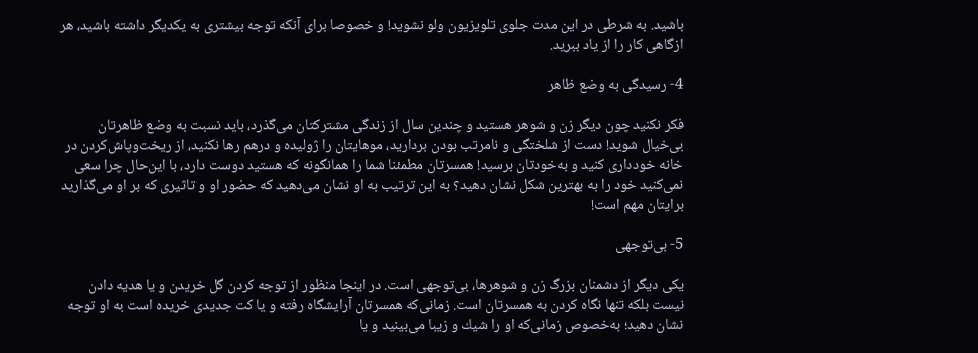باشید. به شرطی در این مدت جلوی تلویزیون ولو نشوید! و خصوصا برای آنكه توجه بیشتری به یكدیگر داشته باشید، هر ازگاهی كار را از یاد ببرید.

4- رسیدگی به وضع ظاهر

فكر نكنید چون دیگر زن و شوهر هستید و چندین سال از زندگی مشتركتان می‌گذرد، باید نسبت به وضع ظاهرتان بی‌خیال شوید! دست از شلختگی و نا‌مرتب بودن بردارید، موهایتان را ژولیده و درهم رها نكنید، از ریخت‌و‌پاش‌كردن در خانه خودداری كنید و به‌خودتان برسید! همسرتان مطمئنا شما را همانگونه كه هستید دوست دارد، با این‌حال چرا سعی نمی‌كنید خود را به بهترین شكل نشان دهید؟ به این ترتیب به او نشان می‌دهید كه حضور او و تاثیری كه بر او می‌گذارید برایتان مهم است!

5- بی‌توجهی

یكی دیگر از دشمنان بزرگ زن و شوهرها‌، بی‌توجهی است. در اینجا منظور از توجه كردن گل خریدن و یا هدیه دادن نیست بلكه تنها نگاه كردن به همسرتان است. زمانی‌كه همسرتان آرایشگاه رفته و یا كت جدیدی خریده است به او توجه نشان دهید؛ به‌خصوص زمانی‌كه او را شیك و زیبا می‌بینید و یا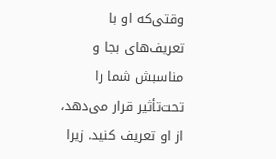وقتی‌كه او با تعریف‌های بجا و مناسبش شما را تحت‌تأثیر قرار می‌دهد، از او تعریف كنید. زیرا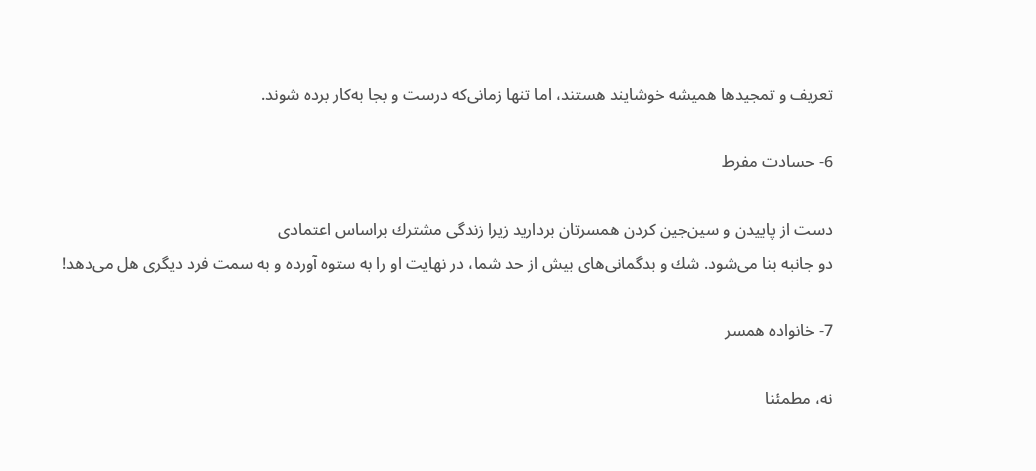تعریف و تمجید‌ها همیشه خوشایند هستند‌، اما تنها زمانی‌كه درست و بجا به‌كار برده شوند.

6- حسادت مفرط

دست از پاییدن و سین‌جین كردن همسرتان بردارید زیرا زندگی مشترك براساس اعتمادی
دو جانبه بنا می‌شود. شك و بدگمانی‌های بیش از حد شما‌، در نهایت او را به ستوه آورده و به سمت فرد دیگری هل می‌دهد!

7- خانواده همسر

نه، مطمئنا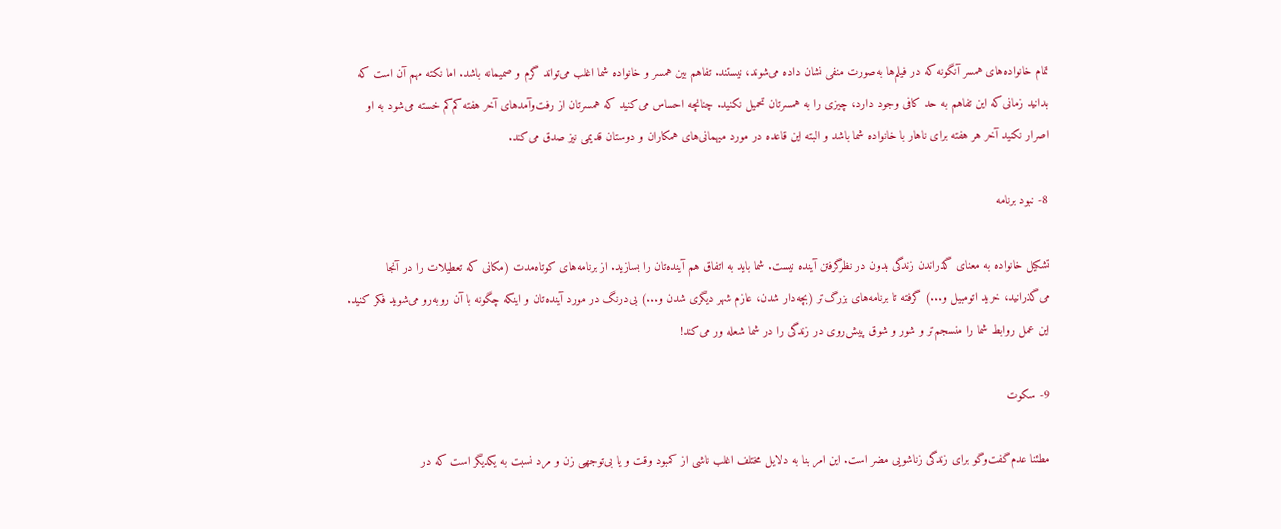تمام خانواده‌های همسر آنگونه كه در فیلم‌ها به‌صورت منفی نشان داده می‌شوند، نیستند. تفاهم بین همسر و خانواده شما اغلب می‌تواند گرم و صمیمانه باشد. اما نكته مهم آن است كه بدانید زمانی‌كه این تفاهم به حد كافی وجود دارد‌، چیزی را به همسرتان تحمیل نكنید. چنانچه احساس می‌كنید كه همسرتان از رفت‌وآمد‌های آخر هفته كم‌كم خسته می‌شود به او اصرار نكنید آخر هر هفته برای ناهار با خانواده شما باشد و البته این قاعده در مورد میهمانی‌های همكاران و دوستان قدیمی نیز صدق می‌كند.

8- نبود برنامه

تشكیل خانواده به معنای گذراندن زندگی بدون در نظر‌گرفتن آینده نیست. شما باید به اتفاق هم آینده‌تان را بسازید. از برنامه‌های كوتاه‌مدت (مكانی كه تعطیلات را در آنجا می‌گذرانید، خرید اتومبیل و...) گرفته تا برنامه‌های بزرگ‌تر (بچه‌دار شدن، عازم شهر دیگری شدن و...) بی‌درنگ در مورد آینده‌تان و اینكه چگونه با آن روبه‌رو می‌شوید فكر كنید. این عمل روابط شما را منسجم‌تر و شور و شوق پیش‌روی در زندگی را در شما شعله ور می‌كند!

9- سكوت

مطئنا عدم‌گفت‌وگو برای زندگی زناشویی مضر است. این امر بنا به دلایل مختلف اغلب ناشی از كمبود وقت و یا بی‌توجهی زن و مرد نسبت به یكدیگر است كه در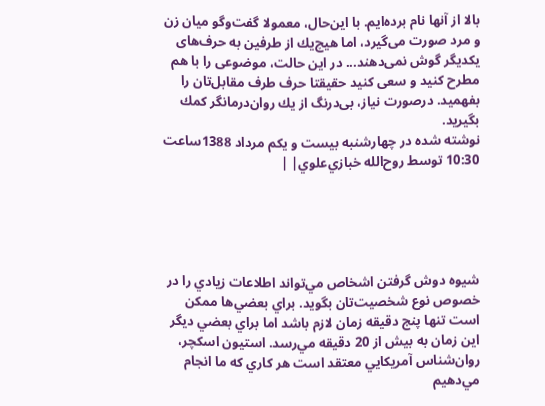بالا از آنها نام برده‌ایم. با این‌حال، معمولا گفت‌وگو میان زن و مرد صورت می‌گیرد، اما هیچ‌یك از طرفین به حرف‌های یكدیگر گوش نمی‌دهند... در این حالت، موضوعی را با هم مطرح كنید و سعی كنید حقیقتا حرف طرف مقابل‌تان را بفهمید. درصورت نیاز، بی‌درنگ از یك روان‌درمانگر كمك بگیرید.
نوشته شده در چهارشنبه بیست و یکم مرداد 1388ساعت 10:30 توسط روح‌الله خبازي‌علوي| |





شيوه دوش گرفتن اشخاص مي‌تواند اطلاعات زيادي را در خصوص نوع شخصيت‌تان بگويد. براي بعضي‌ها ممكن است تنها پنج دقيقه زمان لازم باشد اما براي بعضي ديگر اين زمان به بيش از 20 دقيقه مي‌رسد. استيون اسكچر، روان‌شناس آمريكايي معتقد است هر كاري كه ما انجام مي‌دهيم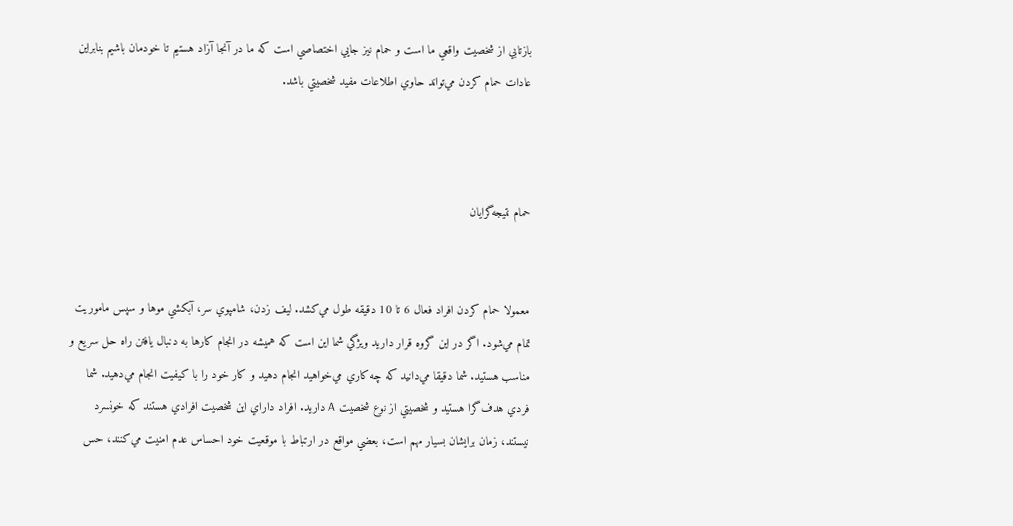بازتابي از شخصيت واقعي ما است و حمام نيز جايي اختصاصي است كه ما در آنجا آزاد هستيم تا خودمان باشيم بنابراين عادات حمام كردن مي‌تواند حاوي اطلاعات مفيد شخصيتي باشد.



حمام نتيجه‌گرايان


معمولا حمام كردن افراد فعال 6 تا 10 دقيقه طول مي‌كشد. ليف زدن، شامپوي سر، آبكشي موها و سپس ماموريت تمام مي‌شود. اگر در اين گروه قرار داريد ويژگي شما اين است كه هميشه در انجام كارها به دنبال يافتن راه حل سريع و مناسب هستيد. شما دقيقا مي‌دانيد كه چه كاري مي‌خواهيد انجام دهيد و كار خود را با كيفيت انجام مي‌دهيد. شما فردي هدف‌گرا هستيد و شخصيتي از نوع شخصيت A داريد. افراد داراي اين شخصيت افرادي هستند كه خونسرد نيستند، زمان برايشان بسيار مهم است، بعضي مواقع در ارتباط با موقعيت خود احساس عدم امنيت مي‌كنند، حس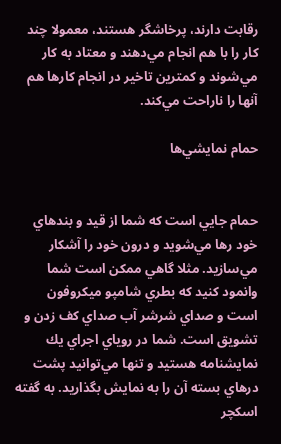رقابت دارند، پرخاشگر هستند، معمولا چند كار را با هم انجام مي‌دهند و معتاد به كار مي‌شوند و كمترين تاخير در انجام كارها هم آنها را ناراحت مي‌كند.

حمام نمايشي‌ها


حمام جايي است كه شما از قيد و بندهاي خود رها مي‌شويد و درون خود را آشكار مي‌سازيد. مثلا گاهي ممكن است شما وانمود كنيد كه بطري شامپو ميكروفون است و صداي شرشر آب صداي كف زدن و تشويق است. شما در روياي اجراي يك نمايشنامه هستيد و تنها مي‌توانيد پشت درهاي بسته آن را به نمايش بگذاريد. به گفته اسكچر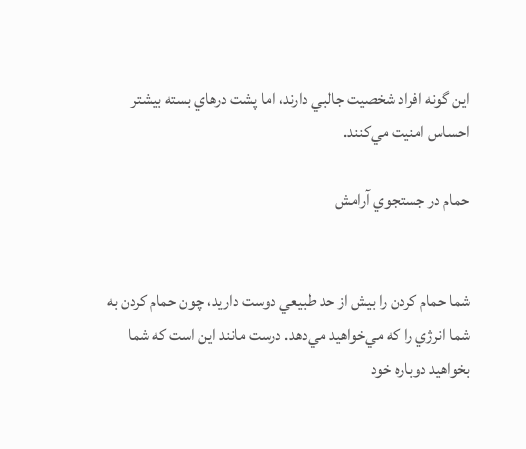اين گونه افراد شخصيت جالبي دارند، اما پشت درهاي بسته بيشتر احساس امنيت مي‌كنند.

حمام در جستجوي آرامش


شما حمام كردن را بيش از حد طبيعي دوست داريد، چون حمام كردن به شما انرژي را كه مي‌خواهيد مي‌دهد. درست مانند اين است كه شما بخواهيد دوباره خود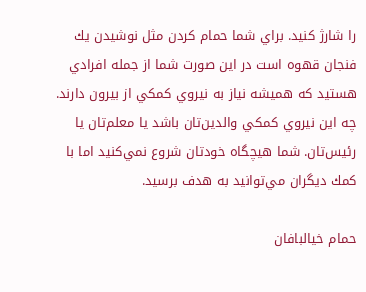را شارژ كنيد. براي شما حمام كردن مثل نوشيدن يك فنجان قهوه است در اين صورت شما از جمله افرادي هستيد كه هميشه نياز به نيروي كمكي از بيرون دارند. چه اين نيروي كمكي والدين‌تان باشد يا معلم‌تان يا رئيس‌تان. شما هيچگاه خودتان شروع نمي‌كنيد اما با كمك ديگران مي‌توانيد به هدف برسيد.

حمام خيالبافان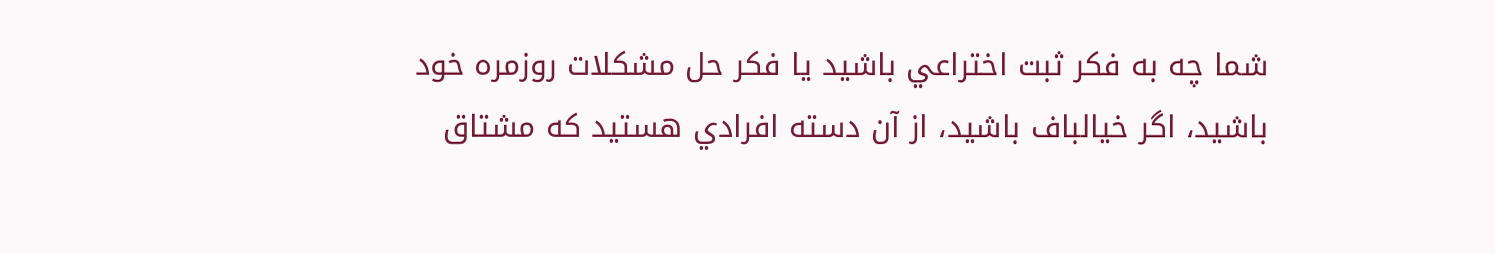شما چه به فكر ثبت اختراعي باشيد يا فكر حل مشكلات روزمره خود باشيد، اگر خيالباف باشيد، از آن دسته افرادي هستيد كه مشتاق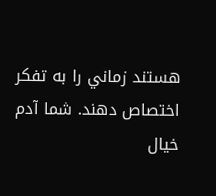هستند زماني را به تفكر اختصاص دهند. شما آدم خيال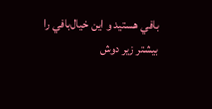بافي هستيد و اين خيال‌بافي را بيشتر زير دوش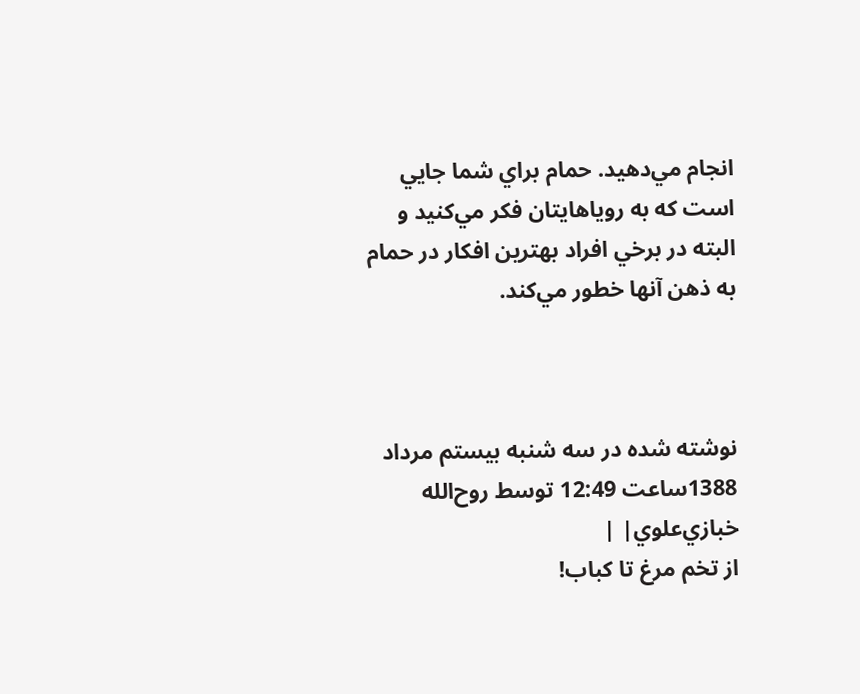انجام مي‌دهيد. حمام براي شما جايي است كه به روياهايتان فكر مي‌كنيد و البته در برخي افراد بهترين افكار در حمام به ذهن آنها خطور مي‌كند.



نوشته شده در سه شنبه بیستم مرداد 1388ساعت 12:49 توسط روح‌الله خبازي‌علوي| |
از تخم مرغ تا كباب!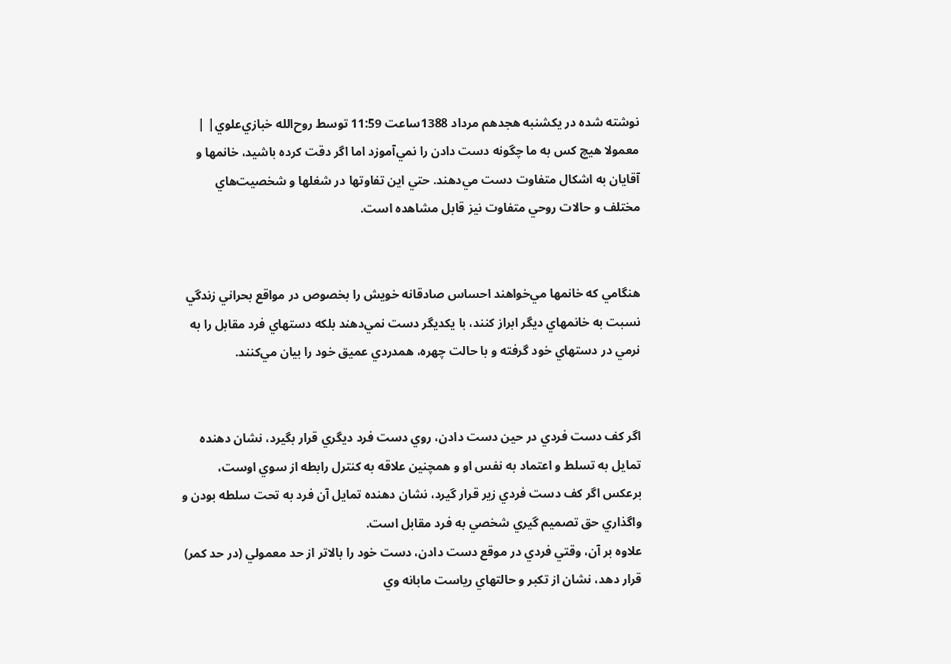نوشته شده در یکشنبه هجدهم مرداد 1388ساعت 11:59 توسط روح‌الله خبازي‌علوي| |
معمولا هيچ كس به ما چگونه دست دادن را نمي‌آموزد اما اگر دقت كرده باشيد،‌ خانمها و آقايان به اشكال متفاوت دست مي‌دهند. حتي اين تفاوتها در شغلها و شخصيت‌هاي مختلف و حالات روحي متفاوت نيز قابل مشاهده است.


هنگامي كه خانمها مي‌خواهند احساس صادقانه خويش را بخصوص در مواقع بحراني زندگي نسبت به خانمهاي ديگر ابراز كنند، با يكديگر دست نمي‌دهند بلكه دستهاي فرد مقابل را به نرمي در دستهاي خود گرفته و با حالت چهره، همدردي عميق خود را بيان مي‌كنند.


اگر كف دست فردي در حين دست دادن، روي دست فرد ديگري قرار بگيرد، نشان دهنده تمايل به تسلط و اعتماد به نفس او و همچنين علاقه به كنترل رابطه از سوي اوست، برعكس اگر كف دست فردي زير قرار گيرد، نشان دهنده تمايل آن فرد به تحت سلطه بودن و واگذاري حق تصميم گيري شخصي به فرد مقابل است.
علاوه بر آن، وقتي فردي در موقع دست دادن، دست خود را بالاتر از حد معمولي (در حد كمر) قرار دهد، نشان از تكبر و حالتهاي رياست مابانه وي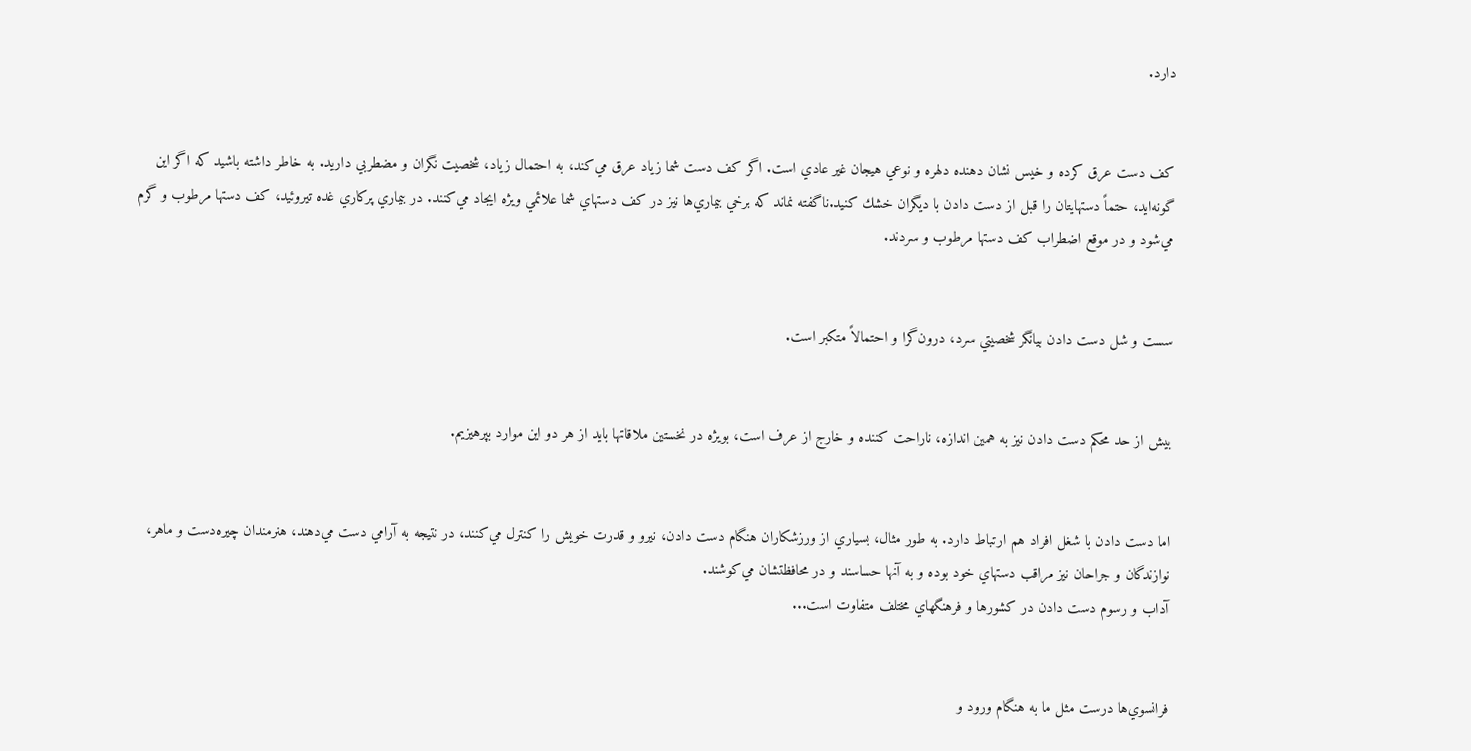دارد.


كف دست عرق كرده و خيس نشان دهنده دلهره و نوعي هيجان غير عادي است. اگر كف دست شما زياد عرق مي‌كند، به احتمال زياد، شخصيت نگران و مضطربي داريد. به خاطر داشته باشيد كه اگر اين گونه‌ايد، حتماً دستهايتان را قبل از دست دادن با ديگران خشك كنيد.ناگفته نماند كه برخي بيماري‌ها نيز در كف‌ دستهاي شما علائمي ويژه ايجاد مي‌كنند. در بيماري پركاري غده تيروئيد، كف دستها مرطوب و گرم مي‌شود و در موقع اضطراب كف دستها مرطوب و سردند.


سست و شل دست دادن بيانگر شخصيتي سرد، درون‌گرا و احتمالاً متكبر است.


بيش از حد محكم دست دادن نيز به همين اندازه، ناراحت كننده و خارج از عرف است، بويژه در نخستين ملاقاتها بايد از هر دو اين موارد بپرهيزيم.


اما دست دادن با شغل افراد هم ارتباط دارد. به طور مثال، بسياري از ورزشكاران هنگام دست دادن، نيرو و قدرت خويش را كنترل مي‌كنند، در نتيجه به آرامي دست مي‌دهند، هنرمندان چيره‌دست و ماهر، نوازندگان و جراحان نيز مراقب دستهاي خود بوده و به آنها حساسند و در محافظتشان مي‌كوشند.
آداب و رسوم دست دادن در كشورها و فرهنگهاي مختلف متفاوت است...


فرانسوي‌ها درست مثل ما به هنگام ورود و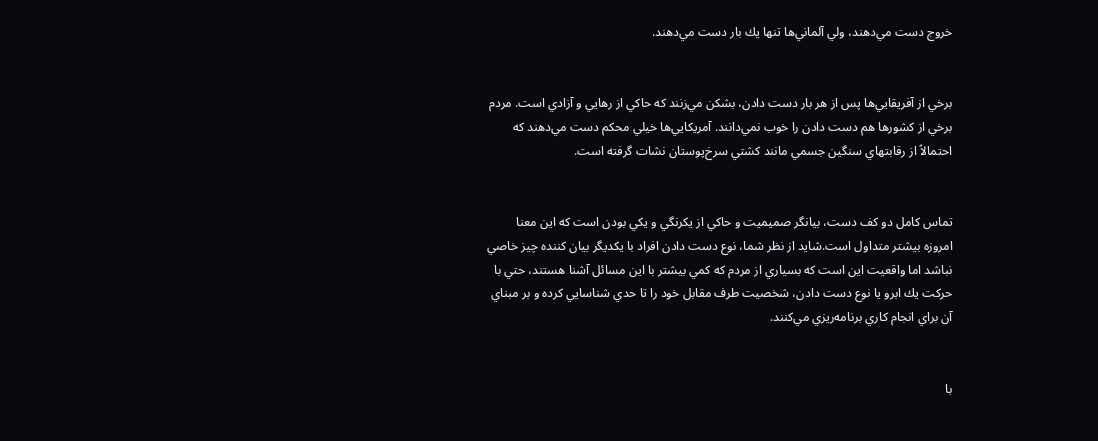خروج دست مي‌دهند، ولي آلماني‌ها تنها يك بار دست مي‌دهند.


برخي از آفريقايي‌ها پس از هر بار دست دادن، بشكن مي‌زنند كه حاكي از رهايي و آزادي است. مردم برخي از كشورها هم دست دادن را خوب نمي‌دانند. آمريكايي‌ها خيلي محكم دست مي‌دهند كه احتمالاً از رقابتهاي سنگين جسمي مانند كشتي سرخ‌پوستان نشات گرفته است.


تماس كامل دو كف دست، بيانگر صميميت و حاكي از يكرنگي و يكي بودن است كه اين معنا امروزه بيشتر متداول است.شايد از نظر شما، نوع دست دادن افراد با يكديگر بيان كننده چيز خاصي نباشد اما واقعيت اين است كه بسياري از مردم كه كمي بيشتر با اين مسائل آشنا هستند، حتي با حركت يك ابرو يا نوع دست دادن،‌ شخصيت طرف مقابل خود را تا حدي شناسايي كرده و بر مبناي آن براي انجام كاري برنامه‌ريزي مي‌كنند.


با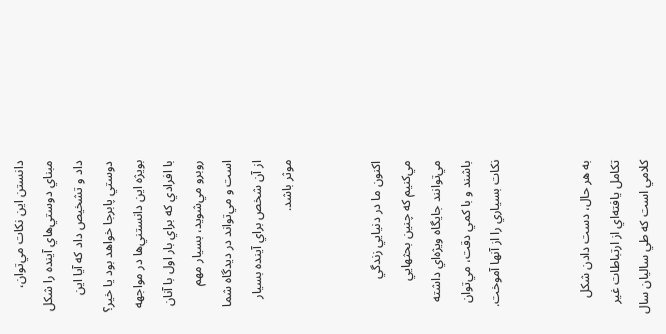دانستن اين نكات مي‌توان، مبناي دوستي‌هاي آينده را شكل داد و تشخيص داد كه آيا اين دوستي‌ پابرجا خواهد بود يا خير؟ بويژه اين دانستني‌ها در مواجهه با افرادي كه براي بار اول با آنان روبرو مي‌شويد، بسيار مهم است و مي‌تواند در ديدگاه شما از آن شخص براي آينده بسيار موثر باشد.


اكنون ما در دنيايي زندگي مي‌كنيم كه چنين بحثهايي مي‌توانند جايگاه ويژه‌اي داشته باشند و با كمي دقت، مي‌توان نكات بسياري را از آنها آموخت.


به هر حال، دست دادن شكل تكامل يافته‌اي از ارتباطات غير كلامي است كه طي ساليان سال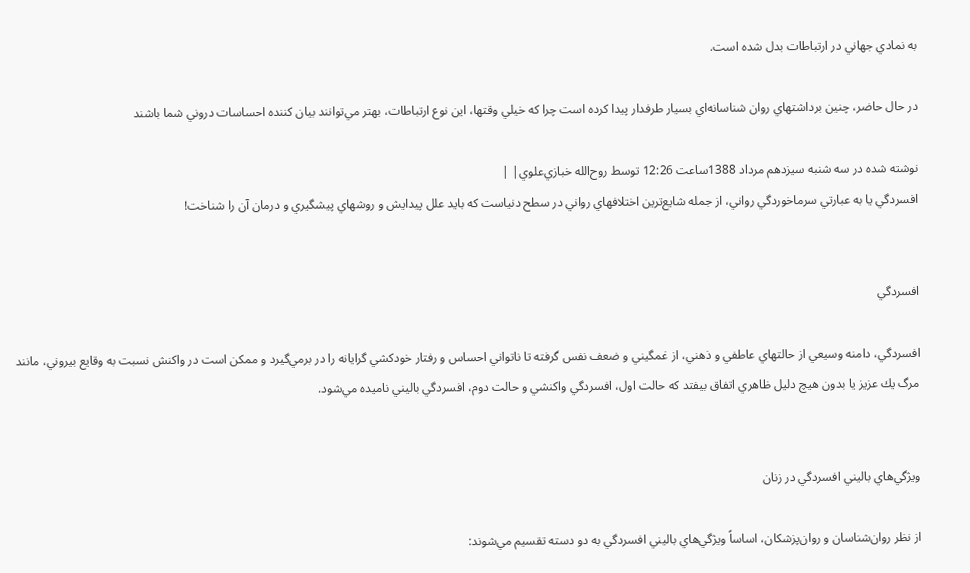به نمادي جهاني در ارتباطات بدل شده است.

در حال حاضر، چنين برداشتهاي روان شناسانه‌اي بسيار طرفدار پيدا كرده است چرا كه خيلي وقتها، اين نوع ارتباطات، بهتر مي‌توانند بيان كننده احساسات دروني شما باشند

نوشته شده در سه شنبه سیزدهم مرداد 1388ساعت 12:26 توسط روح‌الله خبازي‌علوي| |
افسردگي يا به عبارتي سرماخوردگي رواني، از جمله شايع‌‌ترين اختلافهاي رواني در سطح دنياست كه بايد علل پيدايش و روشهاي پيشگيري و درمان آن را شناخت!


افسردگي

افسردگي، دامنه وسيعي از حالتهاي عاطفي و ذهني، از غمگيني و ضعف نفس گرفته تا ناتواني احساس و رفتار خودكشي گرايانه را در برمي‌گيرد و ممكن است در واكنش‌ نسبت به وقايع بيروني، مانند مرگ يك عزيز يا بدون هيچ دليل ظاهري اتفاق بيفتد كه حالت اول، افسردگي واكنشي و حالت دوم، افسردگي باليني ناميده مي‌شود.


ويژگي‌هاي باليني افسردگي در زنان

از نظر روان‌شناسان و روان‌پزشكان، اساساً ويژگي‌هاي باليني افسردگي به دو دسته تقسيم مي‌شوند: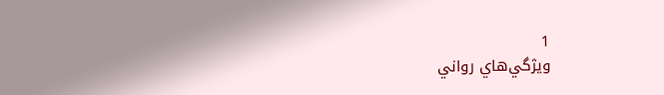1
ويژگي‌هاي رواني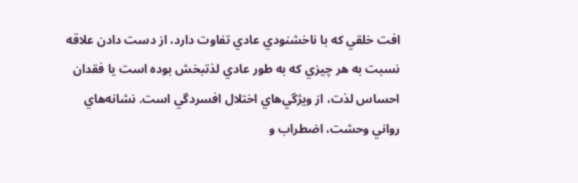افت خلقي كه با ناخشنودي عادي تفاوت دارد، از دست دادن علاقه نسبت به هر چيزي كه به طور عادي لذتبخش بوده است يا فقدان احساس لذت، از ويژگي‌هاي اختلال افسردگي است. نشانه‌هاي رواني وحشت، اضطراب و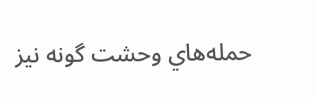حمله‌هاي وحشت گونه نيز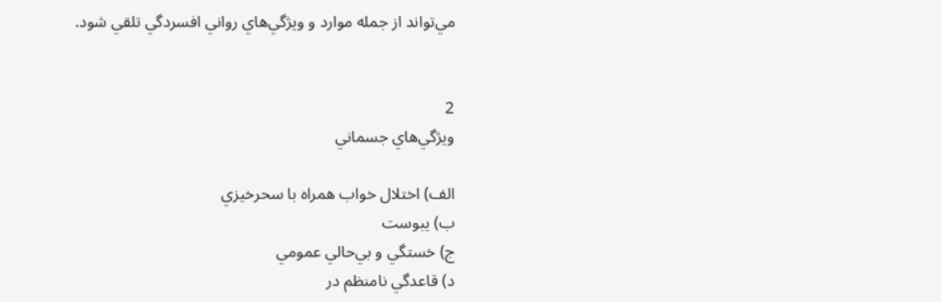مي‌تواند از جمله موارد و ويژگي‌هاي رواني افسردگي تلقي شود.


2
ويژگي‌هاي جسماني

الف) اختلال خواب همراه با سحرخيزي
ب) يبوست
ج) خستگي و بي‌حالي عمومي
د) قاعدگي نامنظم در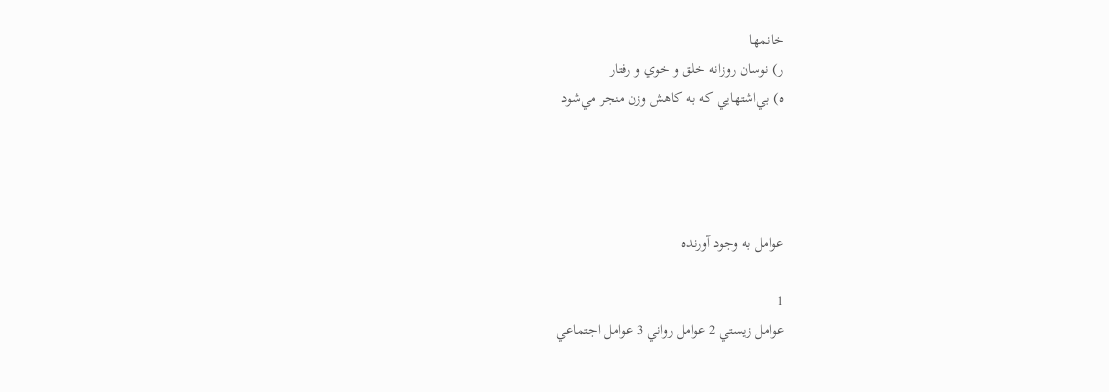خانمها
ر) نوسان روزانه خلق و خوي و رفتار
ه) بي‌اشتهايي كه به كاهش وزن منجر مي‌شود




عوامل به وجود آورنده

1
عوامل زيستي 2 عوامل رواني 3 عوامل اجتماعي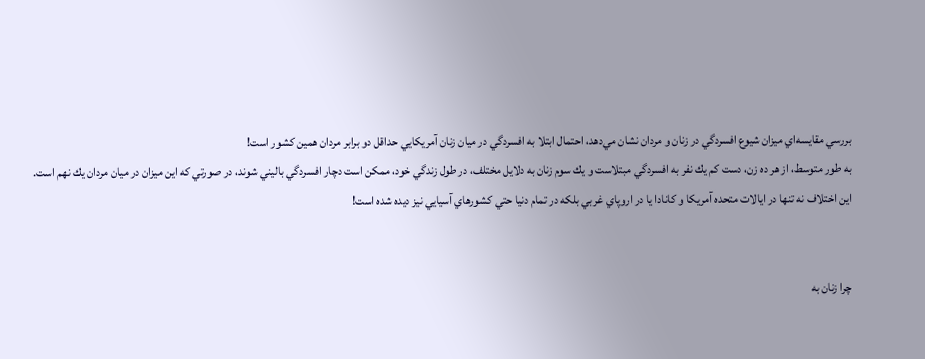بررسي مقايسه‌اي ميزان شيوع افسردگي در زنان و مردان نشان مي‌دهد، احتمال ابتلا به افسردگي در ميان زنان آمريكايي حداقل دو برابر مردان همين كشور است!
به طور متوسط، از هر ده زن، دست كم يك نفر به افسردگي مبتلاست و يك سوم زنان به دلايل مختلف، در طول زندگي خود، ممكن است دچار افسردگي باليني شوند، در صورتي كه اين ميزان در ميان مردان يك نهم است. اين اختلاف نه تنها در ايالات متحده آمريكا و كانادا يا در اروپاي غربي بلكه در تمام دنيا حتي كشورهاي آسيايي نيز ديده شده است!


چرا زنان به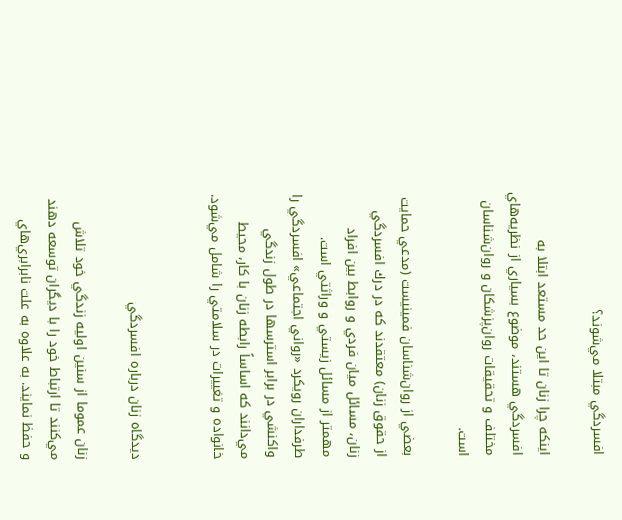افسردگي مبتلا مي‌شوند؟

اينكه چرا زنان تا اين حد مستعد ابتلا به افسردگي هستند، موضوع بسياري از نظريه‌هاي مختلف و تحقيقات روان‌پزشكان و روان‌شناسان است.

بعضي از روان‌شناسان فمينيست (مدعي حمايت از حقوق زنان) معتقدند كه در درك افسردگي زنان، مسائل ميان فردي و روابط بين افراد مهمتر از مسائل زيستي و وراثتي است. طرفداران رويكرد «رواني اجتماعي» افسردگي را واكنشي در برابر استرسها در طول زندگي مي‌دانند كه اساساً رابطه زنان با كار، محيط خانواده و تغييرات در سلامتي را شامل مي‌شود.


ديدگاه زنان درباره افسردگي

زنان عموما از سنين اوليه زندگي خود تلاش مي‌كنند تا ارتباط خود را با ديگران توسعه دهند و حفظ نمايند. به علاوه به علت نابرابري‌هاي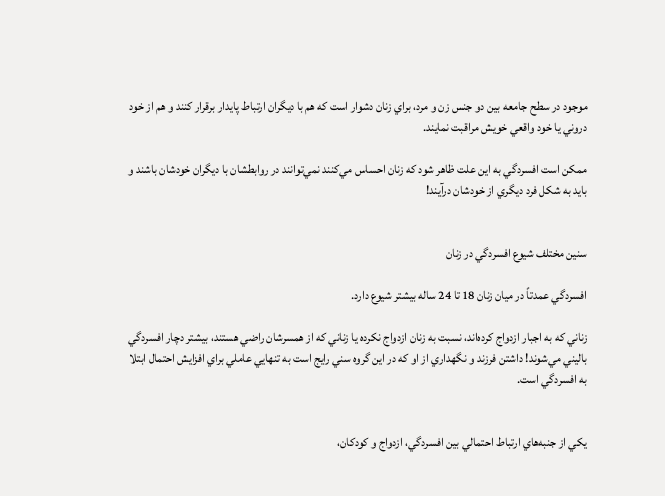موجود در سطح جامعه بين دو جنس زن و مرد، براي زنان دشوار است كه هم با ديگران ارتباط پايدار برقرار كنند و هم از خود دروني يا خود واقعي خويش مراقبت نمايند.

ممكن است افسردگي به اين علت ظاهر شود كه زنان احساس مي‌كنند نمي‌توانند در روابطشان با ديگران خودشان باشند و بايد به شكل فرد ديگري از خودشان درآيند!


سنين مختلف شيوع افسردگي در زنان

افسردگي عمدتاً در ميان زنان 18 تا 24 ساله بيشتر شيوع دارد.

زناني كه به اجبار ازدواج كرده‌اند، نسبت به زنان ازدواج نكرده يا زناني كه از همسرشان راضي هستند، بيشتر دچار افسردگي باليني مي‌شوند! داشتن فرزند و نگهداري از او كه در اين گروه سني رايج است به تنهايي عاملي براي افزايش احتمال ابتلا به افسردگي است.


يكي از جنبه‌هاي ارتباط احتمالي بين افسردگي، ازدواج و كودكان،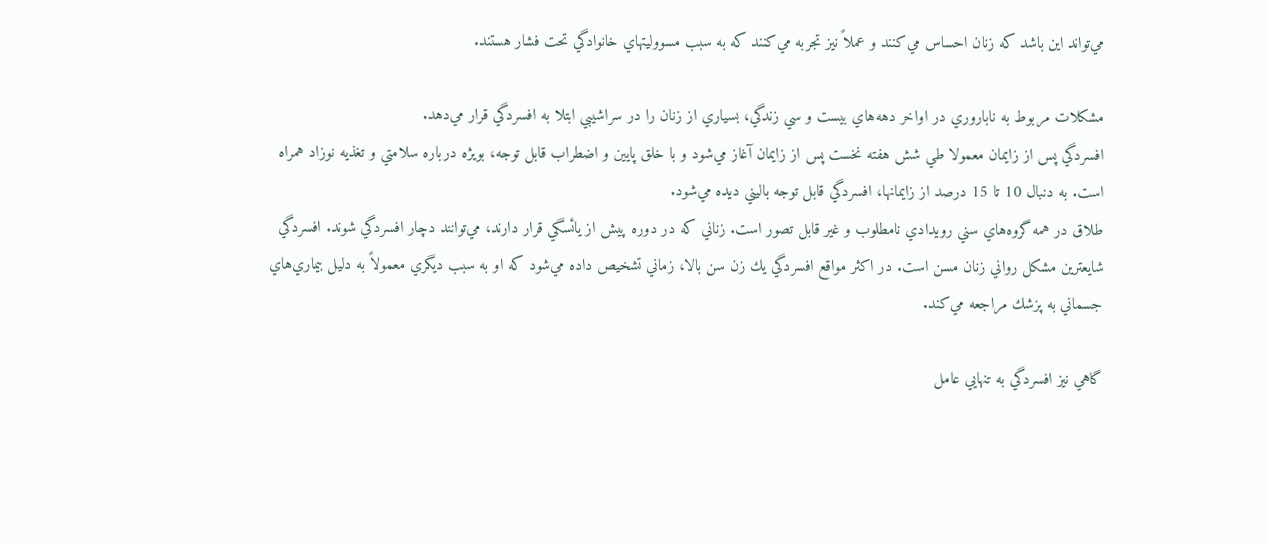مي‌تواند اين باشد كه زنان احساس مي‌كنند و عملاً نيز تجربه مي‌كنند كه به سبب مسووليتهاي خانوادگي تحت فشار هستند.

مشكلات مربوط به ناباروري در اواخر دهه‌هاي بيست و سي زندگي‌، بسياري از زنان را در سراشيبي ابتلا به افسردگي قرار مي‌دهد.
افسردگي پس از زايمان معمولا طي شش هفته نخست پس از زايمان آغاز مي‌شود و با خلق پايين و اضطراب قابل توجه، بويژه درباره سلامتي و تغذيه نوزاد همراه است. به دنبال 10 تا 15 درصد از زايمانها، افسردگي قابل توجه باليني ديده مي‌شود.
طلاق در همه گروه‌هاي سني رويدادي نامطلوب و غير قابل تصور است. زناني كه در دوره پيش از يائسگي قرار دارند، مي‌توانند دچار افسردگي شوند. افسردگي شايعترين مشكل رواني زنان مسن است. در اكثر مواقع افسردگي يك زن سن بالا، زماني تشخيص داده مي‌شود كه او به سبب ديگري معمولاً به دليل بيماري‌هاي جسماني به پزشك مراجعه مي‌كند.

گاهي نيز افسردگي به تنهايي عامل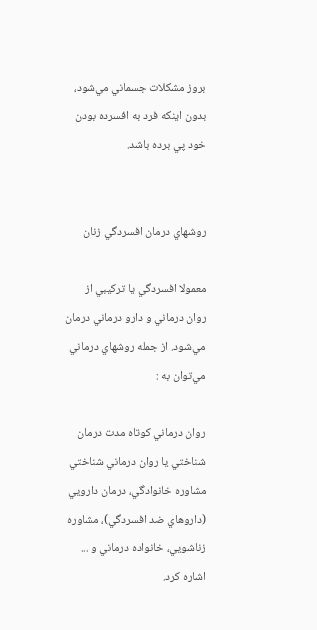بروز مشكلات جسماني مي‌شود، بدون اينكه فرد به افسرده بودن خود پي برده باشد.


روشهاي درمان افسردگي زنان

معمولا افسردگي يا تركيبي از روان درماني و دارو درماني درمان مي‌شود. از جمله روشهاي درماني مي‌توان به :

روان درماني كوتاه مدت درمان شناختي يا روان درماني شناختي مشاوره خانوادگي، درمان دارويي (داروهاي ضد افسردگي)، مشاوره زناشويي، خانواده درماني و ... اشاره كرد.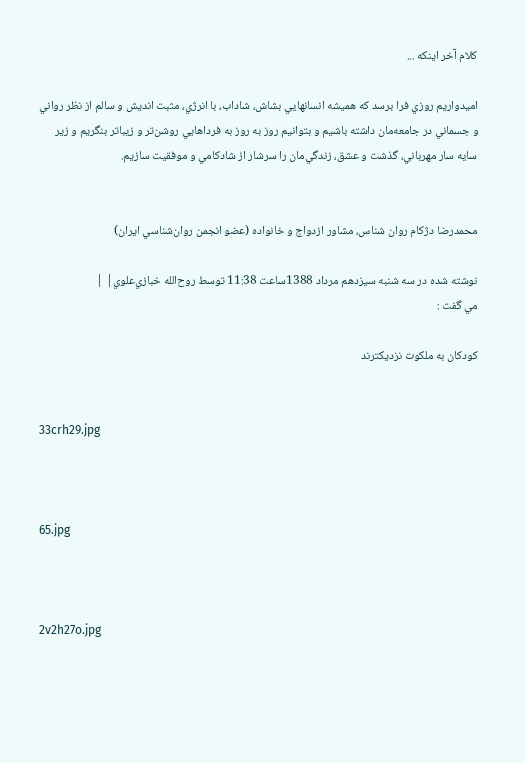كلام آخر اينكه ...

اميدواريم روزي فرا برسد كه هميشه انسانهايي بشاش، شاداب، با انرژي، مثبت انديش و سالم از نظر رواني و جسماني در جامعه‌مان داشته باشيم و بتوانيم روز به روز به فرداهايي روشن‌تر و زيباتر بنگريم و زير سايه سار مهرباني، گذشت و عشق، زندگي‌مان را سرشار از شادكامي و موفقيت سازيم.


محمدرضا دژكام روان شناس، مشاور ازدواج و خانواده (عضو انجمن روان‌شناسي ايران)

نوشته شده در سه شنبه سیزدهم مرداد 1388ساعت 11:38 توسط روح‌الله خبازي‌علوي| |
مي گفت :

كودكان به ملكوت نزديكترند


33crh29.jpg



65.jpg



2v2h27o.jpg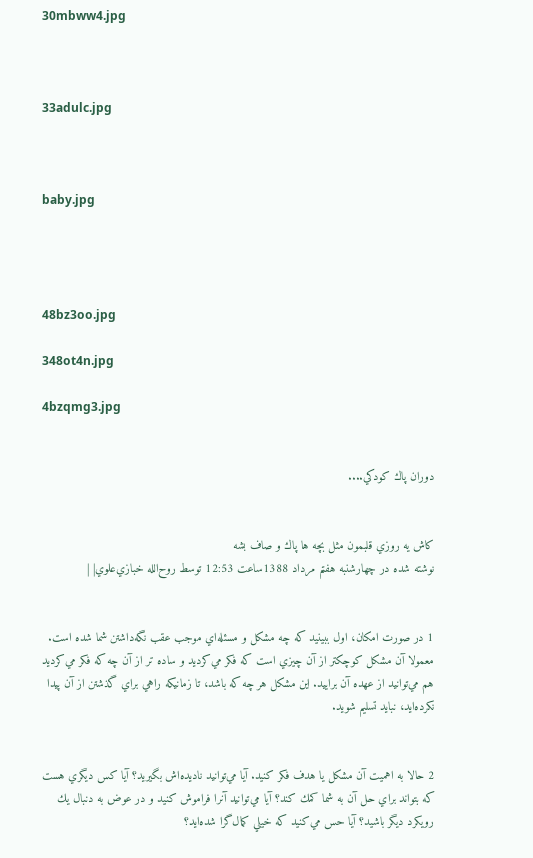30mbww4.jpg



33adulc.jpg



baby.jpg




48bz3oo.jpg

348ot4n.jpg

4bzqmg3.jpg


دوران پاك كودكي....


كاش يه روزي قلبمون مثل بچه ها پاك و صاف بشه
نوشته شده در چهارشنبه هفتم مرداد 1388ساعت 12:53 توسط روح‌الله خبازي‌علوي| |


1 در صورت امكان، اول ببينيد كه چه مشكل و مسئله‌اي موجب عقب نگه‌داشتن شما شده است. معمولا آن مشكل كوچكتر از آن چيزي است كه فكر مي‌كرديد و ساده ‌تر از آن چه كه فكر مي‌كرديد هم مي‌توانيد از عهده آن براييد. اين مشكل هر چه كه باشد، تا زمانيكه راهي براي گذشتن از آن پيدا نكرده‌ايد، نبايد تسليم شويد.


2 حالا به اهميت آن مشكل يا هدف فكر كنيد. آيا مي‌توانيد ناديده‌اش بگيريد؟ آيا كس ديگري هست كه بتواند براي حل آن به شما كمك كند؟ آيا مي‌توانيد آنرا فراموش كنيد و در عوض به دنبال يك رويكرد ديگر باشيد؟ آيا حس مي‌كنيد كه خيلي كمال‌گرا شده‌ايد؟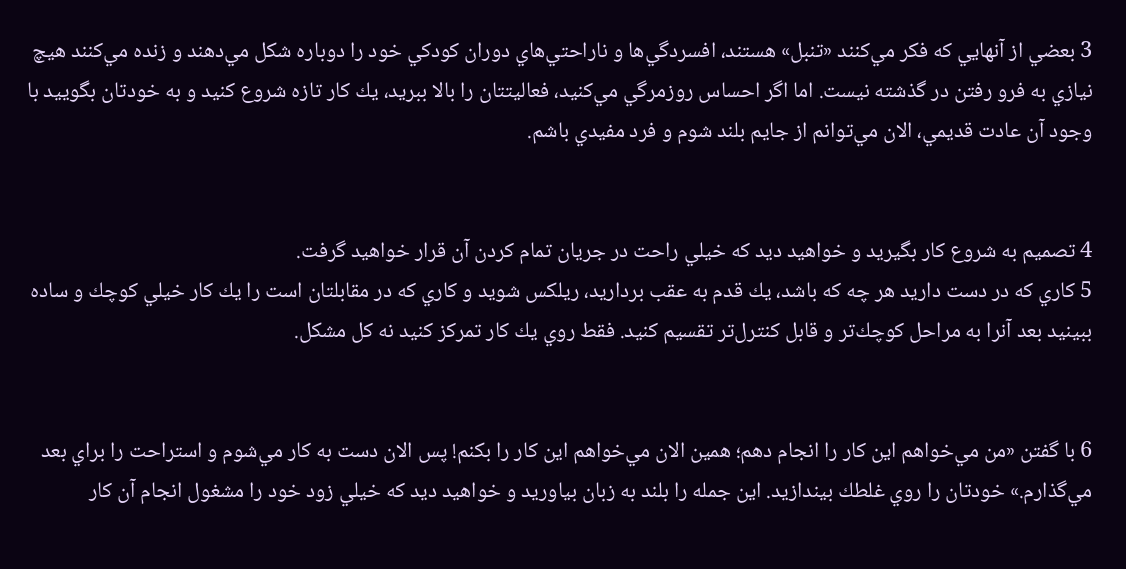3 بعضي از آنهايي كه فكر مي‌كنند «تنبل» هستند، افسردگي‌ها و ناراحتي‌هاي دوران كودكي خود را دوباره شكل مي‌دهند و زنده مي‌كنند هيچ نيازي به فرو رفتن در گذشته نيست. اما اگر احساس روزمرگي مي‌كنيد، فعاليتتان را بالا ببريد، يك كار تازه شروع كنيد و به خودتان بگوييد با وجود آن عادت قديمي، الان مي‌توانم از جايم بلند شوم و فرد مفيدي باشم.


4 تصميم به شروع كار بگيريد و خواهيد ديد كه خيلي راحت در جريان تمام كردن آن قرار خواهيد گرفت.
5 كاري كه در دست داريد هر چه كه باشد، يك قدم به عقب برداريد، ريلكس شويد و كاري كه در مقابلتان است را يك كار خيلي كوچك و ساده ببينيد بعد آنرا به مراحل كوچك‌تر و قابل كنترل‌تر تقسيم كنيد. فقط روي يك كار تمركز كنيد نه كل مشكل.


6 با گفتن «من مي‌خواهم اين كار را انجام دهم؛ همين الان مي‌خواهم اين كار را بكنم! پس الان دست به كار مي‌شوم و استراحت را براي بعد مي‌گذارم.» خودتان را روي غلطك بيندازيد. اين جمله را بلند به زبان بياوريد و خواهيد ديد كه خيلي زود خود را مشغول انجام آن كار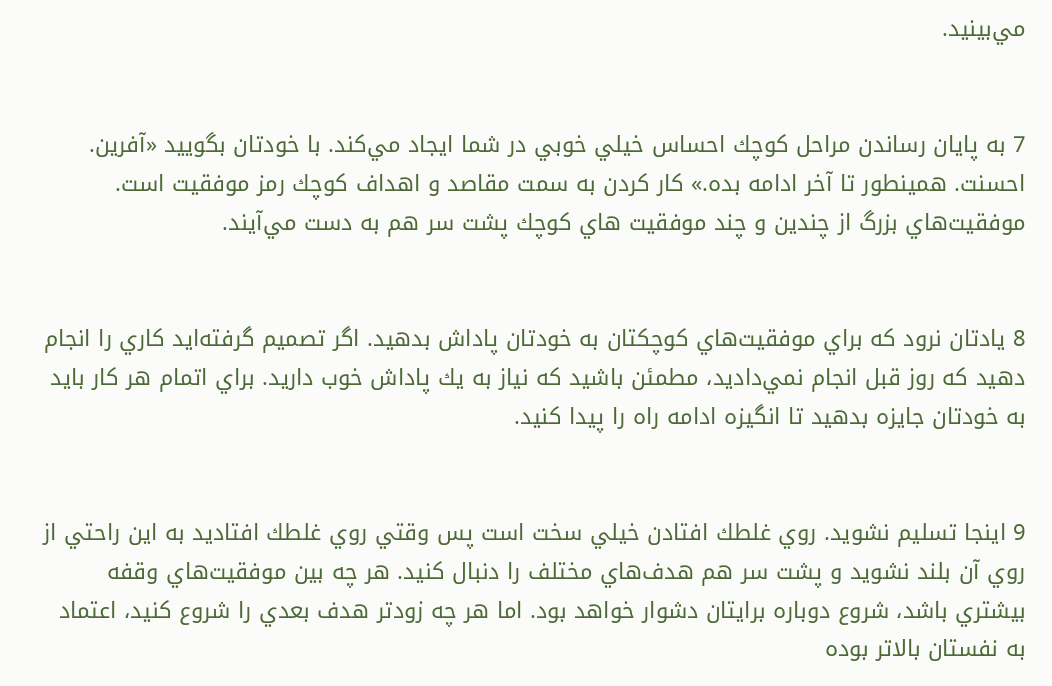مي‌بينيد.


7 به پايان رساندن مراحل كوچك احساس خيلي خوبي در شما ايجاد مي‌كند. با خودتان بگوييد «آفرين. احسنت. همينطور تا آخر ادامه بده.» كار كردن به سمت مقاصد و اهداف كوچك رمز موفقيت است. موفقيت‌هاي بزرگ از چندين و چند موفقيت هاي كوچك پشت سر هم به دست مي‌آيند.


8 يادتان نرود كه براي موفقيت‌هاي كوچكتان به خودتان پاداش بدهيد. اگر تصميم گرفته‌ايد كاري را انجام دهيد كه روز قبل انجام نمي‌داديد، مطمئن باشيد كه نياز به يك پاداش خوب داريد. براي اتمام هر كار بايد به خودتان جايزه بدهيد تا انگيزه ادامه راه را پيدا كنيد.


9 اينجا تسليم نشويد. روي غلطك افتادن خيلي سخت است پس وقتي روي غلطك افتاديد به اين راحتي از روي آن بلند نشويد و پشت سر هم هدف‌هاي مختلف را دنبال كنيد. هر چه بين موفقيت‌هاي وقفه بيشتري باشد، شروع دوباره برايتان دشوار خواهد بود. اما هر چه زودتر هدف بعدي را شروع كنيد، اعتماد به نفستان بالاتر بوده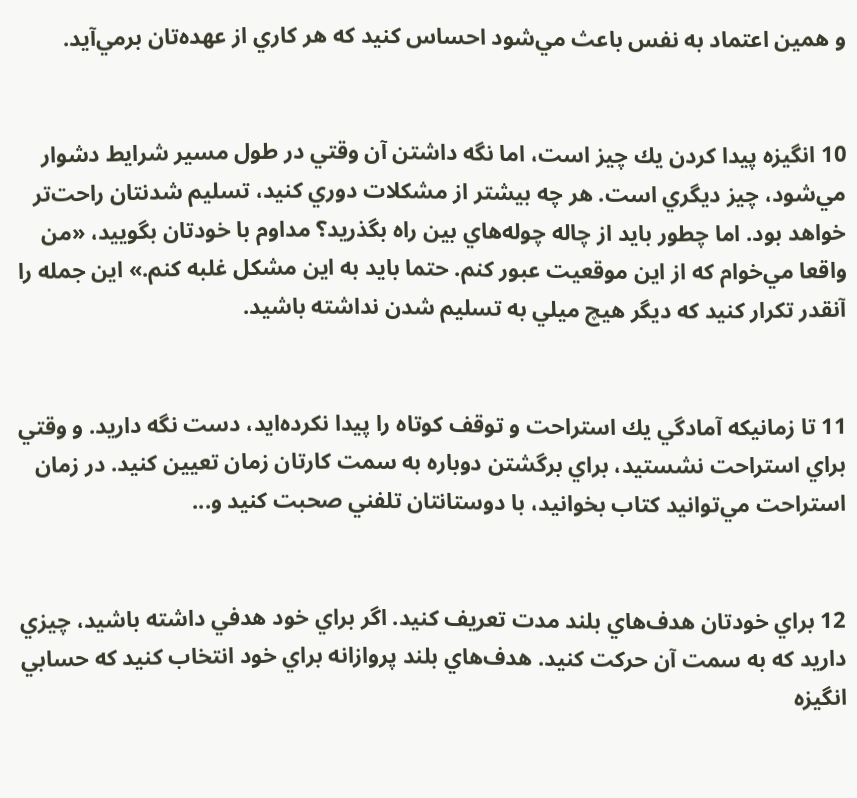و همين اعتماد به نفس باعث مي‌شود احساس كنيد كه هر كاري از عهده‌تان برمي‌آيد.


10 انگيزه پيدا كردن يك چيز است، اما نگه داشتن آن وقتي در طول مسير شرايط دشوار مي‌شود، چيز ديگري است. هر چه بيشتر از مشكلات دوري كنيد، تسليم شدنتان راحت‌تر خواهد بود. اما چطور بايد از چاله چوله‌هاي بين راه بگذريد؟ مداوم با خودتان بگوييد، «من واقعا مي‌خوام كه از اين موقعيت عبور كنم. حتما بايد به اين مشكل غلبه كنم.» اين جمله را آنقدر تكرار كنيد كه ديگر هيچ ميلي به تسليم شدن نداشته باشيد.


11 تا زمانيكه آمادگي يك استراحت و توقف كوتاه را پيدا نكرده‌ايد، دست نگه داريد. و وقتي براي استراحت نشستيد، براي برگشتن دوباره به سمت كارتان زمان تعيين كنيد. در زمان استراحت مي‌توانيد كتاب بخوانيد، با دوستانتان تلفني صحبت كنيد و...


12 براي خودتان هدف‌هاي بلند مدت تعريف كنيد. اگر براي خود هدفي داشته باشيد، چيزي داريد كه به سمت آن حركت كنيد. هدف‌هاي بلند پروازانه براي خود انتخاب كنيد كه حسابي انگيزه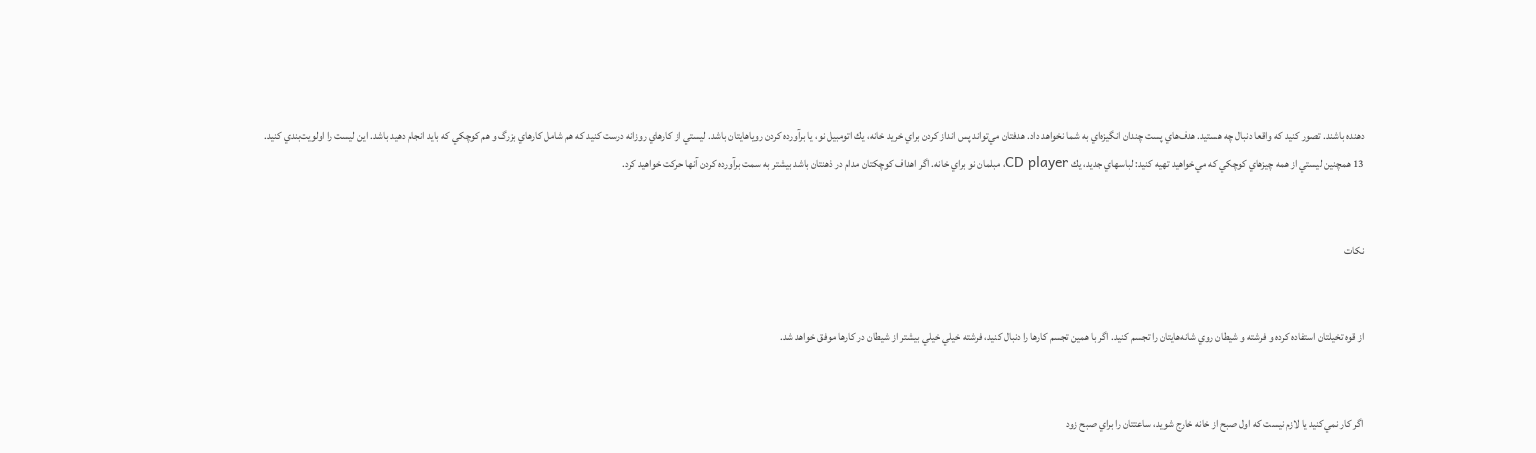دهنده باشند. تصور كنيد كه واقعا دنبال چه هستيد. هدف‌هاي پست چندان انگيزه‌اي به شما نخواهد داد. هدفتان مي‌تواند پس انداز كردن براي خريد خانه، يك اتومبيل نو، يا برآورده كردن روياهايتان باشد. ليستي از كارهاي روزانه درست كنيد كه هم شامل كارهاي بزرگ و هم كوچكي كه بايد انجام دهيد باشد. اين ليست را اولويت‌بندي كنيد.
13 همچنين ليستي از همه چيزهاي كوچكي كه مي‌خواهيد تهيه كنيد: لباسهاي جديد، يك CD player، مبلمان نو براي خانه. اگر اهداف كوچكتان مدام در ذهنتان باشد بيشتر به سمت برآورده كردن آنها حركت خواهيد كرد.


نكات


از قوه تخيلتان استفاده كرده و فرشته و شيطان روي شانه‌هايتان را تجسم كنيد. اگر با همين تجسم كارها را دنبال كنيد، فرشته خيلي خيلي بيشتر از شيطان در كارها موفق خواهد شد.


اگر كار نمي‌كنيد يا لازم نيست كه اول صبح از خانه خارج شويد، ساعتتان را براي صبح زود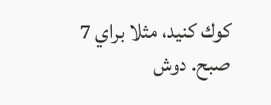كوك كنيد، مثلا براي 7 صبح. دوش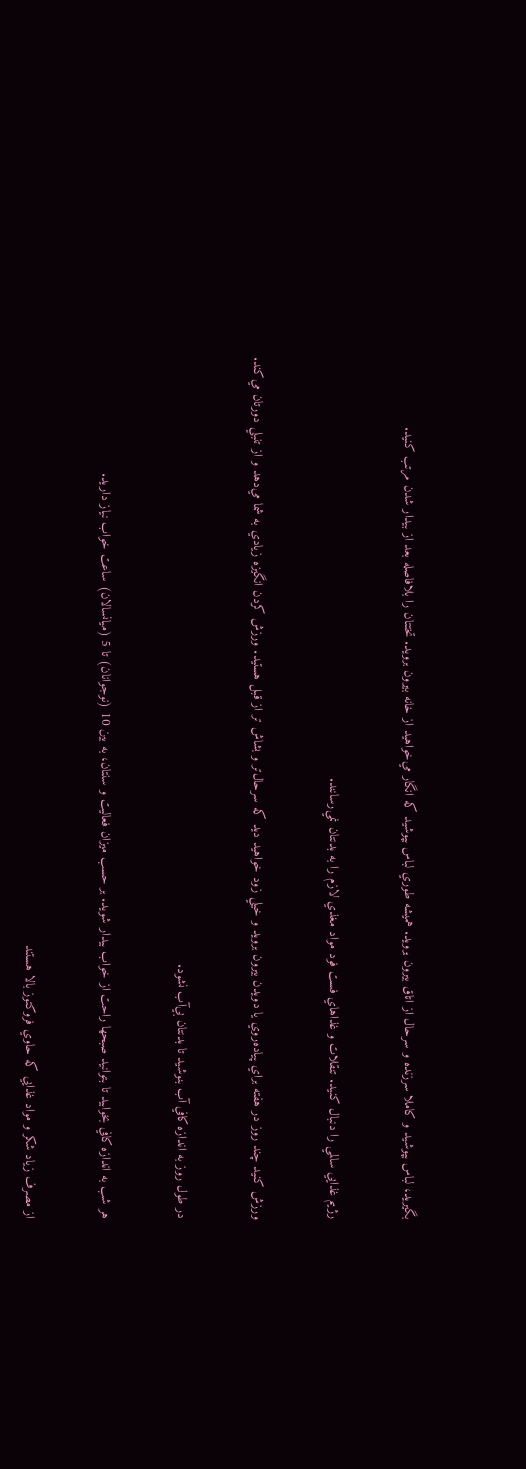بگيريد، لباس بپوشيد و كاملا سرزنده و سرحال از اتاق بيرون برويد. هميشه طوري لباس بپوشيد كه انگار مي‌خواهيد از خانه بيرون برويد. تختتان را بلافاصله بعد از بيدار شدن مرتب كنيد.


رژيم غذايي سالمي را دنبال كنيد. تنقلات و غذاهاي فست فود مواد مغذي لازم را به بدنتان نمي‌رسانند.


ورزش كنيد چند روز در هفته براي پياده‌روي يا دويدن بيرون برويد و خيلي زود خواهيد ديد كه سرحال‌تر و بشاش تر از قبل هستيد. ورزش كردن انگيزه زيادي به شما مي‌دهد و از تنبلي دورتان مي‌كند.


در طول روز به اندازه كافي آب بنوشيد تا بدنتان بي‌آب نشود.


هر شب به اندازه كافي بخوابيد تا بتوانيد صبحها راحت از خواب بيدار شويد. بر حسب ميزان فعاليت و سنتان، به بين 10 (نوجوانان) تا 5 (ميانسالان) ساعت خواب نياز داريد.


از مصرف زياد شكر و مواد غذايي كه حاوي فروكتوز بالا هستند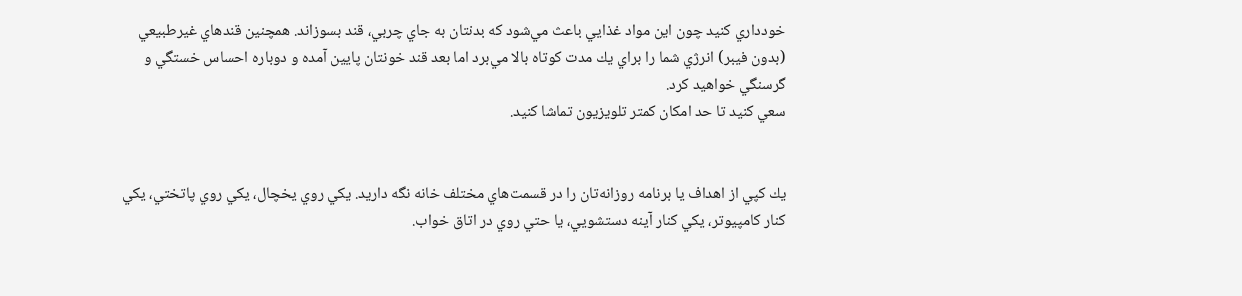خودداري كنيد چون اين مواد غذايي باعث مي‌شود كه بدنتان به جاي چربي، قند بسوزاند. همچنين قندهاي غيرطبيعي (بدون فيبر) انرژي شما را براي يك مدت كوتاه بالا مي‌برد اما بعد قند خونتان پايين آمده و دوباره احساس خستگي و گرسنگي خواهيد كرد.
سعي كنيد تا حد امكان كمتر تلويزيون تماشا كنيد.


يك كپي از اهداف يا برنامه‌ روزانه‌تان را در قسمت‌هاي مختلف خانه نگه داريد. يكي روي يخچال، يكي روي پاتختي، يكي كنار كامپيوتر، يكي كنار آينه دستشويي، يا حتي روي در اتاق خواب.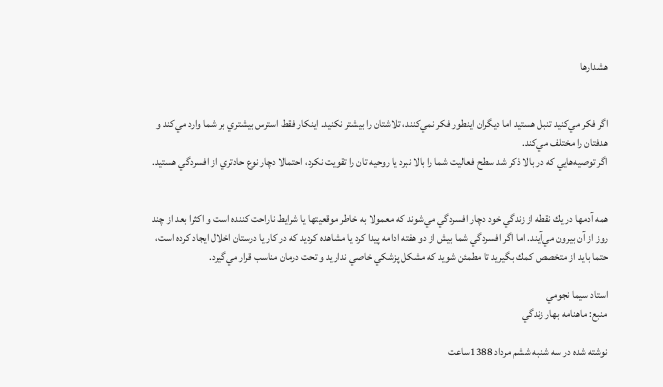هشدارها


اگر فكر مي‌كنيد تنبل هستيد اما ديگران اينطور فكر نمي‌كنند، تلاشتان را بيشتر نكنيد. اينكار فقط استرس بيشتري بر شما وارد مي‌كند و هدفتان را مختلف مي‌كند.
اگر توصيه‌هايي كه در بالا ذكر شد سطح فعاليت شما را بالا نبرد يا روحيه تان را تقويت نكرد، احتمالا دچار نوع حادتري از افسردگي هستيد.


همه آدمها در يك نقطه از زندگي خود دچار افسردگي مي‌شوند كه معمولا به خاطر موقعيتها يا شرايط ناراحت كننده است و اكثرا بعد از چند روز از آن بيرون مي‌آيند. اما اگر افسردگي شما بيش از دو هفته ادامه پيدا كرد يا مشاهده كرديد كه در كار يا درستان اخلال ايجاد كرده است، حتما بايد از متخصص كمك بگيريد تا مطمئن شويد كه مشكل پزشكي خاصي نداريد و تحت درمان مناسب قرار مي‌گيرد.

استاد سيما نجومي
منبع: ماهنامه بهار زندگي

نوشته شده در سه شنبه ششم مرداد 1388ساعت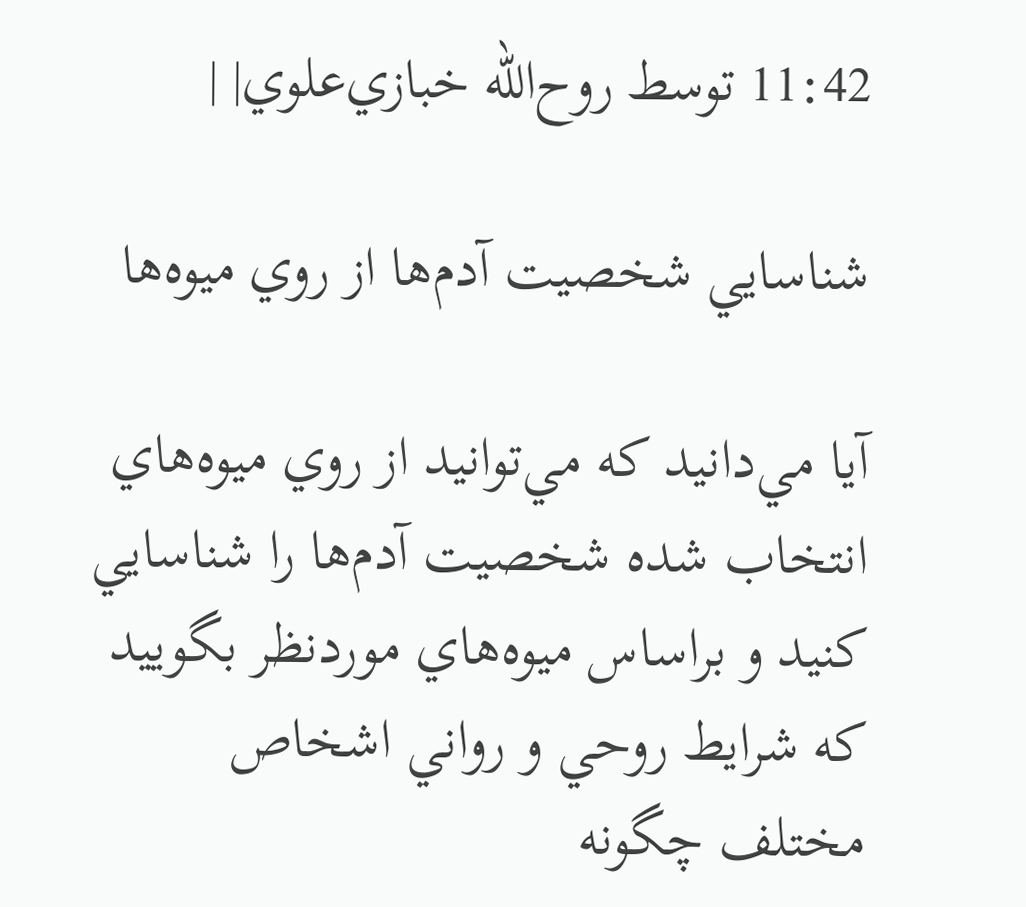11:42 توسط روح‌الله خبازي‌علوي| |

شناسايي شخصيت آدم‌ها از روي ميوه‌ها

آيا مي‌دانيد كه مي‌توانيد از روي ميوه‌هاي انتخاب شده شخصيت آدم‌ها را شناسايي كنيد و براساس ميوه‌هاي موردنظر ‌بگوييد كه شرايط روحي و رواني اشخاص مختلف چگونه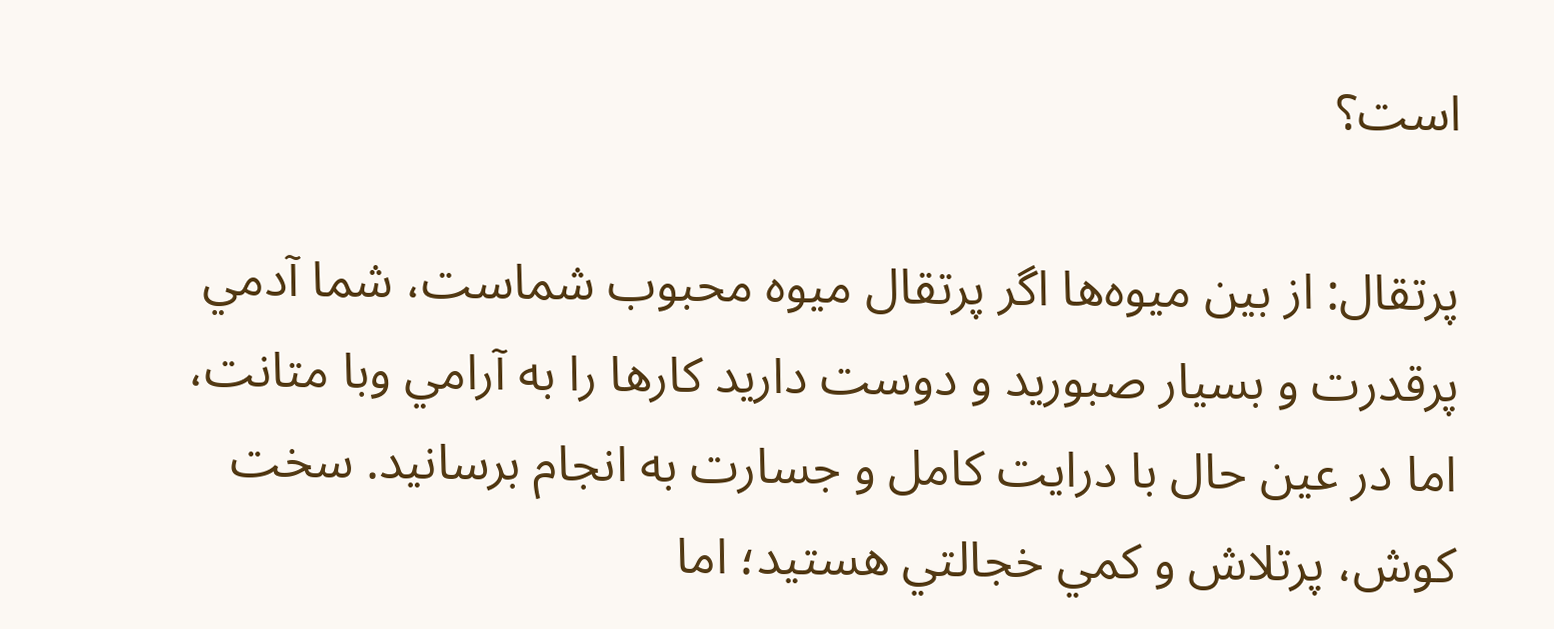است؟ ‌

پرتقال: از بين ميوه‌ها اگر پرتقال ميوه محبوب شماست، شما آدمي پرقدرت و بسيار صبوريد و دوست داريد كارها را به آرامي و‌با متانت، اما در عين حال با درايت كامل و جسارت به انجام برسانيد. سخت كوش، پرتلاش و كمي خجالتي هستيد؛ اما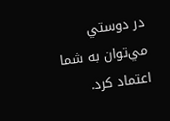در ‌دوستي مي‌توان به شما اعتماد كرد.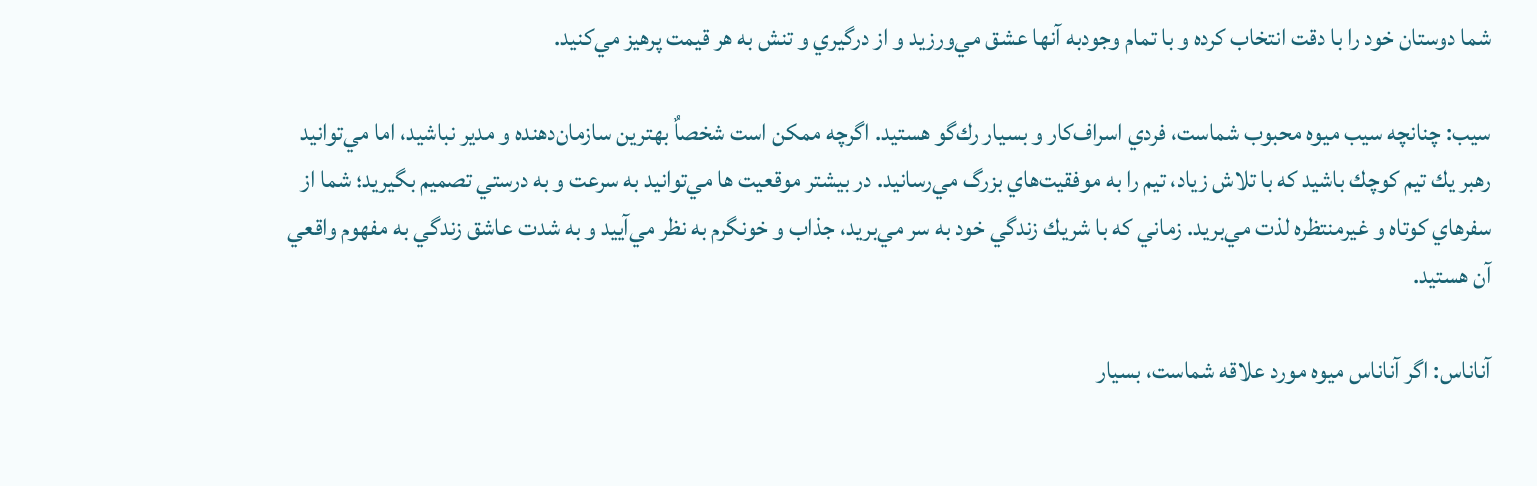شما دوستان خود را با دقت انتخاب كرده و با تمام وجودبه آنها عشق مي‌ورزيد و از ‌درگيري و تنش به هر قيمت پرهيز مي‌كنيد.

سيب: چنانچه سيب ميوه محبوب شماست، فردي اسراف‌كار و بسيار رك‌گو هستيد. اگرچه ممكن است شخصاٌ بهترين سازمان‌دهنده ‌و مدير نباشيد، اما مي‌توانيد رهبر يك تيم كوچك باشيد كه با تلاش زياد، تيم را به موفقيت‌هاي بزرگ مي‌رسانيد. در بيشتر ‌موقعيت ‌ها مي‌توانيد به سرعت و به درستي تصميم بگيريد؛ شما از سفرهاي كوتاه و غيرمنتظره لذت مي‌بريد. زماني كه با ‌شريك زندگي خود به سر مي‌بريد، جذاب و خونگرم به نظر مي‌آييد و به شدت عاشق زندگي به مفهوم واقعي آن هستيد.

آناناس: اگر آناناس ميوه‌ مورد علاقه‌ شماست، بسيار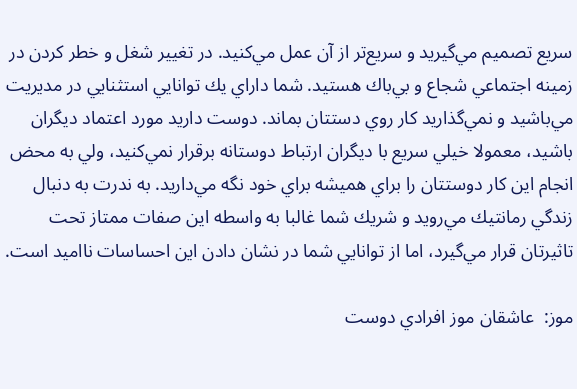سريع تصميم مي‌گيريد ‌و سريع‌تر از آن عمل مي‌كنيد. در تغيير شغل و خطر ‌كردن در زمينه‌ اجتماعي شجاع و بي‌باك هستيد. شما داراي يك توانايي ‌‌استثنايي در مديريت مي‌باشيد و نمي‌گذاريد كار ‌‌روي دستتان بماند. دوست داريد مورد اعتماد ديگران باشيد، معمولا خيلي سريع با ديگران ‌ارتباط دوستانه برقرار نمي‌كنيد، ولي به محض انجام ‌اين كار دوستتان را براي هميشه براي خود نگه مي‌داريد. به ندرت به دنبال زندگي رمانتيك مي‌رويد و شريك شما غالبا به ‌واسطه اين صفات ممتاز تحت تاثيرتان قرار مي‌گيرد، اما از توانايي شما ‌در نشان دادن اين احساسات نااميد است.

موز:  عاشقان موز افرادي دوست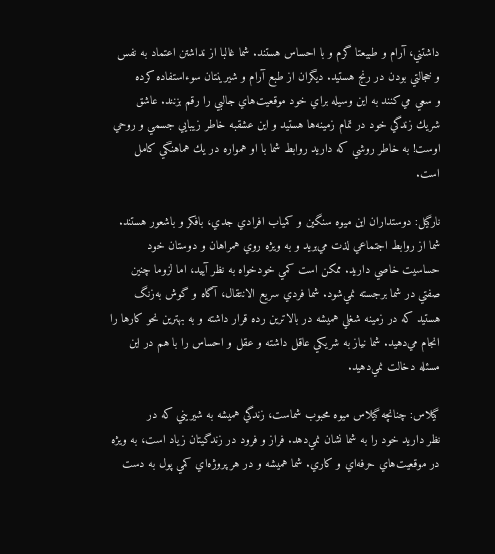داشتني، آرام و طبيعتا گرم و با احساس هستند. شما غالبا از نداشتن اعتماد به نفس و خجالتي ‌‌بودن در رنج هستيد. ديگران از طبع آرام و شيرينتان سوء‌استفاده كرده و ‌‌سعي مي‌كنند به اين وسيله براي خود ‌موقعيت‌هاي جالبي را رقم بزنند. عاشق شريك زندگي خود در تمام زمينه‌ها هستيد و اين عشقبه خاطر زيبايي جسمي و ‌‌‌روحي اوست! به خاطر روشي كه داريد روابط شما با او همواره در يك هماهنگي كامل است.

نارگيل: دوستداران اين ميوه سنگين و كمياب افرادي جدي، بافكر و باشعور هستند. شما از روابط اجتماعي لذت مي‌بريد و به ويژه روي ‌همراهان و دوستان خود حساسيت خاصي داريد. ممكن است كمي خودخواه به نظر آييد، اما لزوما چنين صفتي در شما ‌برجسته نمي‌شود. شما فردي سريع الانتقال، آگاه و گوش به‌زنگ هستيد كه در زمينه‌ شغلي هميشه در بالاترين رده قرار ‌داشته و به بهترين نحو كارها را انجام مي‌دهيد. شما نياز به شريكي عاقل داشته و عقل و احساس را با هم در اين مسئله ‌دخالت نمي‌دهيد.

گيلاس: چنانچه گيلاس ميوه محبوب شماست، زندگي هميشه به شيريني كه در نظر ‌داريد خود را به شما نشان نمي‌دهد. فراز و فرود ‌در زندگيتان زياد است، به ويژه در موقعيت‌هاي حرفه‌اي و كاري. شما هميشه و در هر پروژه‌اي كمي پول به دست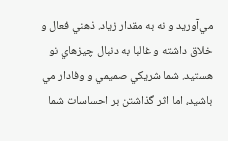مي‌آوريد ‌و نه به مقدار زياد. ذهني فعال و خلاق داشته و غالبا به دنبال چيزهاي نو هستيد. شما شريكي صميمي و وفادار مي باشيد، اما ‌اثر گذاشتن بر احساسات شما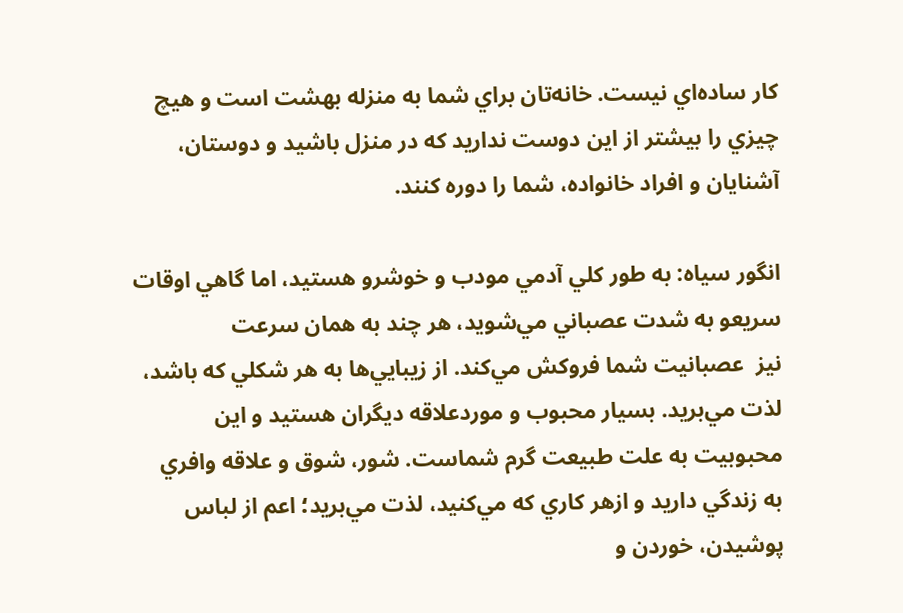كار ساده‌اي نيست. خانه‌تان براي شما به ‌منزله بهشت است و هيچ چيزي را بيشتر از اين ‌دوست نداريد كه در منزل باشيد و دوستان، آشنايان و افراد خانواده، شما را ‌دوره كنند.

انگور سياه: به طور كلي آدمي مودب و خوشرو هستيد، اما گاهي اوقات سريعو به ‌شدت عصباني مي‌شويد، هر چند به همان سرعت نيز ‌‌ ‌عصبانيت شما فروكش مي‌كند. از زيبايي‌ها به هر شكلي كه باشد، لذت ‌مي‌بريد. بسيار محبوب و موردعلاقه ديگران هستيد ‌و اين محبوبيت به علت طبيعت گرم شماست. شور، شوق و علاقه وافري به ‌زندگي داريد و ازهر كاري كه مي‌كنيد، لذت ‌مي‌بريد؛ اعم از لباس پوشيدن، خوردن و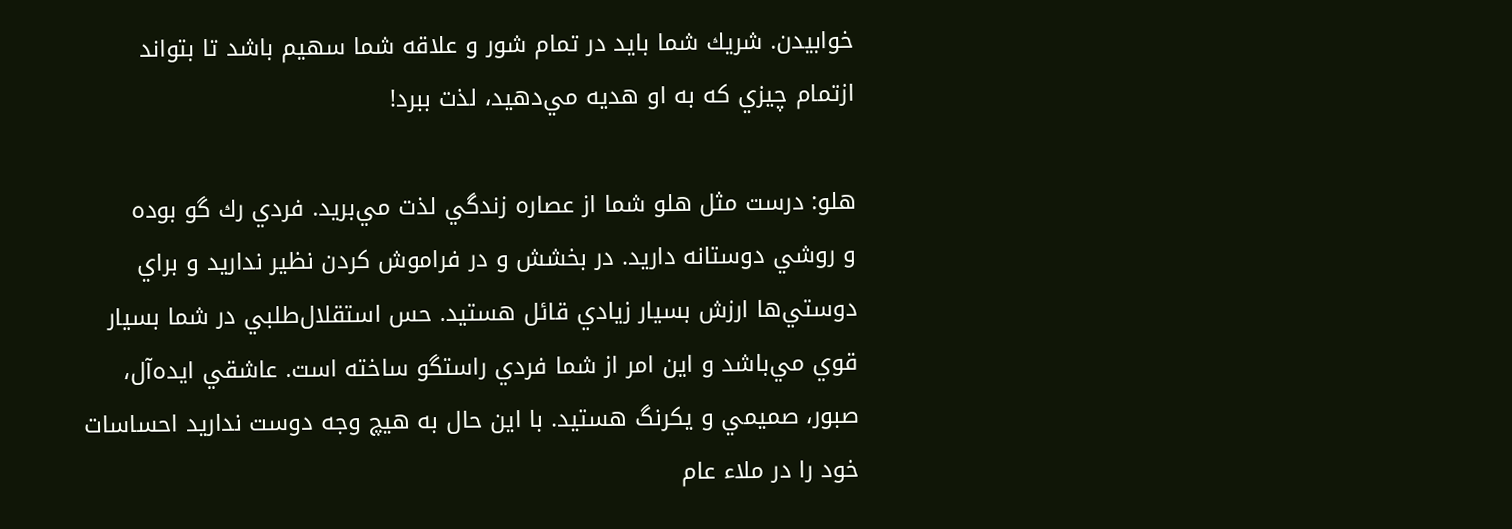خوابيدن. شريك شما بايد در تمام ‌شور و علاقه شما سهيم باشد تا بتواند ازتمام ‌چيزي كه به او هديه مي‌دهيد، لذت ببرد!

هلو: درست مثل هلو شما از عصاره زندگي لذت مي‌بريد. فردي رك گو بوده و ‌روشي دوستانه داريد. در بخشش و در فراموش ‌كردن نظير نداريد و براي دوستي‌ها ارزش بسيار زيادي قائل هستيد. حس ‌استقلال‌طلبي در شما بسيار قوي مي‌باشد و اين امر‌ ‌از شما فردي راستگو ساخته است. عاشقي ايده‌آل، صبور، صميمي و يكرنگ هستيد. با اين حال به هيچ وجه دوست نداريد احساسات خود را در ملاء عام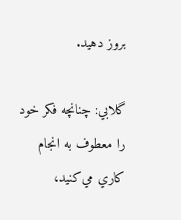بروز دهيد.

گلابي: چنانچه فكر خود را معطوف به انجام كاري مي‌كنيد،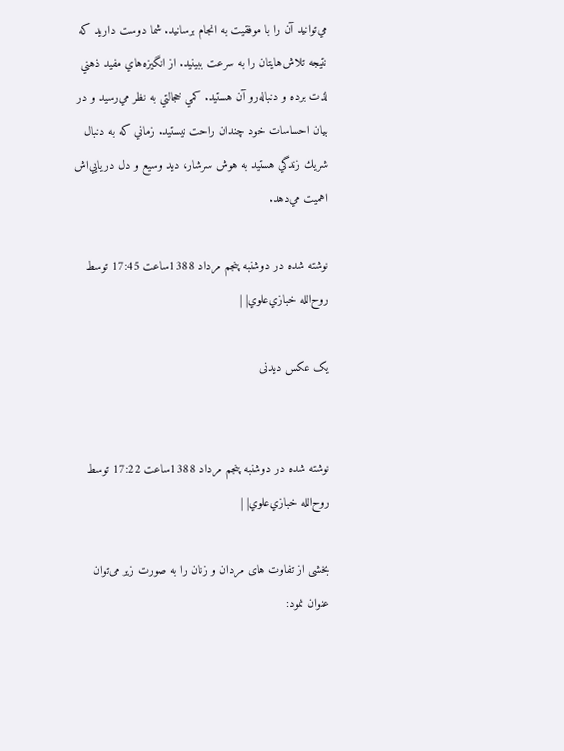مي‌توانيد آن را با ‌موفقيت به انجام برسانيد. شما دوست داريد كه نتيجه ‌تلاش‌هايتان را به سرعت ببينيد. از انگيزه‌هاي مفيد ذهني لذت برده و ‌دنباله‌رو آن هستيد. كمي خجالتي به نظر مي‌رسيد و ‌در بيان احساسات خود چندان راحت نيستيد. زماني كه به دنبال شريك ‌زندگي هستيد به هوش سرشار، ديد وسيع و دل ‌دريايي‌اش اهميت مي‌دهد.

نوشته شده در دوشنبه پنجم مرداد 1388ساعت 17:45 توسط روح‌الله خبازي‌علوي| |

یک عکس دیدنی


نوشته شده در دوشنبه پنجم مرداد 1388ساعت 17:22 توسط روح‌الله خبازي‌علوي| |

بخشی از تفاوت های مردان و زنان را به صورت زیر می‌توان عنوان نمود: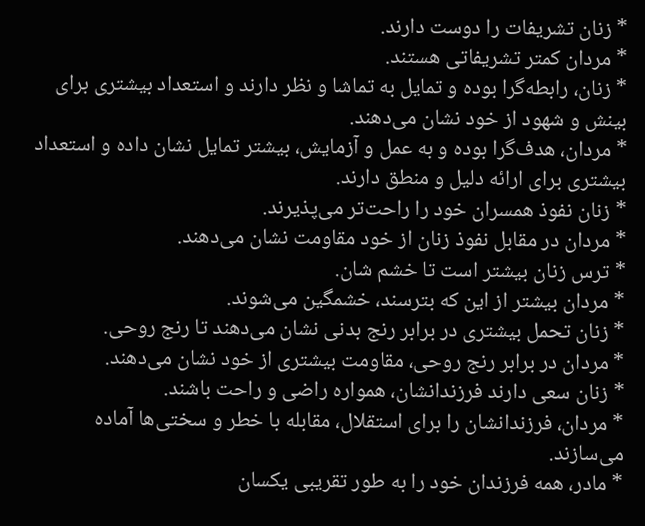* زنان تشریفات را دوست دارند.
* مردان کمتر تشریفاتی هستند.
* زنان، رابطه‌گرا بوده و تمایل به تماشا و نظر دارند و استعداد بیشتری برای بینش و شهود از خود نشان می‌دهند.
* مردان، هدف‌گرا بوده و به عمل و آزمایش، بیشتر تمایل نشان داده و استعداد بیشتری برای ارائه دلیل و منطق دارند.
* زنان نفوذ همسران خود را راحت‌تر می‌پذیرند.
* مردان در مقابل نفوذ زنان از خود مقاومت نشان می‌دهند.
* ترس زنان بیشتر است تا خشم شان.
* مردان بیشتر از این که بترسند، خشمگین می‌شوند.
* زنان تحمل بیشتری در برابر رنج بدنی نشان می‌دهند تا رنج روحی.
* مردان در برابر رنج روحی، مقاومت بیشتری از خود نشان می‌دهند.
* زنان سعی دارند فرزندانشان، همواره راضی و راحت باشند.
* مردان، فرزندانشان را برای استقلال، مقابله با خطر و سختی‌ها آماده می‌سازند.
* مادر، همه فرزندان خود را به طور تقریبی یکسان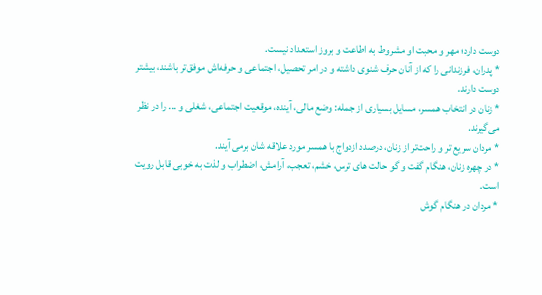دوست دارد؛ مهر و محبت او مشروط به اطاعت و بروز استعداد نیست.
* پدران، فرزندانی را که از آنان حرف شنوی داشته و در امر تحصیل، اجتماعی و حرفه‌اش موفق‌تر باشند، بیشتر دوست دارند.
* زنان در انتخاب همسر، مسایل بسیاری از جمله: وضع مالی، آینده، موقعیت اجتماعی، شغلی و ... را در نظر می‌گیرند.
* مردان سریع تر و راحت‌تر از زنان، درصدد ازدواج با همسر مورد علاقه شان برمی آیند.
* در چهره زنان، هنگام گفت و گو حالت های ترس، خشم، تعجب، آرامش، اضطراب و لذت به خوبی قابل رویت است.
* مردان در هنگام گوش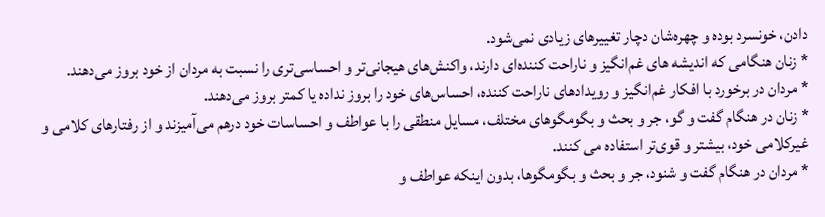دادن، خونسرد بوده و چهره‌شان دچار تغییرهای زیادی نمی‌شود.
* زنان هنگامی که اندیشه های غم‌انگیز و ناراحت کننده‌ای دارند، واکنش‌های هیجانی‌تر و احساسی‌تری را نسبت به مردان از خود بروز می‌دهند.
* مردان در برخورد با افکار غم‌انگیز و رویدادهای ناراحت کننده، احساس‌های خود را بروز نداده یا کمتر بروز می‌دهند.
* زنان در هنگام گفت و گو، جر و بحث و بگومگوهای مختلف، مسایل منطقی را با عواطف و احساسات خود درهم می‌آمیزند و از رفتارهای کلامی و غیرکلامی خود، بیشتر و قوی‌تر استفاده می کنند.
* مردان در هنگام گفت و شنود، جر و بحث و بگومگوها، بدون اینکه عواطف و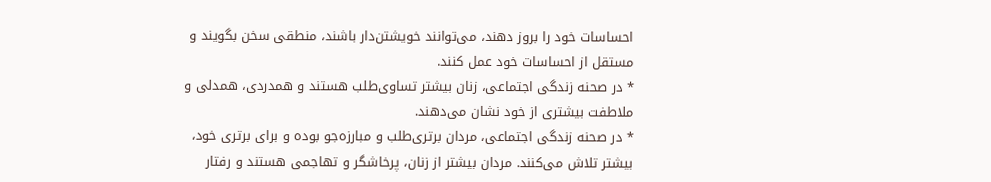احساسات خود را بروز دهند، می‌توانند خویشتن‌دار باشند، منطقی سخن بگویند و مستقل از احساسات خود عمل کنند.
* در صحنه زندگی اجتماعی، زنان بیشتر تساوی‌طلب هستند و همدردی، همدلی و ملاطفت بیشتری از خود نشان می‌دهند.
* در صحنه زندگی اجتماعی، مردان برتری‌طلب و مبارزه‌جو بوده و برای برتری خود، بیشتر تلاش می‌کنند. مردان بیشتر از زنان، پرخاشگر و تهاجمی هستند و رفتار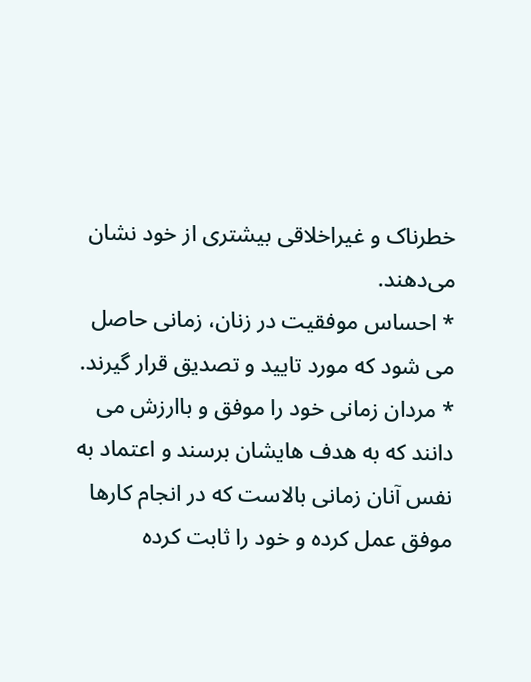خطرناک و غیراخلاقی بیشتری از خود نشان می‌دهند.
* احساس موفقیت در زنان، زمانی حاصل می شود که مورد تایید و تصدیق قرار گیرند.
* مردان زمانی خود را موفق و باارزش می دانند که به هدف هایشان برسند و اعتماد به نفس آنان زمانی بالاست که در انجام کارها موفق عمل کرده و خود را ثابت کرده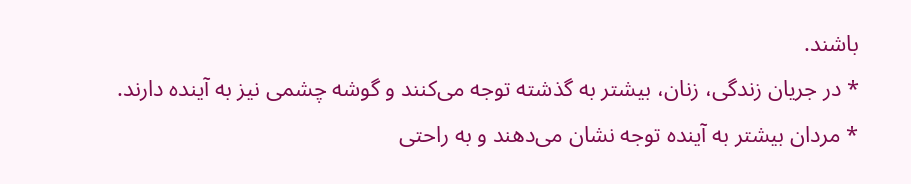باشند.
* در جریان زندگی، زنان، بیشتر به گذشته توجه می‌کنند و گوشه چشمی نیز به آینده دارند.
* مردان بیشتر به آینده توجه نشان می‌دهند و به راحتی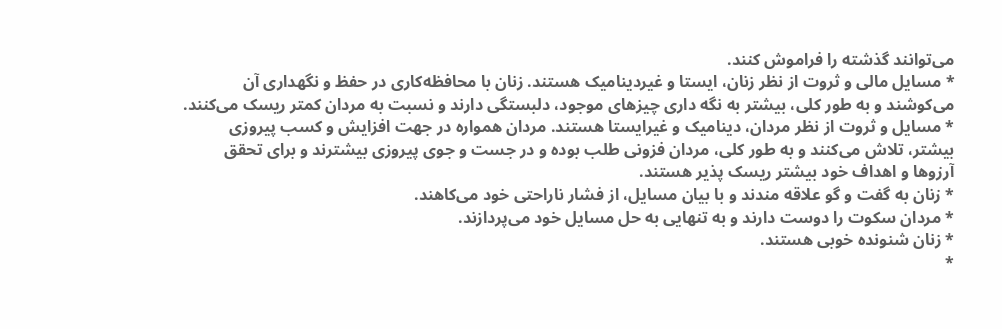می‌توانند گذشته را فراموش کنند.
* مسایل مالی و ثروت از نظر زنان، ایستا و غیردینامیک هستند. زنان با محافظه‌کاری در حفظ و نگهداری آن می‌کوشند و به طور کلی، بیشتر به نگه داری چیزهای موجود، دلبستگی دارند و نسبت به مردان کمتر ریسک می‌کنند.
* مسایل و ثروت از نظر مردان، دینامیک و غیرایستا هستند. مردان همواره در جهت افزایش و کسب پیروزی بیشتر، تلاش می‌کنند و به طور کلی، مردان فزونی طلب بوده و در جست و جوی پیروزی بیشترند و برای تحقق آرزوها و اهداف خود بیشتر ریسک پذیر هستند.
* زنان به گفت و گو علاقه مندند و با بیان مسایل، از فشار ناراحتی خود می‌کاهند.
* مردان سکوت را دوست دارند و به تنهایی به حل مسایل خود می‌پردازند.
* زنان شنونده خوبی هستند.
*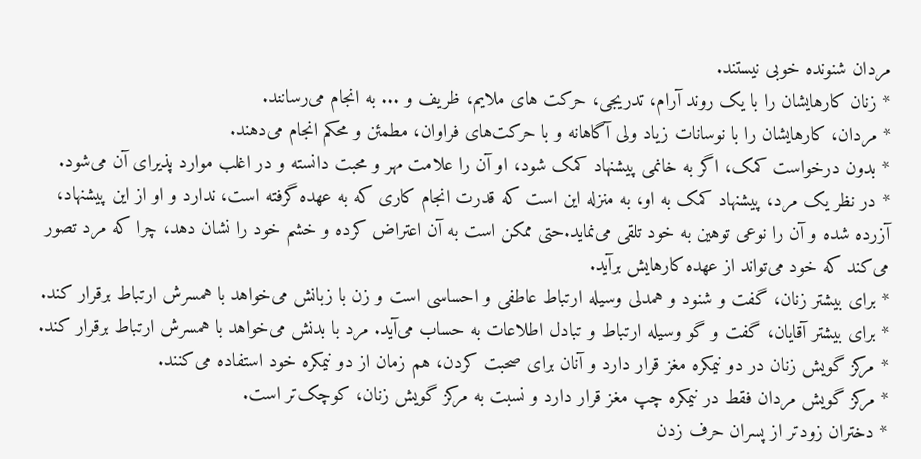مردان شنونده خوبی نیستند.
* زنان کارهایشان را با یک روند آرام، تدریجی، حرکت های ملایم، ظریف و ... به انجام می‌رسانند.
* مردان، کارهایشان را با نوسانات زیاد ولی آگاهانه و با حرکت‌های فراوان، مطمئن و محکم انجام می‌دهند.
* بدون درخواست کمک، اگر به خانمی پیشنهاد کمک شود، او آن را علامت مهر و محبت دانسته و در اغلب موارد پذیرای آن می‌شود.
* در نظر یک مرد، پیشنهاد کمک به او، به منزله این است که قدرت انجام کاری که به عهده گرفته است، ندارد و او از این پیشنهاد، آزرده شده و آن را نوعی توهین به خود تلقی می‌نماید.حتی ممکن است به آن اعتراض کرده و خشم خود را نشان دهد، چرا که مرد تصور می‌کند که خود می‌تواند از عهده کارهایش برآید.
* برای بیشتر زنان، گفت و شنود و همدلی وسیله ارتباط عاطفی و احساسی است و زن با زبانش می‌خواهد با همسرش ارتباط برقرار کند.
* برای بیشتر آقایان، گفت و گو وسیله ارتباط و تبادل اطلاعات به حساب می‌آید. مرد با بدنش می‌خواهد با همسرش ارتباط برقرار کند.
* مرکز گویش زنان در دو نیمکره مغز قرار دارد و آنان برای صحبت کردن، هم زمان از دو نیمکره خود استفاده می‌کنند.
* مرکز گویش مردان فقط در نیمکره چپ مغز قرار دارد و نسبت به مرکز گویش زنان، کوچک‌تر است.
* دختران زودتر از پسران حرف زدن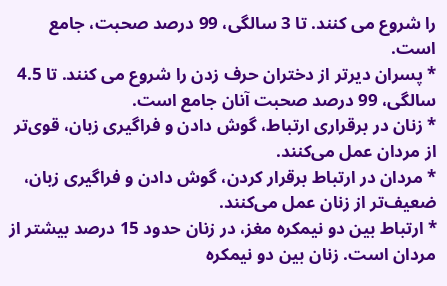را شروع می کنند. تا 3 سالگی، 99 درصد صحبت، جامع است.
* پسران دیرتر از دختران حرف زدن را شروع می کنند. تا 4.5 سالگی، 99 درصد صحبت آنان جامع است.
* زنان در برقراری ارتباط، گوش دادن و فراگیری زبان، قوی‌تر از مردان عمل می‌کنند.
* مردان در ارتباط برقرار کردن، گوش دادن و فراگیری زبان، ضعیف‌تر از زنان عمل می‌کنند.
* ارتباط بین دو نیمکره مغز، در زنان حدود 15 درصد بیشتر از مردان است. زنان بین دو نیمکره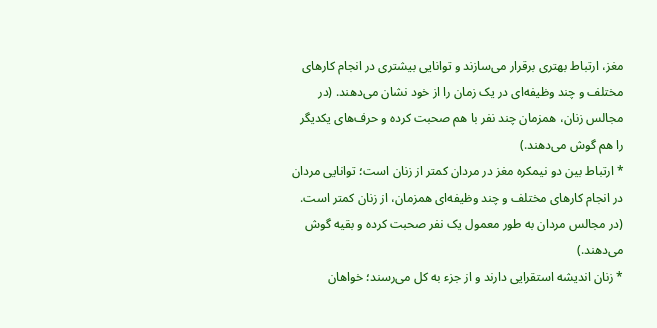مغز، ارتباط بهتری برقرار می‌سازند و توانایی بیشتری در انجام کارهای مختلف و چند وظیفه‌ای در یک زمان را از خود نشان می‌دهند. (در مجالس زنان، همزمان چند نفر با هم صحبت کرده و حرف‌های یکدیگر را هم گوش می‌دهند.)
* ارتباط بین دو نیمکره مغز در مردان کمتر از زنان است؛ توانایی مردان در انجام کارهای مختلف و چند وظیفه‌ای همزمان، از زنان کمتر است. (در مجالس مردان به طور معمول یک نفر صحبت کرده و بقیه گوش می‌دهند.)
* زنان اندیشه استقرایی دارند و از جزء به کل می‌رسند؛ خواهان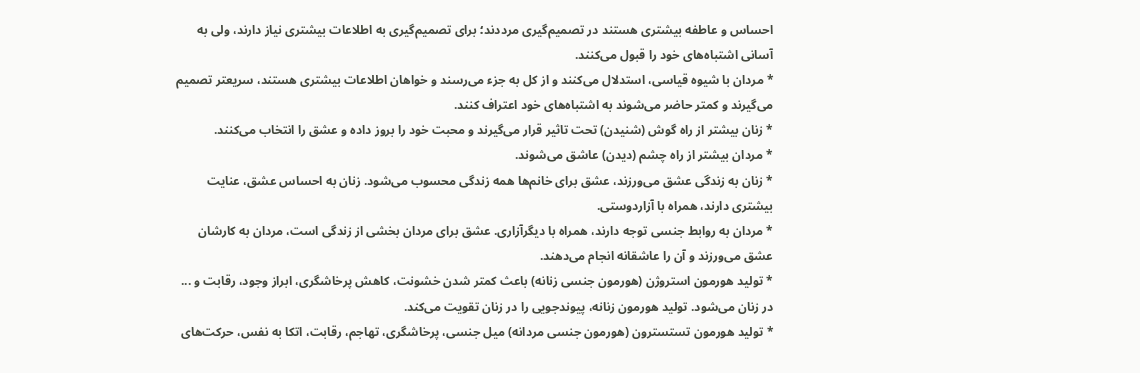احساس و عاطفه بیشتری هستند در تصمیم‌گیری مرددند؛ برای تصمیم‌گیری به اطلاعات بیشتری نیاز دارند، ولی به آسانی اشتباه‌های خود را قبول می‌کنند.
* مردان با شیوه قیاسی، استدلال می‌کنند و از کل به جزء می‌رسند و خواهان اطلاعات بیشتری هستند، سریعتر تصمیم می‌گیرند و کمتر حاضر می‌شوند به اشتباه‌های خود اعتراف کنند.
* زنان بیشتر از راه گوش (شنیدن) تحت تاثیر قرار می‌گیرند و محبت خود را بروز داده و عشق را انتخاب می‌کنند.
* مردان بیشتر از راه چشم (دیدن) عاشق می‌شوند.
* زنان به زندگی عشق می‌ورزند، عشق برای خانم‌ها همه زندگی محسوب می‌شود. زنان به احساس عشق، عنایت بیشتری دارند، همراه با آزاردوستی.
* مردان به روابط جنسی توجه دارند، همراه با دیگرآزاری. عشق برای مردان بخشی از زندگی است، مردان به کارشان عشق می‌ورزند و آن را عاشقانه انجام می‌دهند.
* تولید هورمون استروژن (هورمون جنسی زنانه) باعث کمتر شدن خشونت، کاهش پرخاشگری، ابراز وجود، رقابت و ... در زنان می‌شود. تولید هورمون زنانه، پیوندجویی را در زنان تقویت می‌کند.
* تولید هورمون تستسترون (هورمون جنسی مردانه) میل جنسی، پرخاشگری، تهاجم، رقابت، اتکا به نفس، حرکت‌های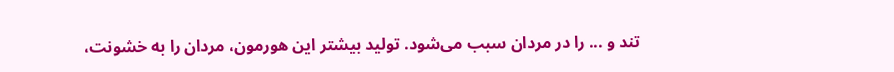تند و ... را در مردان سبب می‌شود. تولید بیشتر این هورمون، مردان را به خشونت،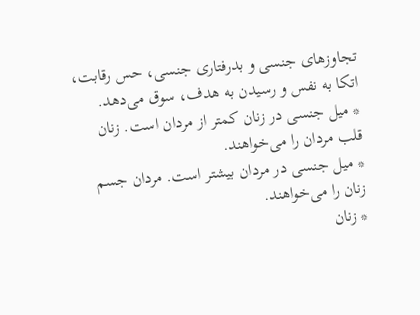تجاوزهای جنسی و بدرفتاری جنسی، حس رقابت، اتکا به نفس و رسیدن به هدف، سوق می‌دهد.
* میل جنسی در زنان کمتر از مردان است. زنان قلب مردان را می‌خواهند.
* میل جنسی در مردان بیشتر است. مردان جسم زنان را می‌خواهند.
* زنان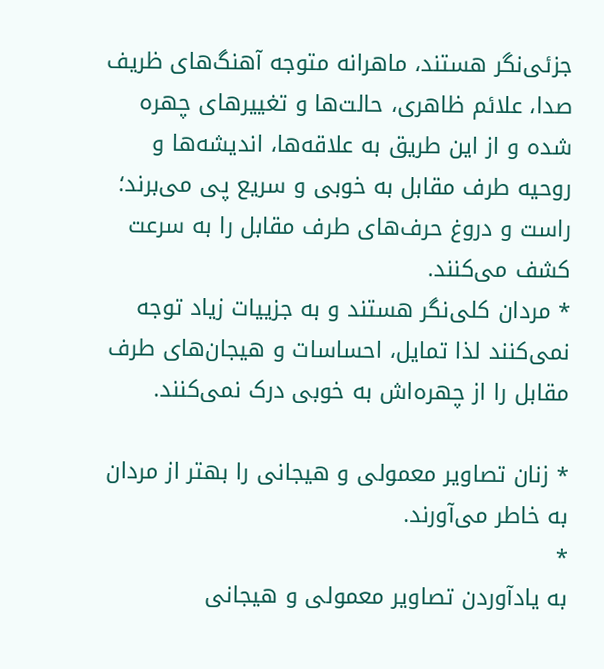جزئی‌نگر هستند، ماهرانه متوجه آهنگ‌های ظریف صدا، علائم ظاهری، حالت‌ها و تغییرهای چهره شده و از این طریق به علاقه‌ها، اندیشه‌ها و روحیه طرف مقابل به خوبی و سریع پی می‌برند؛ راست و دروغ حرف‌های طرف مقابل را به سرعت کشف می‌کنند.
* مردان کلی‌نگر هستند و به جزییات زیاد توجه نمی‌کنند لذا تمایل، احساسات و هیجان‌های طرف مقابل را از چهره‌اش به خوبی درک نمی‌کنند.

* زنان تصاویر معمولی و هیجانی را بهتر از مردان به خاطر می‌آورند.
*
به یادآوردن تصاویر معمولی و هیجانی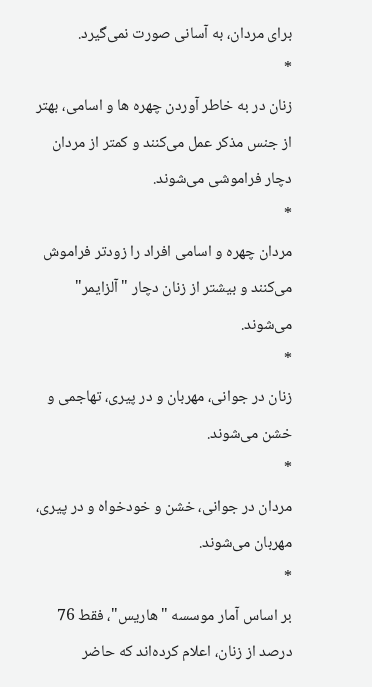برای مردان، به آسانی صورت نمی‌گیرد.
*
زنان در به خاطر آوردن چهره ها و اسامی، بهتر از جنس مذکر عمل می‌کنند و کمتر از مردان دچار فراموشی می‌شوند.
*
مردان چهره و اسامی افراد را زودتر فراموش می‌کنند و بیشتر از زنان دچار "آلزایمر" می‌شوند.
*
زنان در جوانی، مهربان و در پیری، تهاجمی و خشن می‌شوند.
*
مردان در جوانی، خشن و خودخواه و در پیری، مهربان می‌شوند.
*
بر اساس آمار موسسه "هاریس"، فقط 76 درصد از زنان، اعلام کرده‌اند که حاضر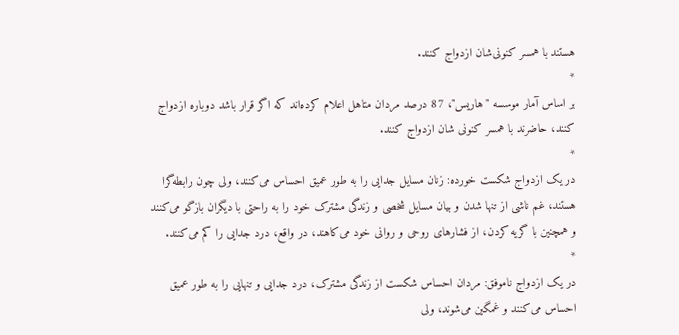هستند با همسر کنونی‌شان ازدواج کنند.
*
بر اساس آمار موسسه "هاریس"، 87 درصد مردان متاهل اعلام کرده‌اند که اگر قرار باشد دوباره ازدواج کنند، حاضرند با همسر کنونی شان ازدواج کنند.
*
در یک ازدواج شکست خورده: زنان مسایل جدایی را به طور عمیق احساس می‌کنند، ولی چون رابطه‌گرا هستند، غم ناشی از تنها شدن و بیان مسایل شخصی و زندگی مشترک خود را به راحتی با دیگران بازگو می‌کنند و همچنین با گریه کردن، از فشارهای روحی و روانی خود می‌کاهند، در واقع، درد جدایی را کم می‌کنند.
*
در یک ازدواج ناموفق: مردان احساس شکست از زندگی مشترک، درد جدایی و تنهایی را به طور عمیق احساس می‌کنند و غمگین می‌شوند، ولی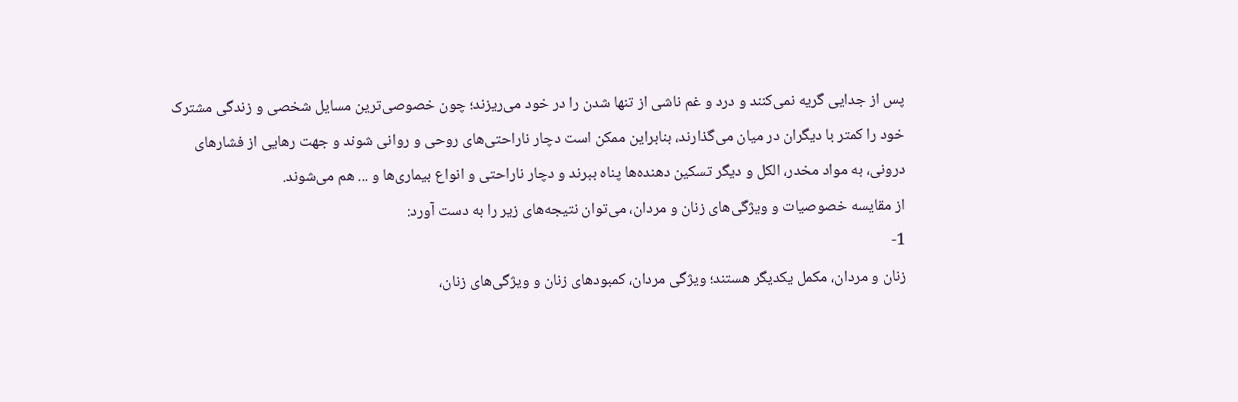پس از جدایی گریه نمی‌کنند و درد و غم ناشی از تنها شدن را در خود می‌ریزند؛ چون خصوصی‌ترین مسایل شخصی و زندگی مشترک خود را کمتر با دیگران در میان می‌گذارند، بنابراین ممکن است دچار ناراحتی‌های روحی و روانی شوند و جهت رهایی از فشارهای درونی، به مواد مخدر، الکل و دیگر تسکین دهنده‌ها پناه ببرند و دچار ناراحتی و انواع بیماری‌ها و ... هم می‌شوند.
از مقایسه خصوصیات و ویژگی‌های زنان و مردان، می‌توان نتیجه‌های زیر را به دست آورد:
1-
زنان و مردان، مکمل یکدیگر هستند؛ ویژگی مردان، کمبودهای زنان و ویژگی‌های زنان،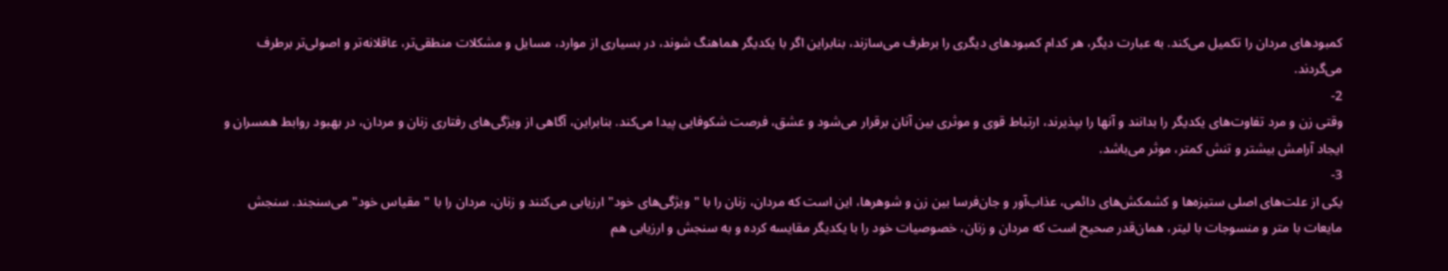کمبودهای مردان را تکمیل می‌کند. به عبارت دیگر، هر کدام کمبودهای دیگری را برطرف می‌سازند، بنابراین اگر با یکدیگر هماهنگ شوند، در بسیاری از موارد، مسایل و مشکلات منطقی‌تر، عاقلانه‌تر و اصولی‌تر برطرف می‌گردند.
2-
وقتی زن و مرد تفاوت‌های یکدیگر را بدانند و آنها را بپذیرند، ارتباط قوی و موثری بین آنان برقرار می‌شود و عشق، فرصت شکوفایی پیدا می‌کند. بنابراین، آگاهی از ویژگی‌های رفتاری زنان و مردان، در بهبود روابط همسران و ایجاد آرامش بیشتر و تنش کمتر، موثر می‌باشد.
3-
یکی از علت‌های اصلی ستیزه‌ها و کشمکش‌های دائمی، عذاب‌آور و جان‌فرسا بین زن و شوهرها، این است که مردان، زنان را با "ویژگی‌های خود" ارزیابی می‌کنند و زنان، مردان را با "مقیاس خود" می‌سنجند. سنجش مایعات با متر و منسوجات با لیتر، همان‌قدر صحیح است که مردان و زنان، خصوصیات خود را با یکدیگر مقایسه کرده و به سنجش و ارزیابی هم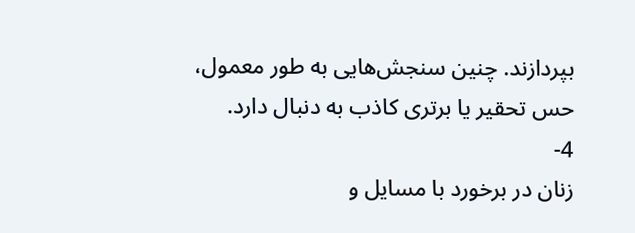بپردازند. چنین سنجش‌هایی به طور معمول، حس تحقیر یا برتری کاذب به دنبال دارد.
4-
زنان در برخورد با مسایل و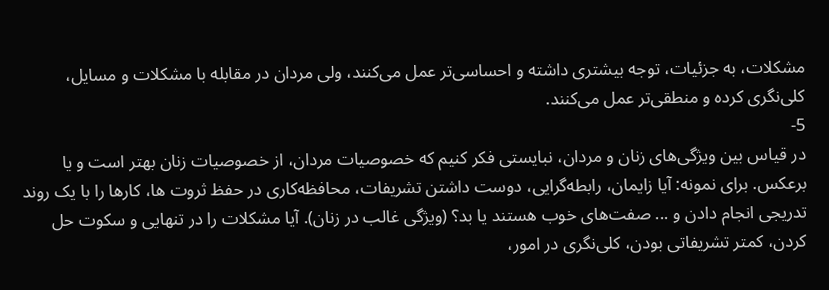مشکلات، به جزئیات، توجه بیشتری داشته و احساسی‌تر عمل می‌کنند، ولی مردان در مقابله با مشکلات و مسایل، کلی‌نگری کرده و منطقی‌تر عمل می‌کنند.
5-
در قیاس بین ویژگی‌های زنان و مردان، نبایستی فکر کنیم که خصوصیات مردان، از خصوصیات زنان بهتر است و یا برعکس. برای نمونه: آیا زایمان، رابطه‌گرایی، دوست داشتن تشریفات، محافظه‌کاری در حفظ ثروت ها، کارها را با یک روند تدریجی انجام دادن و ... صفت‌های خوب هستند یا بد؟ (ویژگی غالب در زنان). آیا مشکلات را در تنهایی و سکوت حل کردن، کمتر تشریفاتی بودن، کلی‌نگری در امور،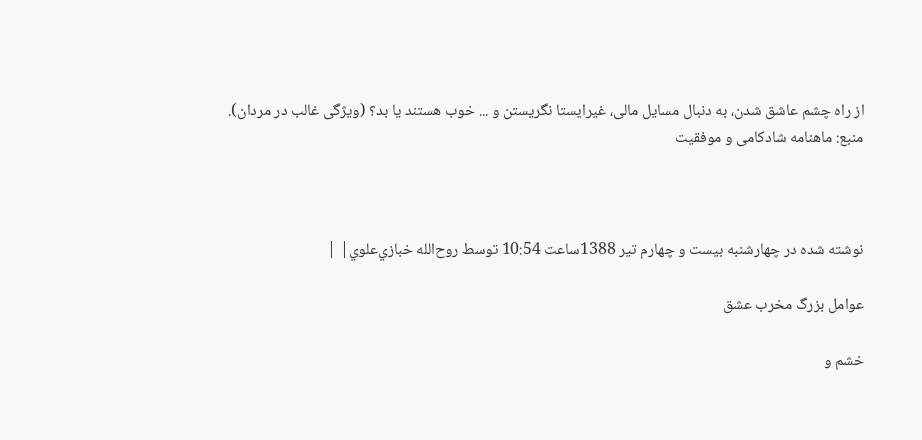از راه چشم عاشق شدن، به دنبال مسایل مالی، غیرایستا نگریستن و ... خوب هستند یا بد؟ (ویژگی غالب در مردان).
منبع: ماهنامه شادکامی و موفقیت



نوشته شده در چهارشنبه بیست و چهارم تیر 1388ساعت 10:54 توسط روح‌الله خبازي‌علوي| |

عوامل بزرگ مخرب عشق

خشم و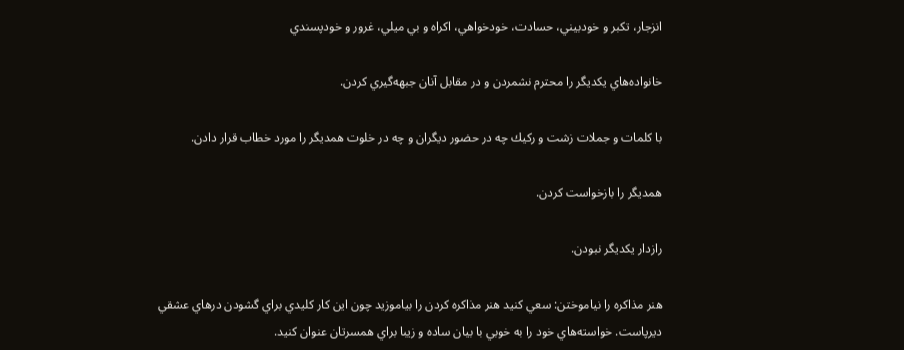انزجار، تكبر و خودبيني، حسادت، خودخواهي، اكراه و بي ميلي، غرور و خودپسندي

خانواده‌هاي يكديگر را محترم نشمردن و در مقابل آنان جبهه‌گيري كردن.

با كلمات و جملات زشت و ركيك چه در حضور ديگران و چه در خلوت همديگر را مورد خطاب قرار دادن.

همديگر را بازخواست كردن.

رازدار يكديگر نبودن.

هنر مذاكره را نياموختن: سعي كنيد هنر مذاكره كردن را بياموزيد چون اين كار كليدي براي گشودن درهاي عشقي ديرپاست. خواسته‌هاي خود را به خوبي با بيان ساده و زيبا براي همسرتان عنوان كنيد.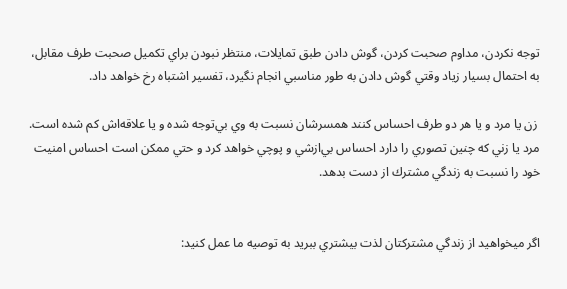توجه نكردن، مداوم صحبت كردن، گوش دادن طبق تمايلات، منتظر نبودن براي تكميل صحبت طرف مقابل، به احتمال بسيار زياد وقتي گوش دادن به طور مناسبي انجام نگيرد، تفسير اشتباه رخ خواهد داد.

 زن يا مرد و يا هر دو طرف احساس كنند همسرشان نسبت به وي بي‌توجه شده و يا علاقه‌اش كم شده است. مرد يا زني كه چنين تصوري را دارد احساس بي‌ازشي و پوچي خواهد كرد و حتي ممكن است احساس امنيت خود را نسبت به زندگي مشترك از دست بدهد.


اگر ميخواهيد از زندگي مشتركتان لذت بيشتري ببريد به توصيه ما عمل كنيد: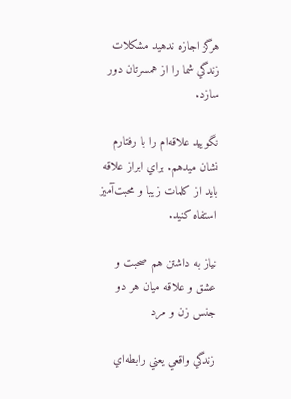هرگز اجازه ندهيد مشكلات زندگي شما را از همسرتان دور سازد.

نگوييد علاقه‌ام را با رفتارم نشان ميدهم. براي ابراز علاقه بايد از كلمات زيبا و محبت‌آ‌‌ميز استفاه كنيد.

نياز به داشتن هم صحبت و عشق و علاقه ميان هر دو جنس زن و مرد

زندگي واقعي يعني رابطه‌اي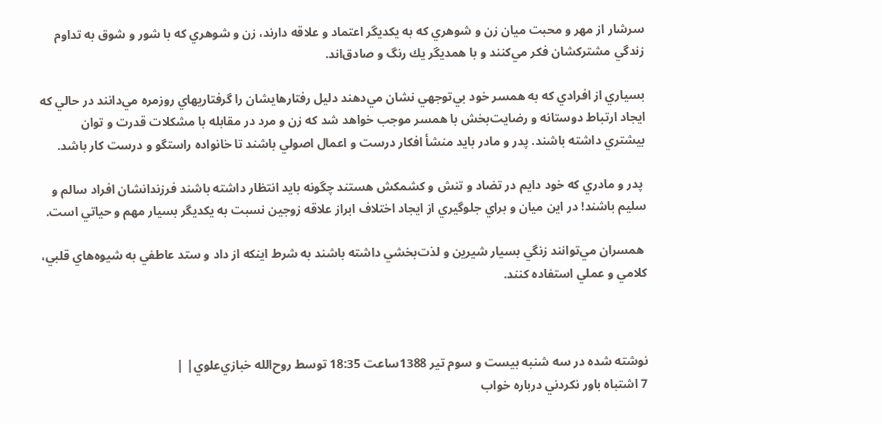سرشار از مهر و محبت ميان زن و شوهري كه به يكديگر اعتماد و علاقه دارند، زن و شوهري كه با شور و شوق به تداوم زندگي مشتركشان فكر مي‌كنند و با همديگر يك رنگ و صادق‌اند.

بسياري از افرادي كه به همسر خود بي‌توجهي نشان مي‌دهند دليل رفتارهايشان را گرفتاريهاي روزمره مي‌دانند در حالي كه ايجاد ارتباط دوستانه و رضايت‌بخش با همسر موجب خواهد شد كه زن و مرد در مقابله با مشكلات قدرت و توان بيشتري داشته باشند. پدر و مادر بايد منشأ افكار درست و اعمال اصولي باشند تا خانواده راستگو و درست كار باشد.

 پدر و مادري كه خود دايم در تضاد و تنش و كشمكش هستند چگونه بايد انتظار داشته باشند فرزندانشان افراد سالم و سليم باشند! در اين ميان و براي جلوگيري از ايجاد اختلاف ابراز علاقه زوجين نسبت به يكديگر بسيار مهم و حياتي است.

 همسران مي‌توانند زنگي بسيار شيرين و لذت‌بخشي داشته باشند به شرط اينكه از داد و ستد عاطفي به شيوه‌هاي قلبي، كلامي و عملي استفاده كنند.



نوشته شده در سه شنبه بیست و سوم تیر 1388ساعت 18:35 توسط روح‌الله خبازي‌علوي| |
7 اشتباه باور نكردني درباره خواب‌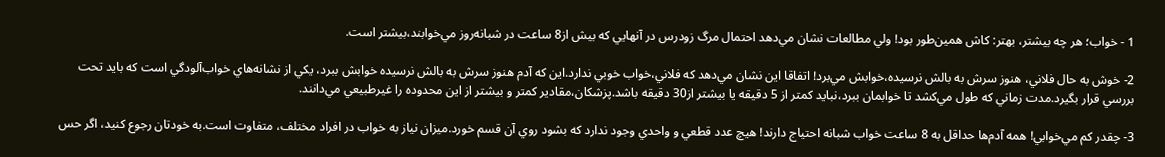1 - خواب؛ هر چه بيشتر، بهتر: كاش همين‌طور بود! ولي مطالعات نشان مي‌دهد احتمال مرگ زودرس در آنهايي كه بيش از8 ساعت در شبانه‌روز مي‌خوابند،بيشتر است.

2- خوش به حال فلاني، هنوز سرش به بالش نرسيده،خوابش مي‌برد! اتفاقا اين نشان مي‌‌دهد كه فلاني‌،خواب خوبي ندارد.اين كه آدم هنوز سرش به بالش نرسيده خوابش ‌ببرد، يكي از نشانه‌هاي خواب‌آلودگي است كه بايد تحت بررسي قرار بگيرد.مدت زماني كه طول مي‌كشد ‌تا خوابمان ببرد،نبايد كمتر از 5 دقيقه يا بيشتر از30 دقيقه باشد.پزشكان،مقادير كمتر و بيشتر از ‌اين محدوده را غيرطبيعي مي‌دانند.

3- چقدر كم مي‌خوابي! همه آدم‌ها حداقل به 8 ساعت خواب شبانه احتياج دارند! هيچ عدد قطعي و واحدي وجود ندارد كه بشود روي آن قسم خورد.ميزان نياز به خواب در افراد مختلف، ‌متفاوت است.به خودتان رجوع كنيد، اگر حس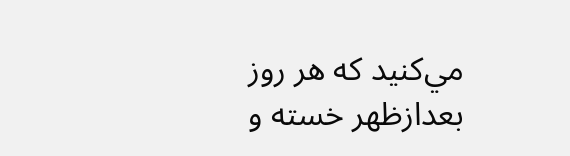مي‌كنيد كه هر روز بعدازظهر خسته و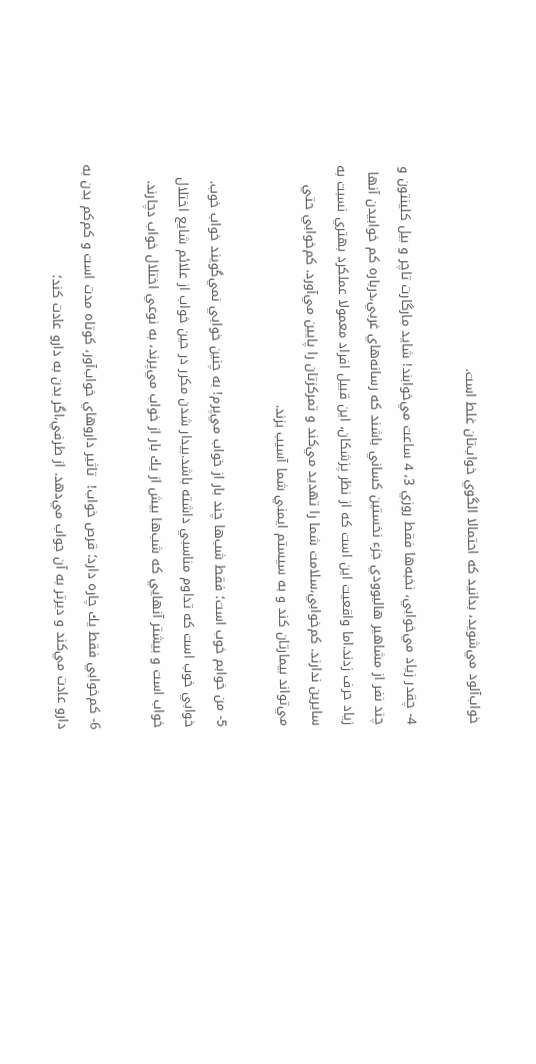خواب‌آلود ‌مي‌شويد، بدانيد كه احتمالا الگوي خواب‌تان غلط است.

4- چقدر زياد مي‌خوابي، نخبه‌ها فقط روزي 3،‌ 4 ساعت مي‌خوابند! شايد مارگارت تاچر و بيل كلينتون و چند نفر از مشاهير هاليوودي جزء نخستين كساني باشند كه رسانه‌هاي ‌غربي،درباره كم‌ خوابيدن آنها زياد حرف زدند.اما واقعيت اين است كه از نظر پزشكان، اين قبيل افراد ‌معمولا عملكرد بهتري نسبت به سايرين ندارند. كم‌خوابي،سلامت شما را تهديد مي‌‌كند و ‌تمركزتان را پايين مي‌آورد. كم‌خوابي حتي مي‌تواند بيمارتان كند و به سيستم ايمني‌ شما آسيب ‌بزند.

5- من خوابم خوب است؛ فقط شب‌ها چند بار از خواب مي‌پرم! به چنين خوابي نمي‌گويند خواب خوب. خوابي خوب است كه تداوم مناسبي داشته باشد.بيدار شدن مكرر ‌در حين خواب از علائم شايع اختلال خواب است و بيشتر آنهايي كه شب‌ها بيش از يك بار از ‌خواب مي‌پرند، به نوعي اختلال خواب دچارند.

6- كم‌‌خوابي فقط يك چاره دارد؛ قرص خواب!  تاثير داروهاي خواب‌آور، كوتاه‌ مدت است و كم‌كم بدن به دارو عادت مي‌كند و ديرتر به آن جواب مي‌دهد. از ‌طرفي،اگر بدن به دارو عادت ‌كند؛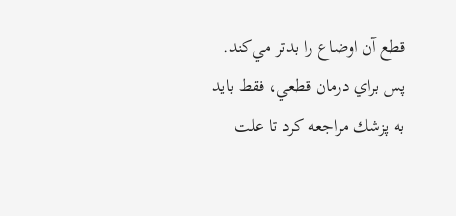قطع آن اوضاع را بدتر مي‌كند. پس براي درمان قطعي، فقط بايد به پزشك ‌مراجعه كرد تا علت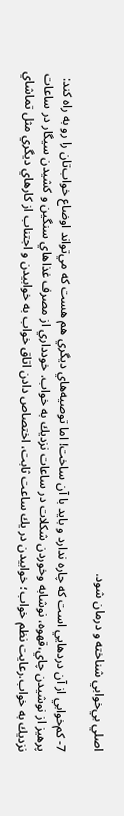اصلي بي‌‌خوابي شناخته و درمان شود.

7- كم‌‌خوابي از آن دردهايي است كه چاره ندارد‌ و بايد با آن ساخت! اما توصيه‌هاي ديگري هم هست كه مي‌تواند اوضاع خواب‌تان را رو به ‌راه كند: پرهيز از نوشيدن چاي،قهوه، نوشابه وخوردن شكلات در ساعات نزديك به خواب. خودداري از مصرف غذاهاي سنگين و كشيدن سيگار در ساعات نزديك به خواب.رعايت نظم خواب؛ خوابيدن در يك ساعت ثابت، اختصاص دادن اتاق خواب به خوابيدن و اجتناب از كارهاي ‌ديگري مثل تماشاي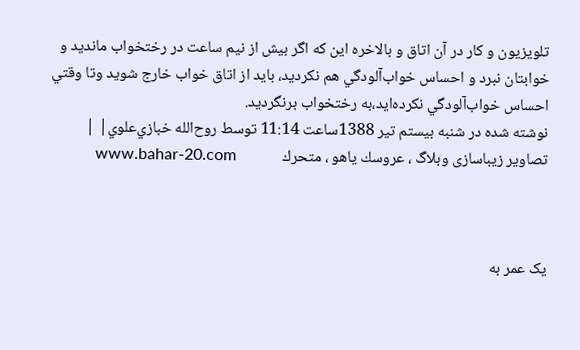تلويزيون و كار در آن اتاق ‌‌و بالاخره اين كه اگر بيش از نيم ساعت در رختخواب مانديد و خوابتان نبرد و احساس خواب‌آلودگي هم ‌نكرديد، بايد از اتاق خواب خارج شويد وتا وقتي احساس خواب‌آلودگي نكرده‌ايد،به رختخواب برنگرديد.
نوشته شده در شنبه بیستم تیر 1388ساعت 11:14 توسط روح‌الله خبازي‌علوي| |
تصاوير زيباسازی وبلاگ ، عروسك ياهو ، متحرك             www.bahar-20.com



یک عمر به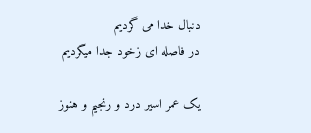دنبال خدا می گردیم                           در فاصله ای زخود جدا میگردیم

یک عمر اسیر درد و رنجیم و هنوز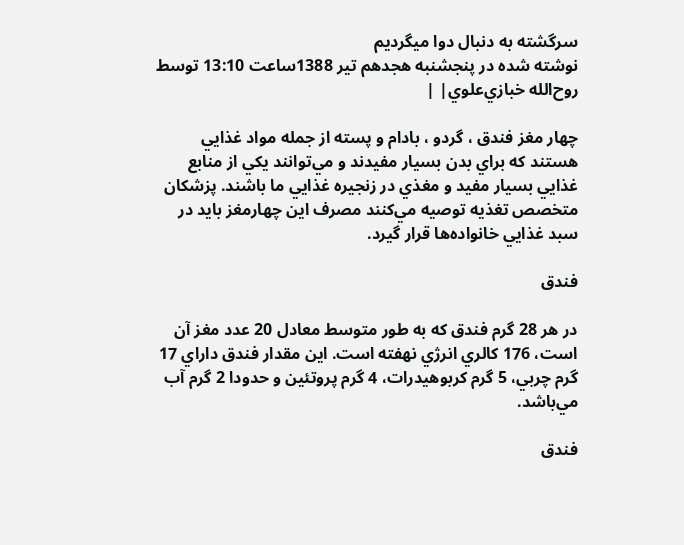سرگشته به دنبال دوا میگردیم
نوشته شده در پنجشنبه هجدهم تیر 1388ساعت 13:10 توسط روح‌الله خبازي‌علوي| |

چهار مغز فندق ، گردو ، بادام و پسته از جمله مواد غذايي هستند كه براي بدن بسيار مفيدند و مي‌توانند يكي از منابع غذايي بسيار مفيد و مغذي در زنجيره غذايي ما باشند. پزشكان متخصص تغذيه توصيه مي‌كنند مصرف اين چهارمغز بايد در سبد غذايي خانواده‌ها قرار گيرد.

فندق

در هر 28 گرم فندق كه به طور متوسط معادل 20 عدد مغز آن است، 176 كالري انرژي نهفته است. اين مقدار فندق داراي 17 گرم چربي، 5 گرم كربوهيدرات، 4 گرم پروتئين و حدودا 2 گرم آب مي‌باشد.

فندق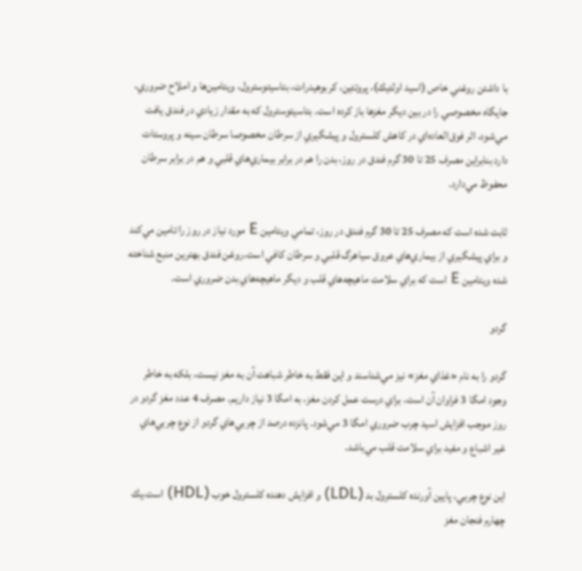با داشتن روغني خاص (اسيد اولئيك)، پروتئين، كربوهيدرات، بتاسيتوسترول، ويتامين‌ها و املاح ضروري، جايگاه مخصوصي را در بين ديگر مغز‌ها باز كرده است. بتاسيتوسترول كه به مقدار زيادي در فندق يافت مي‌‌شود، اثر فوق‌العاده‌اي در كاهش كلسترول و پيشگيري از سرطان مخصوصا سرطان سينه و پروستات دارد بنابراين مصرف 25 تا 30 گرم فندق در روز، بدن را هم در برابر بيماري‌‌هاي قلبي و هم در برابر سرطان محفوظ مي‌‌دارد.

ثابت شده است كه مصرف 25 تا 30 گرم فندق در روز، تمامي ويتامين E مورد نياز در روز را تامين مي‌كند و براي پيشگيري از بيماري‌‌هاي عروق سياهرگ قلبي و سرطان كافي است.روغن فندق بهترين منبع شناخته شده ويتامين E است كه براي سلامت ماهيچه‌هاي قلب و ديگر ماهيچه‌‌هاي بدن ضروري است.

گردو

گردو را به نام «غذاي مغز» نيز مي‌شناسند و اين فقط به خاطر شباهت آن به مغز نيست، بلكه به خاطر وجود امگا 3 فراوان آن است. براي درست عمل كردن مغز، به امگا 3 نياز داريم. مصرف 4 عدد مغز گردو در روز موجب افزايش اسيد چرب ضروري امگا 3 مي‌شود. پانزده درصد از چربي‌هاي گردو از نوع چربي‌هاي غير اشباع و مفيد براي سلامت قلب مي‌باشد.

اين نوع چربي، پايين آورنده كلسترول بد (LDL) و افزايش دهنده كلسترول خوب (HDL) است.يك چهارم فنجان مغز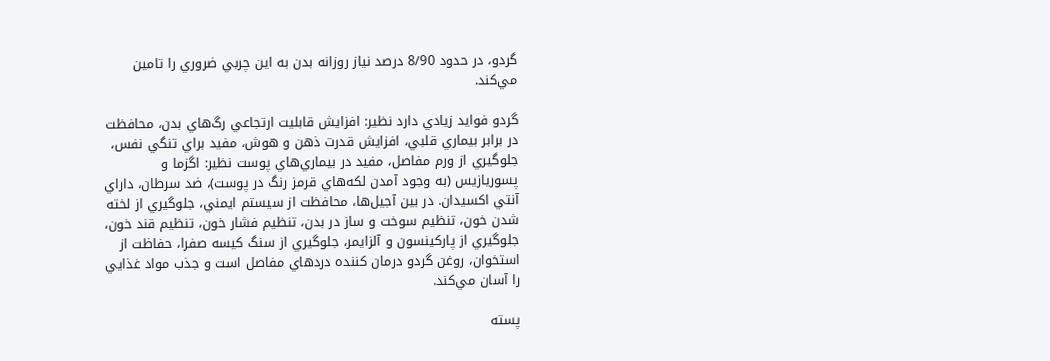گردو، در حدود 8/90 درصد نياز روزانه بدن به اين چربي ضروري را تامين مي‌كند.

گردو فوايد زيادي دارد نظير: افزايش قابليت ارتجاعي رگ‌هاي بدن، محافظت در برابر بيماري قلبي، افزايش قدرت ذهن و هوش، مفيد براي تنگي نفس، جلوگيري از ورم مفاصل، مفيد در بيماري‌هاي پوست نظير: اگزما و پسوريازيس (به وجود آمدن لكه‌هاي قرمز رنگ در پوست)، ضد سرطان، داراي آنتي اكسيدان. در بين آجيل‌ها، محافظت از سيستم ايمني، جلوگيري از لخته شدن خون، تنظيم سوخت و ساز در بدن، تنظيم فشار خون، تنظيم قند خون، جلوگيري از پاركينسون و آلزايمر، جلوگيري از سنگ كيسه صفرا، حفاظت از استخوان، روغن گردو درمان كننده دردهاي مفاصل است و جذب مواد غذايي را آسان مي‌كند.

پسته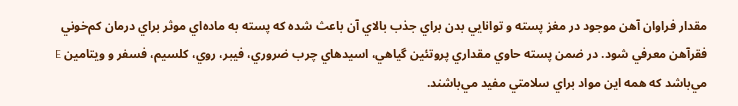مقدار فراوان آهن موجود در مغز پسته و توانايي بدن براي جذب بالاي آن باعث شده كه پسته به ماده‌اي موثر براي درمان كم‌خوني فقرآهن معرفي شود. در ضمن پسته حاوي مقداري پروتئين گياهي، اسيدهاي چرب ضروري، فيبر، روي، كلسيم، فسفر و ويتامين E مي‌باشد كه همه اين مواد براي سلامتي مفيد مي‌باشند.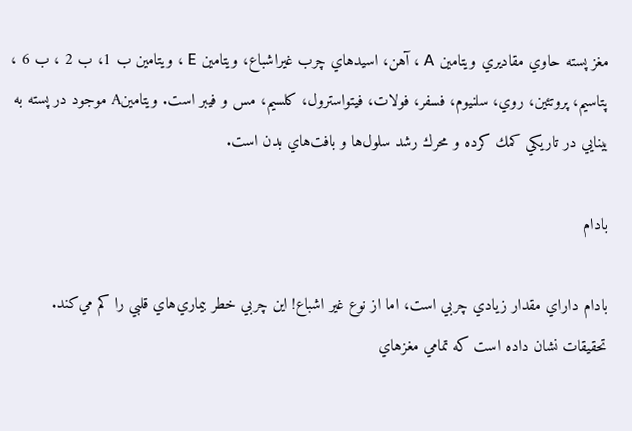مغز پسته حاوي مقاديري ويتامين A ، آهن، اسيدهاي چرب غيراشباع، ويتامين E ، ويتامين ب 1، ب 2 ، ب 6 ، پتاسيم، پروتئين، روي، سلنيوم، فسفر، فولات، فيتواسترول، كلسيم، مس و فيبر است. ويتامينA موجود در پسته به بينايي در تاريكي كمك كرده و محرك رشد سلول‌ها و بافت‌هاي بدن است.

بادام

بادام داراي مقدار زيادي چربي است، اما از نوع غير اشباع! اين چربي خطر بيماري‌هاي قلبي را كم مي‌كند. تحقيقات نشان داده است كه تمامي مغزهاي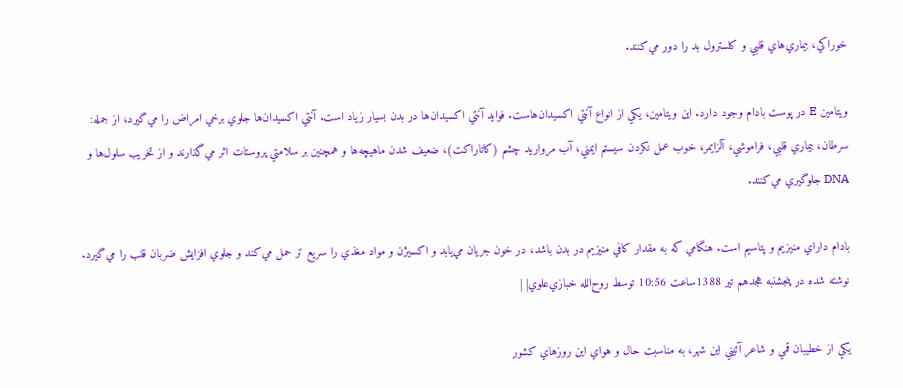خوراكي، بيماري‌هاي قلبي و كلسترول بد را دور مي‌كنند.

ويتامين E در پوست بادام وجود دارد. اين ويتامين، يكي از انواع آنتي اكسيدان‌هاست. فوايد آنتي اكسيدان‌ها در بدن بسيار زياد است. آنتي اكسيدان‌ها جلوي برخي امراض را مي‌گيرد، از جمله: سرطان، بيماري قلبي، فراموشي، آلزايمر، خوب عمل نكردن سيستم ايمني، آب مرواريد چشم (كاتاراكت)، ضعيف شدن ماهيچه‌ها و همچنين بر سلامتي پروستات اثر مي‌گذارند و از تخريب سلول‌ها و DNA جلوگيري مي‌كنند.

بادام داراي منيزيم و پتاسيم است. هنگامي كه به مقدار كافي منيزيم در بدن باشد، در خون جريان مي‌يابد و اكسيژن و مواد مغذي را سريع تر حمل مي‌كند و جلوي افزايش ضربان قلب را مي‌گيرد.
نوشته شده در پنجشنبه هجدهم تیر 1388ساعت 10:56 توسط روح‌الله خبازي‌علوي| |

يكي از خطيبان قمي و شاعر آئيني اين شهر، به مناسبت حال و هواي اين روزهاي كشور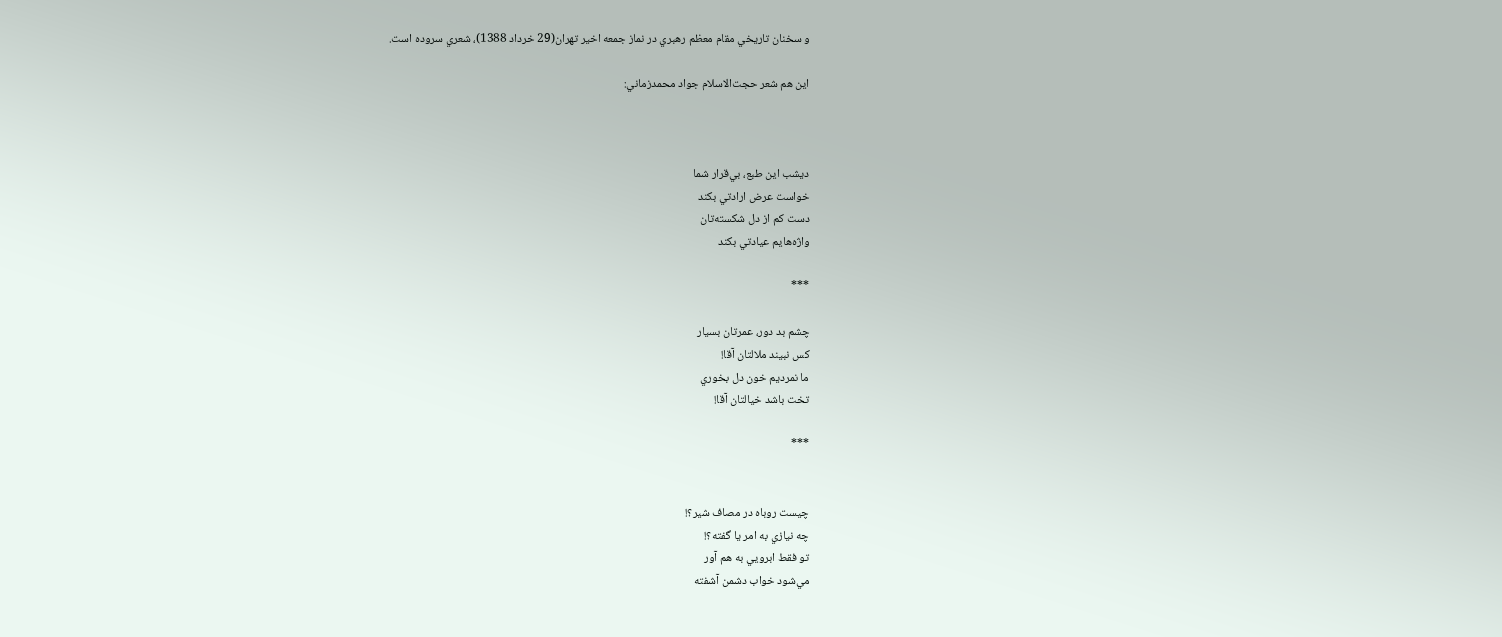و سخنان تاريخي مقام معظم رهبري در نماز جمعه اخير تهران(29 خرداد 1388)، شعري سروده است.

اين هم شعر حجت‌الاسلام جواد محمدزماني:



ديشب اين طبع، بي‌قرار شما
خواست عرض ارادتي بكند
دست كم از دل شكسته‌تان
واژه‌هايم عيادتي بكند

***

چشم بد دور، عمرتان بسيار
كس نبيند ملالتان آقا!
ما نمرديم خون دل بخوري
تخت باشد خيالتان آقا!

***


چيست روباه در مصاف شير؟!
چه نيازي به امر يا گفته؟!
تو فقط ابرويي به هم آور
مي‌شود خواب دشمن آشفته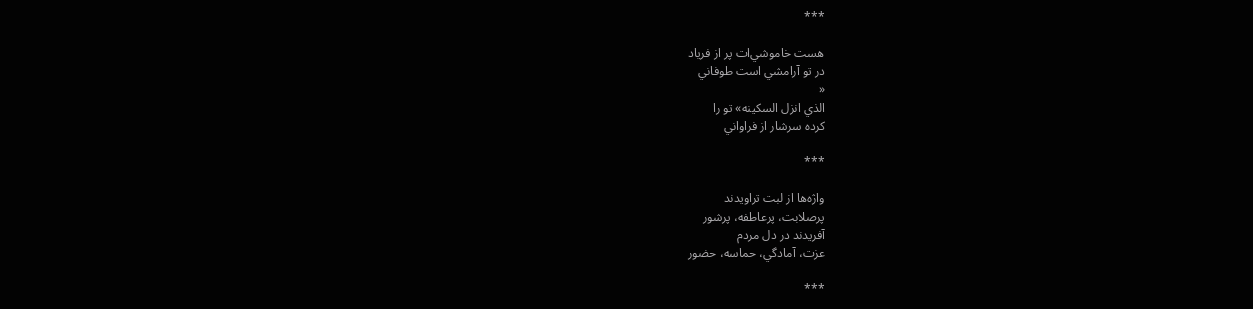***

هست خاموشي‌ات پر از فرياد
در تو آرامشي است طوفاني
«
الذي انزل السكينه» تو را
كرده سرشار از فراواني

***

واژه‌ها از لبت تراويدند
پرصلابت، پرعاطفه، پرشور
آفريدند در دل مردم
عزت، آمادگي، حماسه، حضور

***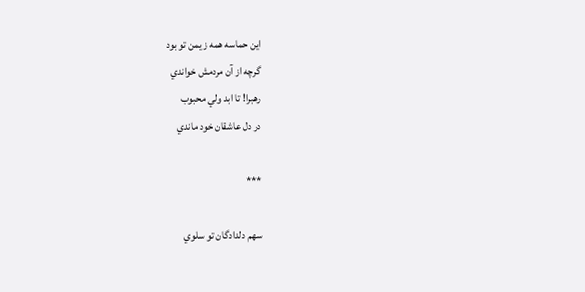اين حماسه همه ز يمن تو بود
گرچه از آن مردمش خواندي
رهبرا! تا ابد ولي محبوب
در دل عاشقان خود ماندي

***

سهم دلدادگان تو سلوي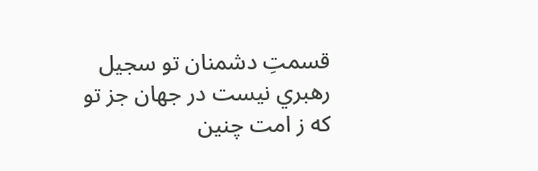قسمتِ دشمنان تو سجيل
رهبري نيست در جهان جز تو
كه ز امت چنين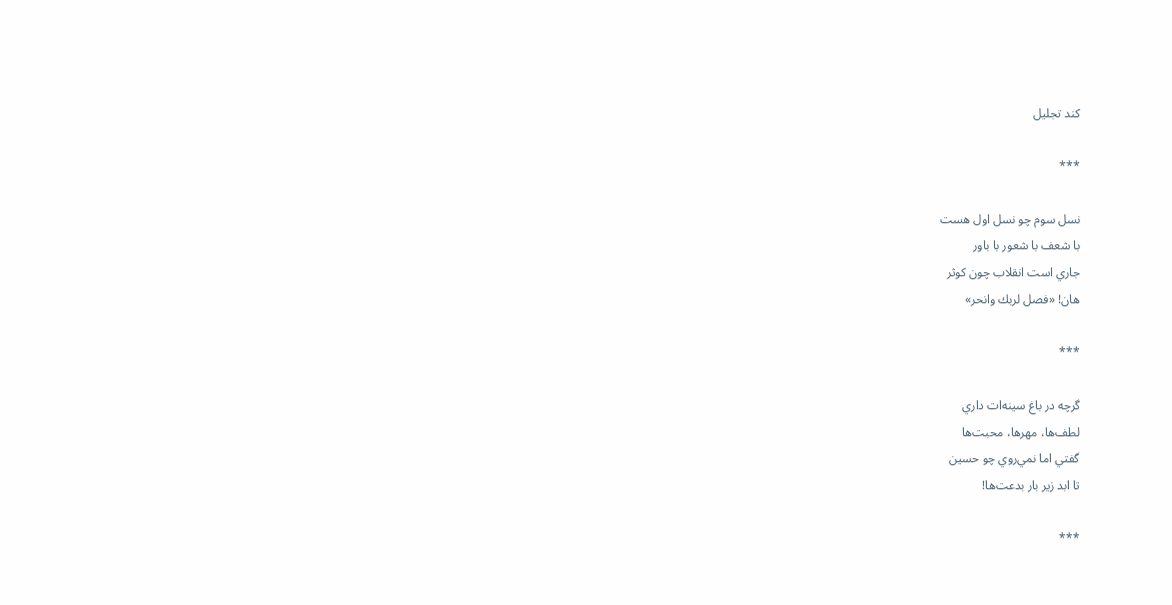كند تجليل

***

نسل سوم چو نسل اول هست
با شعف با شعور با باور
جاري است انقلاب چون كوثر
هان! «فصل لربك وانحر»

***

گرچه در باغ سينه‌ات داري
لطف‌ها، مهرها، محبت‌ها
گفتي اما نمي‌روي چو حسين
تا ابد زير بار بدعت‌ها!

***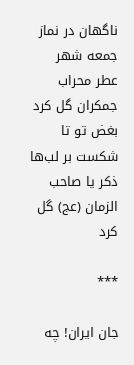ناگهان در نماز جمعه شهر
عطر محراب جمكران گل كرد
بغض تو تا شكست بر لب‌ها
ذكر يا صاحب الزمان (عج) گل كرد

***

جان ايران! چه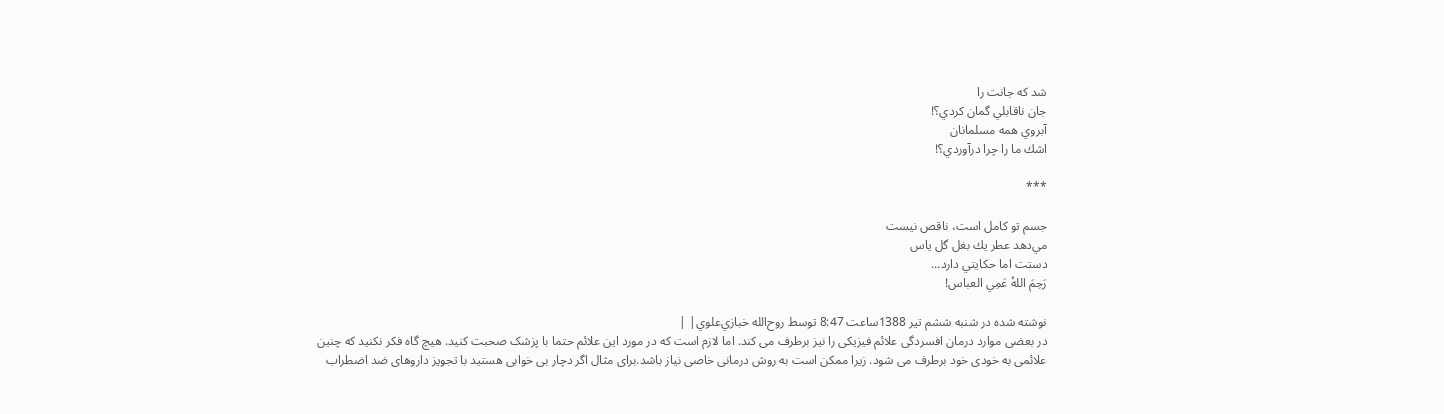شد كه جانت را
جان ناقابلي گمان كردي؟!
آبروي همه مسلمانان
اشك ما را چرا درآوردي؟!

***

جسم تو كامل است، ناقص نيست
مي‌دهد عطر يك بغل گل ياس
دستت اما حكايتي دارد...
رَحِمَ اللهُ عَمِي العباس!

نوشته شده در شنبه ششم تیر 1388ساعت 8:47 توسط روح‌الله خبازي‌علوي| |
در بعضی موارد درمان افسردگی علائم فیزیکی را نیز برطرف می کند. اما لازم است که در مورد این علائم حتما با پزشک صحبت کنید. هیچ گاه فکر نکنید که چنین علائمی به خودی خود برطرف می شود. زیرا ممکن است به روش درمانی خاصی نیاز باشد.برای مثال اگر دچار بی خوابی هستید با تجویز داروهای ضد اضطراب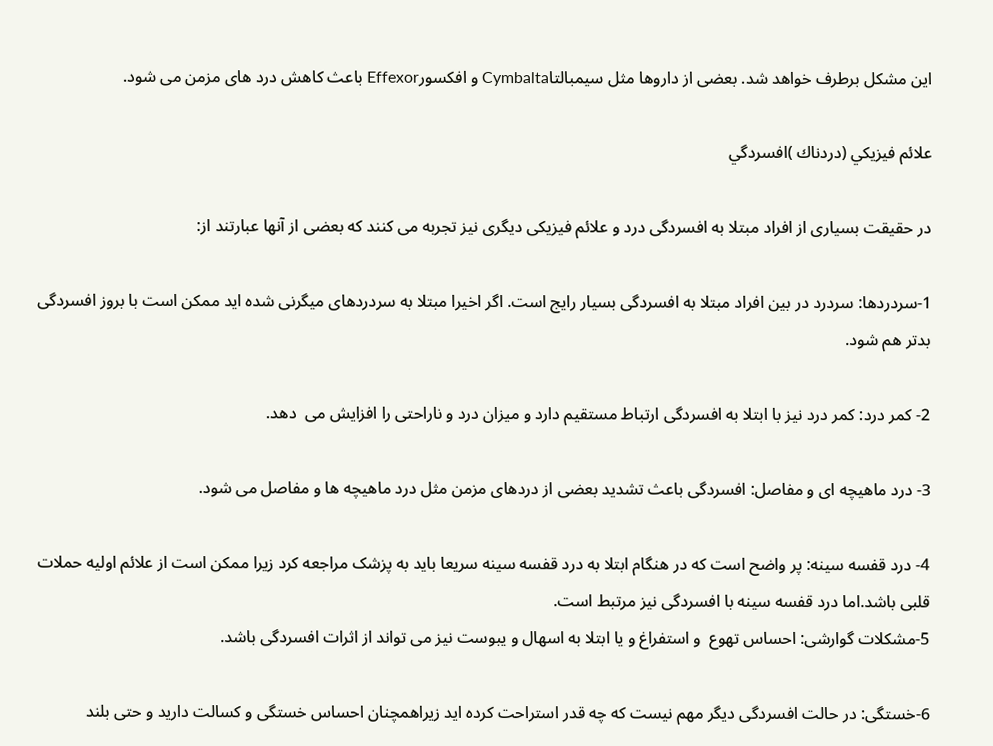این مشکل برطرف خواهد شد. بعضی از داروها مثل سیمبالتاCymbalta و افکسورEffexor باعث کاهش درد های مزمن می شود.

علائم فيزيكي (دردناك )افسردگي

در حقیقت بسیاری از افراد مبتلا به افسردگی درد و علائم فیزیکی دیگری نیز تجربه می کنند که بعضی از آنها عبارتند از:

1-سردردها: سردرد در بین افراد مبتلا به افسردگی بسیار رایج است. اگر اخیرا مبتلا به سردردهای میگرنی شده اید ممکن است با بروز افسردگی بدتر هم شود.

2- کمر درد: کمر درد نیز با ابتلا به افسردگی ارتباط مستقیم دارد و میزان درد و ناراحتی را افزایش می  دهد.

3- درد ماهیچه ای و مفاصل: افسردگی باعث تشدید بعضی از دردهای مزمن مثل درد ماهیچه ها و مفاصل می شود.

4- درد قفسه سینه: پر واضح است که در هنگام ابتلا به درد قفسه سینه سریعا باید به پزشک مراجعه کرد زیرا ممکن است از علائم اولیه حملات قلبی باشد.اما درد قفسه سینه با افسردگی نیز مرتبط است.
5-مشکلات گوارشی: احساس تهوع  و استفراغ و یا ابتلا به اسهال و یبوست نیز می تواند از اثرات افسردگی باشد.

6-خستگی: در حالت افسردگی دیگر مهم نیست که چه قدر استراحت کرده اید زیراهمچنان احساس خستگی و کسالت دارید و حتی بلند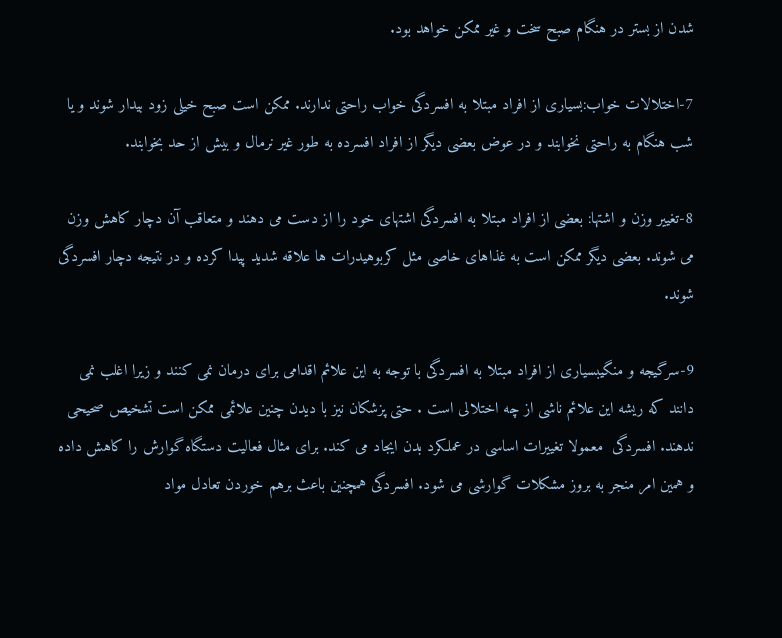شدن از بستر در هنگام صبح سخت و غیر ممکن خواهد بود.

7-اختلالات خواب:بسیاری از افراد مبتلا به افسردگی خواب راحتی ندارند. ممکن است صبح خیلی زود بیدار شوند و یا شب هنگام به راحتی نخوابند و در عوض بعضی دیگر از افراد افسرده به طور غیر نرمال و بیش از حد بخوابند.

8-تغییر وزن و اشتها: بعضی از افراد مبتلا به افسردگی اشتهای خود را از دست می دهند و متعاقب آن دچار کاهش وزن می شوند. بعضی دیگر ممکن است به غذاهای خاصی مثل کربوهیدرات ها علاقه شدید پیدا کرده و در نتیجه دچار افسردگی شوند.

9-سرگیجه و منگیبسیاری از افراد مبتلا به افسردگی با توجه به این علائم اقدامی برای درمان نمی کنند و زیرا اغلب نمی دانند که ریشه این علائم ناشی از چه اختلالی است . حتی پزشکان نیز با دیدن چنین علائمی ممکن است تشخیص صحیحی ندهند. افسردگی  معمولا تغییرات اساسی در عملکرد بدن ایجاد می کند. برای مثال فعالیت دستگاه گوارش را کاهش داده و همین امر منجر به بروز مشکلات گوارشی می شود. افسردگی همچنین باعث برهم خوردن تعادل مواد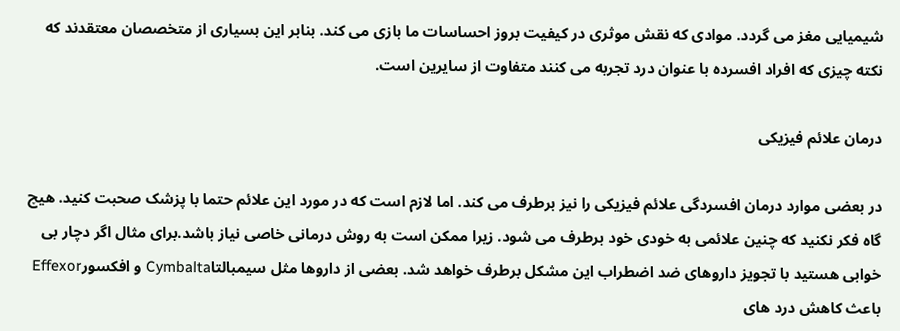شیمیایی مغز می گردد. موادی که نقش موثری در کیفیت بروز احساسات ما بازی می کند. بنابر این بسیاری از متخصصان معتقدند که نكته چیزی که افراد افسرده با عنوان درد تجربه می کنند متفاوت از سایرین است.

درمان علائم فیزیکی

در بعضی موارد درمان افسردگی علائم فیزیکی را نیز برطرف می کند. اما لازم است که در مورد این علائم حتما با پزشک صحبت کنید. هیچ گاه فکر نکنید که چنین علائمی به خودی خود برطرف می شود. زیرا ممکن است به روش درمانی خاصی نیاز باشد.برای مثال اگر دچار بی خوابی هستید با تجویز داروهای ضد اضطراب این مشکل برطرف خواهد شد. بعضی از داروها مثل سیمبالتاCymbalta و افکسورEffexor باعث کاهش درد های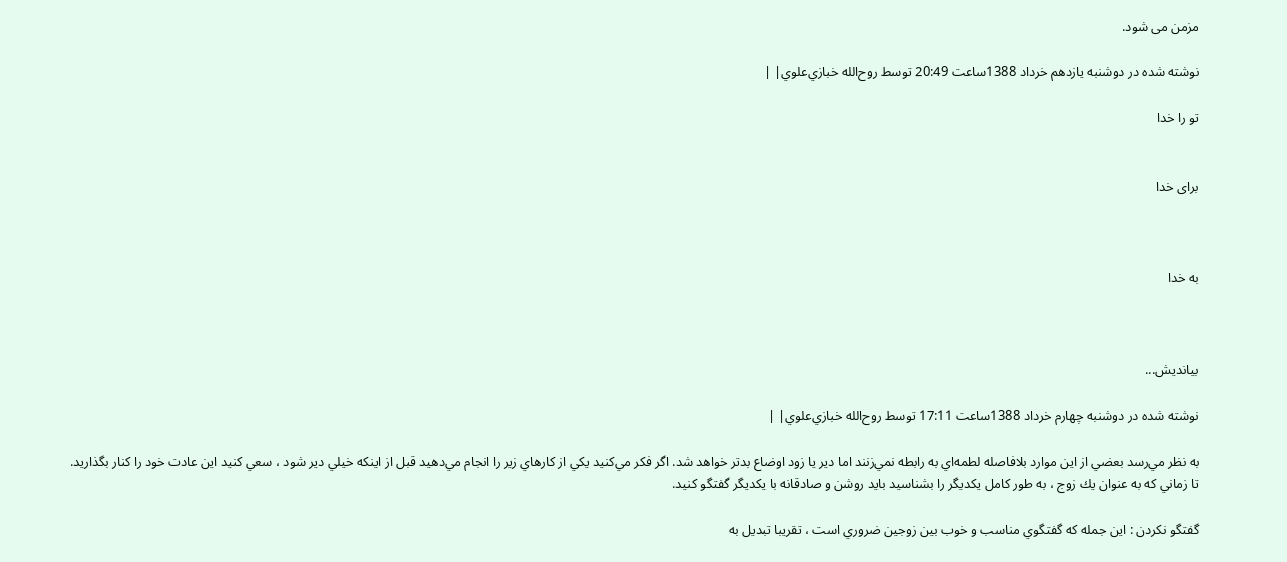مزمن می شود.

نوشته شده در دوشنبه یازدهم خرداد 1388ساعت 20:49 توسط روح‌الله خبازي‌علوي| |

تو را خدا


برای خدا



به خدا



بیاندیش...

نوشته شده در دوشنبه چهارم خرداد 1388ساعت 17:11 توسط روح‌الله خبازي‌علوي| |

به نظر مي‌رسد بعضي از اين موارد بلافاصله لطمه‌اي به رابطه نمي‌زنند اما دير يا زود اوضاع بدتر خواهد شد. اگر فكر مي‌كنيد يكي از كارهاي زير را انجام مي‌دهيد قبل از اينكه خيلي دير شود ، سعي كنيد اين عادت خود را كنار بگذاريد.
تا زماني كه به عنوان يك زوج ، به طور كامل يكديگر را بشناسيد بايد روشن و صادقانه با يكديگر گفتگو كنيد.

گفتگو نكردن : اين جمله كه گفتگوي مناسب و خوب بين زوجين ضروري است ، تقريبا تبديل به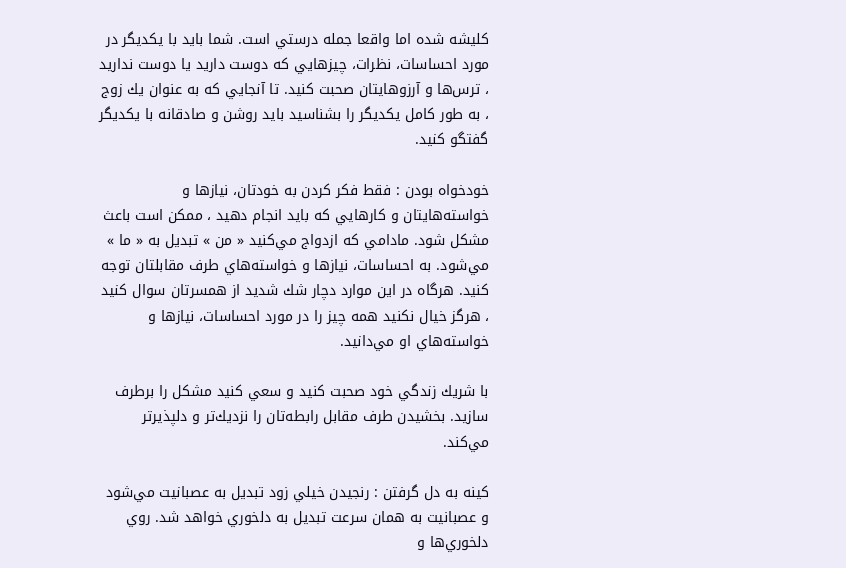كليشه شده اما واقعا جمله درستي است. شما بايد با يكديگر در مورد احساسات، نظرات، چيزهايي كه دوست داريد يا دوست نداريد ، ترس‌ها و آرزوهايتان صحبت كنيد. تا آنجايي كه به عنوان يك زوج ، به طور كامل يكديگر را بشناسيد بايد روشن و صادقانه با يكديگر گفتگو كنيد.

خودخواه بودن : فقط فكر كردن به خودتان، نيازها و خواسته‌هايتان و كارهايي كه بايد انجام دهيد ، ممكن است باعث مشكل شود. مادامي كه ازدواج مي‌كنيد « من » تبديل به « ما » مي‌شود. به احساسات، نيازها و خواسته‌هاي طرف مقابلتان توجه كنيد. هرگاه در اين موارد دچار شك شديد از همسرتان سوال كنيد ، هرگز خيال نكنيد همه چيز را در مورد احساسات، نيازها و خواسته‌هاي او مي‌دانيد.

با شريك زندگي خود صحبت كنيد و سعي كنيد مشكل را برطرف سازيد. بخشيدن طرف مقابل رابطه‌تان را نزديك‌تر و دلپذيرتر مي‌كند.

كينه به دل گرفتن : رنجيدن خيلي زود تبديل به عصبانيت مي‌شود و عصبانيت به همان سرعت تبديل به دلخوري خواهد شد. روي دلخوري‌ها و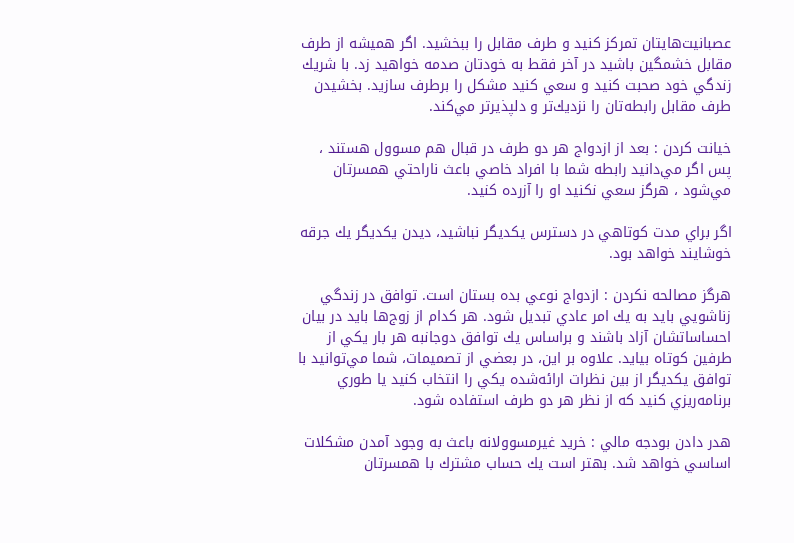عصبانيت‌هايتان تمركز كنيد و طرف مقابل را ببخشيد. اگر هميشه از طرف مقابل خشمگين باشيد در آخر فقط به خودتان صدمه خواهيد زد. با شريك زندگي خود صحبت كنيد و سعي كنيد مشكل را برطرف سازيد. بخشيدن طرف مقابل رابطه‌تان را نزديك‌تر و دلپذيرتر مي‌كند.

خيانت كردن : بعد از ازدواج هر دو طرف در قبال هم مسوول هستند ، پس اگر مي‌دانيد رابطه شما با افراد خاصي باعث ناراحتي همسرتان مي‌شود ، هرگز سعي نكنيد او را آزرده كنيد.

اگر براي مدت كوتاهي در دسترس يكديگر نباشيد، ديدن يكديگر يك جرقه خوشايند خواهد بود.

هرگز مصالحه نكردن : ازدواج نوعي بده بستان است. توافق در زندگي زناشويي بايد به يك امر عادي تبديل شود. هر كدام از زوج‌ها بايد در بيان احساساتشان آزاد باشند و براساس يك توافق دوجانبه هر بار يكي از طرفين كوتاه بيايد. علاوه بر اين، در بعضي از تصميمات، شما مي‌توانيد با توافق يكديگر از بين نظرات ارائه‌شده يكي را انتخاب كنيد يا طوري برنامه‌ريزي كنيد كه از نظر هر دو طرف استفاده شود.

هدر دادن بودجه مالي : خريد غيرمسوولانه باعث به وجود آمدن مشكلات اساسي خواهد شد. بهتر است يك حساب مشترك با همسرتان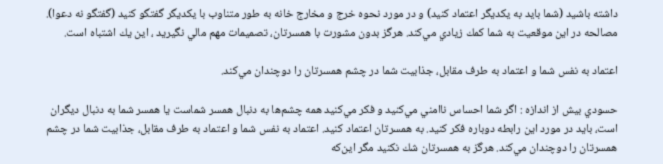داشته باشيد (شما بايد به يكديگر اعتماد كنيد) و در مورد نحوه خرج و مخارج خانه به طور متناوب با يكديگر گفتگو كنيد (گفتگو نه دعوا). مصالحه در اين موقعيت به شما كمك زيادي مي‌كند. هرگز بدون مشورت با همسرتان، تصميمات مهم مالي نگيريد ، اين يك اشتباه است.

اعتماد به نفس شما و اعتماد به طرف مقابل، جذابيت شما در چشم همسرتان را دوچندان مي‌كند.

حسودي بيش از اندازه : اگر شما احساس ناامني مي‌كنيد و فكر مي‌كنيد همه چشم‌ها به دنبال همسر شماست يا همسر شما به دنبال ديگران است، بايد در مورد اين رابطه دوباره فكر كنيد. به همسرتان اعتماد كنيد. اعتماد به نفس شما و اعتماد به طرف مقابل، جذابيت شما در چشم همسرتان را دوچندان مي‌كند. هرگز به همسرتان شك نكنيد مگر اين‌كه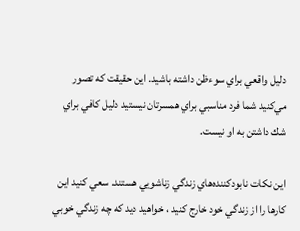دليل واقعي براي سوءظن داشته باشيد. اين حقيقت كه تصور مي‌كنيد شما فرد مناسبي براي همسرتان نيستيد دليل كافي براي شك داشتن به او نيست.

اين نكات نابودكننده‌هاي زندگي زناشويي هستند. سعي كنيد اين كارها را از زندگي خود خارج كنيد ، خواهيد ديد كه چه زندگي خوبي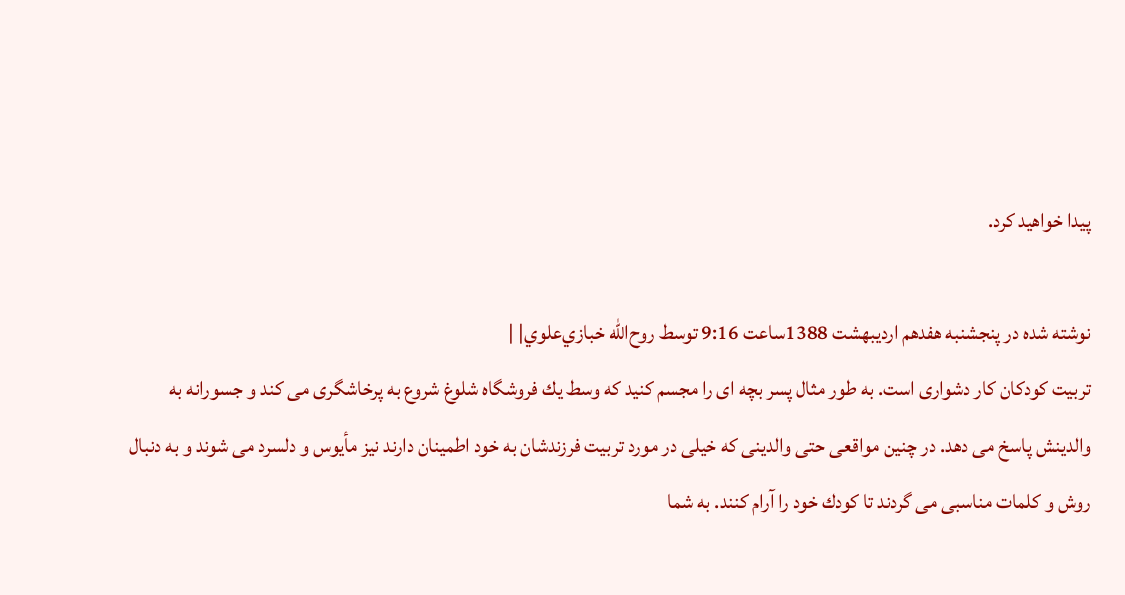پيدا خواهيد كرد.

نوشته شده در پنجشنبه هفدهم اردیبهشت 1388ساعت 9:16 توسط روح‌الله خبازي‌علوي| |
تربیت كودكان كار دشواری است. به طور مثال پسر بچه ای را مجسم كنید كه وسط یك فروشگاه شلوغ شروع به پرخاشگری می كند و جسورانه به والدینش پاسخ می دهد. در چنین مواقعی حتی والدینی كه خیلی در مورد تربیت فرزندشان به خود اطمینان دارند نیز مأیوس و دلسرد می شوند و به دنبال روش و كلمات مناسبی می گردند تا كودك خود را آرام كنند. به شما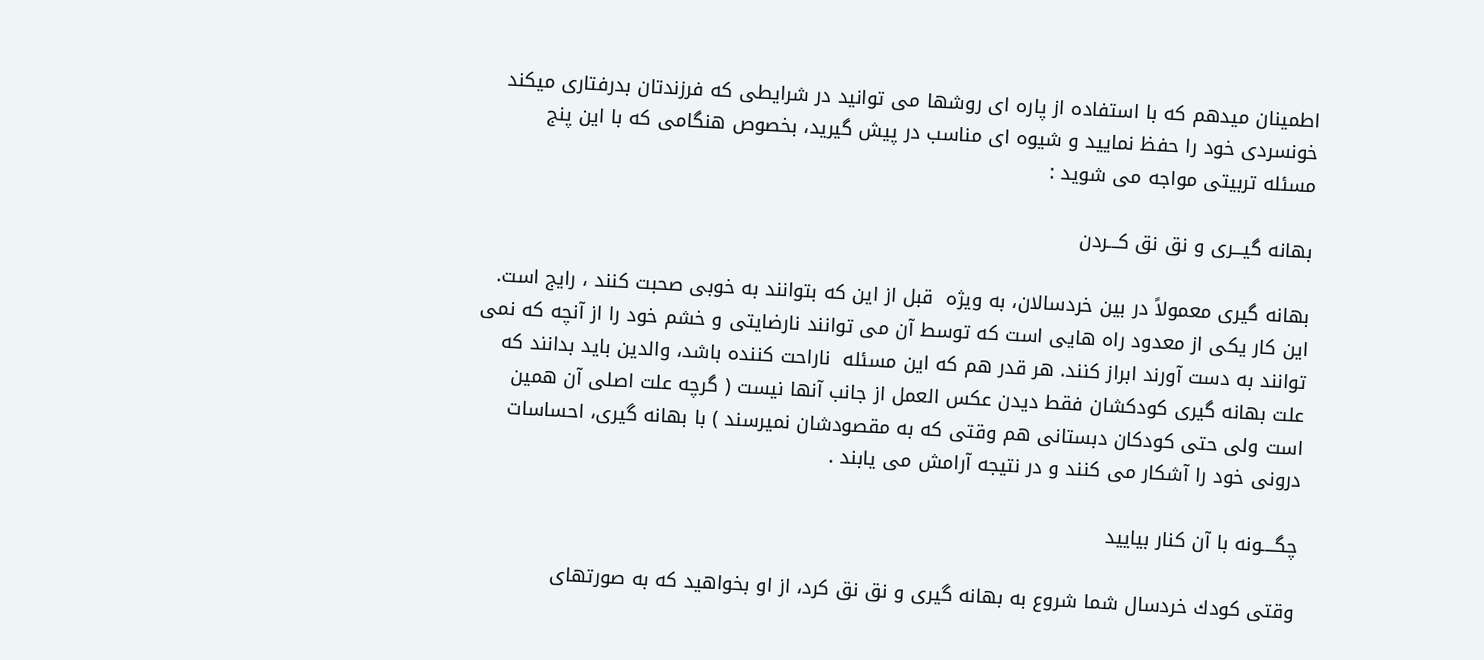اطمینان میدهم كه با استفاده از پاره ای روشها می توانید در شرایطی كه فرزندتان بدرفتاری میكند خونسردی خود را حفظ نمایید و شیوه ای مناسب در پیش گیرید، بخصوص هنگامی كه با این پنج مسئله تربیتی مواجه می شوید :

بهانه گیـــری و نق نق كـــردن

بهانه گیری معمولاً در بین خردسالان، به ویژه  قبل از این كه بتوانند به خوبی صحبت كنند ، رایج است. این كار یكی از معدود راه هایی است كه توسط آن می توانند نارضایتی و خشم خود را از آنچه كه نمی توانند به دست آورند ابراز كنند. هر قدر هم كه این مسئله  ناراحت كننده باشد، والدین باید بدانند كه علت بهانه گیری كودكشان فقط دیدن عكس العمل از جانب آنها نیست ( گرچه علت اصلی آن همین است ولی حتی كودكان دبستانی هم وقتی كه به مقصودشان نمیرسند ) با بهانه گیری، احساسات درونی خود را آشكار می كنند و در نتیجه آرامش می یابند .

چگــــونه با آن كنار بیایید

وقتی كودك خردسال شما شروع به بهانه گیری و نق نق كرد، از او بخواهید كه به صورتهای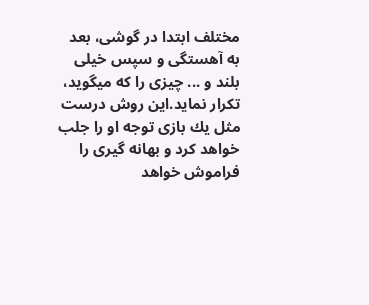مختلف ابتدا در گوشی، بعد به آهستگی و سپس خیلی بلند و ... چیزی را كه میگوید، تكرار نماید.این روش درست مثل یك بازی توجه او را جلب خواهد كرد و بهانه گیری را فراموش خواهد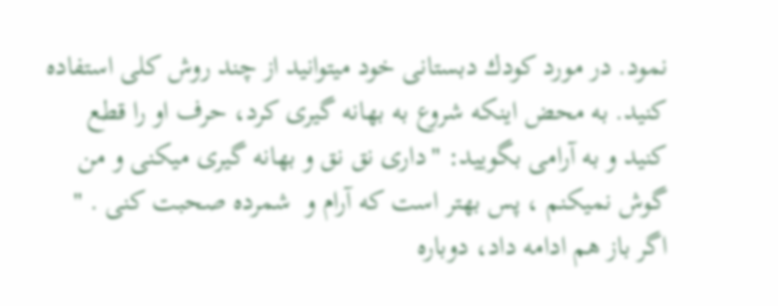نمود. در مورد كودك دبستانی خود میتوانید از چند روش كلی استفاده كنید. به محض اینكه شروع به بهانه گیری كرد، حرف او را قطع كنید و به آرامی بگویید: "داری نق نق و بهانه گیری میكنی و من گوش نمیكنم ، پس بهتر است كه آرام و  شمرده صحبت كنی . " اگر باز هم ادامه داد، دوباره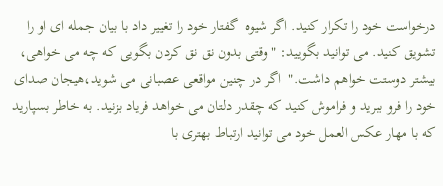درخواست خود را تكرار كنید. اگر شیوه  گفتار خود را تغییر داد با بیان جمله ای او را تشویق كنید. می توانید بگویید: " وقتی بدون نق نق كردن بگویی كه چه می خواهی، بیشتر دوستت خواهم داشت."  اگر در چنین مواقعی عصبانی می شوید،هیجان صدای خود را فرو ببرید و فراموش كنید كه چقدر دلتان می خواهد فریاد بزنید. به خاطر بسپارید كه با مهار عكس العمل خود می توانید ارتباط بهتری با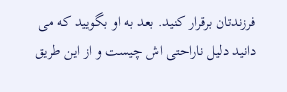فرزندتان برقرار كنید. بعد به او بگویید كه می دانید دلیل ناراحتی اش چیست و از این طریق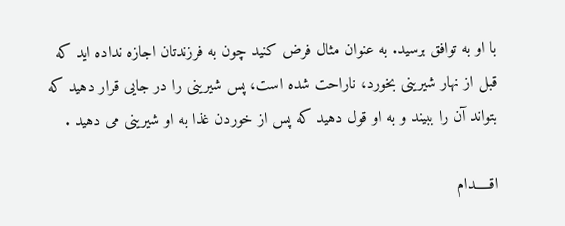با او به توافق برسید. به عنوان مثال فرض كنید چون به فرزندتان اجازه نداده اید كه قبل از نهار شیرینی بخورد، ناراحت شده است، پس شیرینی را در جایی قرار دهید كه بتواند آن را ببیند و به او قول دهید كه پس از خوردن غذا به او شیرینی می دهید .

اقـــــدام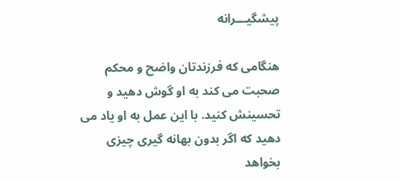پیشگیـــرانه

هنگامی كه فرزندتان واضح و محكم صحبت می كند به او گوش دهید و تحسینش كنید. با این عمل به او یاد می دهید كه اگر بدون بهانه گیری چیزی بخواهد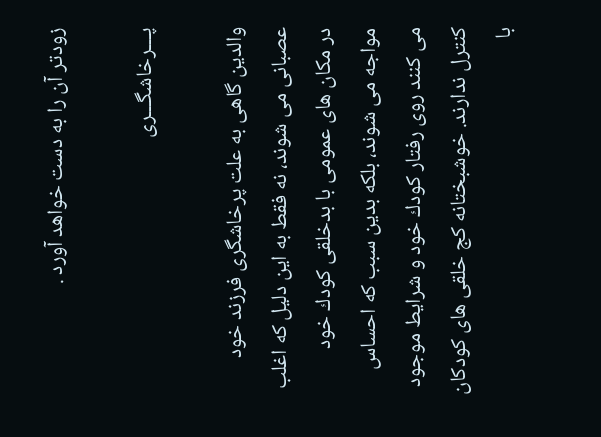زودتر آن را به دست خواهد آورد .

پـــرخاشگـــری

والدین گاهی به علت پرخاشگری فرزند خود عصبانی می شوند، نه فقط به این دلیل كه اغلب در مكان های عمومی با بدخلقی كودك خود مواجه می شوند، بلكه بدین سبب كه احساس می کنند روی رفتار كودك خود و شرایط موجود كنترل ندارند. خوشبختانه كج خلقی های كودكان با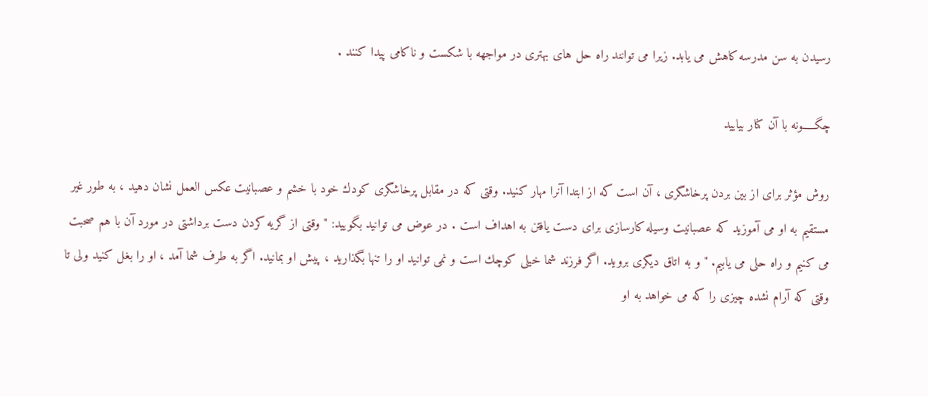رسیدن به سن مدرسه كاهش می یابد. زیرا می توانند راه حل های بهتری در مواجهه با شكست و ناكامی پیدا كنند .

چگـــــونه با آن كنار بیایید

روش مؤثر برای از بین بردن پرخاشگری ، آن است كه از ابتدا آنرا مهار كنید. وقتی كه در مقابل پرخاشگری كودك خود با خشم و عصبانیت عکس العمل نشان دهید ، به طور غیر مستقیم به او می آموزید كه عصبانیت وسیله كارسازی برای دست یافتن به اهداف است . در عوض می توانید بگویید: " وقتی از گریه كردن دست برداشتی در مورد آن با هم صحبت می كنیم و راه حلی می یابیم. " و به اتاق دیگری بروید. اگر فرزند شما خیلی كوچك است و نمی توانید او را تنها بگذارید ، پیش او بمانید. اگر به طرف شما آمد ، او را بغل كنید ولی تا وقتی كه آرام نشده چیزی را كه می خواهد به او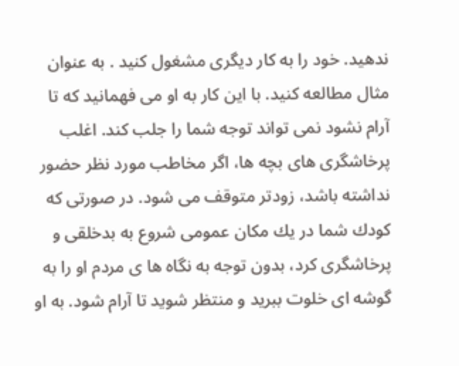ندهید. خود را به كار دیگری مشغول كنید . به عنوان مثال مطالعه كنید. با این كار به او می فهمانید كه تا آرام نشود نمی تواند توجه شما را جلب كند. اغلب پرخاشگری های بچه ها، اگر مخاطب مورد نظر حضور نداشته باشد، زودتر متوقف می شود. در صورتی كه كودك شما در یك مكان عمومی شروع به بدخلقی و پرخاشگری كرد، بدون توجه به نگاه ها ی مردم او را به گوشه ای خلوت ببرید و منتظر شوید تا آرام شود. به او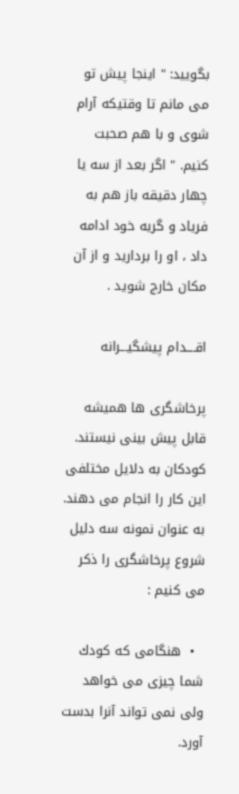بگویید: " اینجا پیش تو می مانم تا وقتیكه آرام شوی و با هم صحبت كنیم. " اگر بعد از سه یا چهار دقیقه باز هم به فریاد و گریه خود ادامه داد ، او را بردارید و از آن مكان خارج شوید .

اقــــدام پیشگیـــرانه

پرخاشگری ها همیشه قابل پیش بینی نیستند. كودكان به دلایل مختلفی این كار را انجام می دهند. به عنوان نمونه سه دلیل شروع پرخاشگری را ذكر می كنیم :

  •  هنگامی كه كودك شما چیزی می خواهد ولی نمی تواند آنرا بدست آورد.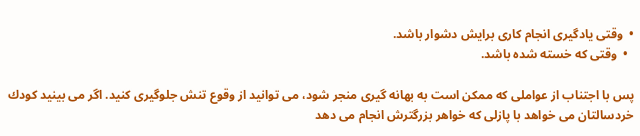•  وقتی یادگیری انجام كاری برایش دشوار باشد.
  •  وقتی كه خسته شده باشد.

پس با اجتناب از عواملی كه ممكن است به بهانه گیری منجر شود، می توانید از وقوع تنش جلوگیری كنید. اگر می بینید كودك خردسالتان می خواهد با پازلی كه خواهر بزرگترش انجام می دهد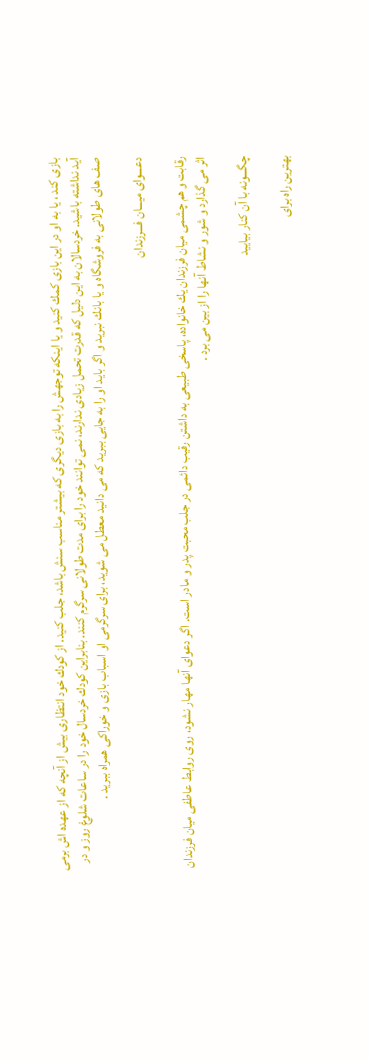بازی كند ، یا به او در این بازی كمك كنید و یا اینكه توجهش را به بازی دیگری كه بیشتر مناسب سنش باشد، جلب كنید. از كودك خود انتظاری بیش از آنچه كه از عهده اش برمی آید نداشته باشید. خردسالان به این دلیل كه قدرت تحمل زیادی ندارند، نمی توانند خود را برای مدت طولانی سرگرم كنند. بنابراین كودك خردسال خود را در ساعات شلوغ روز و در صف های طولانی به فروشگاه و یا بانك نبرید و اگر باید او را به جایی ببرید كه می دانید معطل می شوید، برای سرگرمی او اسباب بازی و خوراكی همراه ببرید .

دعـــوای میـــان فـــرزندان

رقابت و هم چشمی میان فرزندان یك خانواده، پاسخی طبیعی به داشتن رقیب دائمی در جلب محبت پدر و مادر است. اگر دعوای آنها مهار نشود، روی روابط عاطفی میان فرزندان اثر می گذارد و شور و نشاط آنها را از بین می برد .

چگـــونه با آن كنار بیایید

بهترین راه برای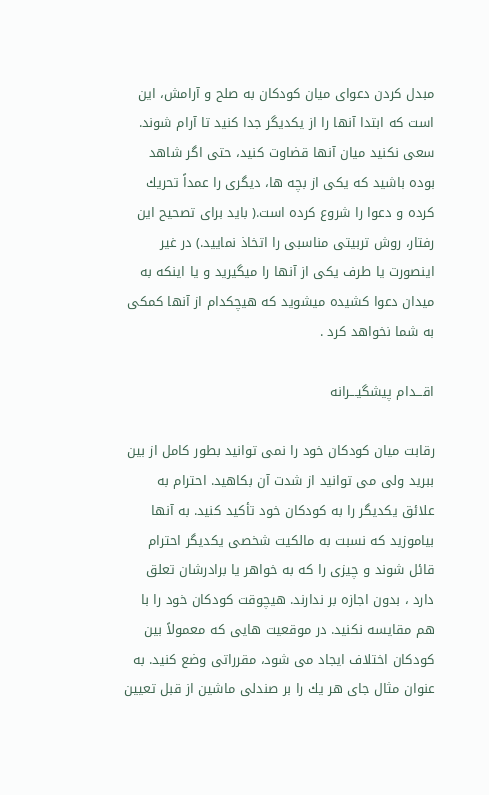مبدل كردن دعوای میان كودكان به صلح و آرامش، این است كه ابتدا آنها را از یكدیگر جدا كنید تا آرام شوند. سعی نكنید میان آنها قضاوت كنید، حتی اگر شاهد بوده باشید كه یكی از بچه ها، دیگری را عمداً تحریك كرده و دعوا را شروع كرده است.( باید برای تصحیح این رفتار، روش تربیتی مناسبی را اتخاذ نمایید.) در غیر اینصورت یا طرف یكی از آنها را میگیرید و یا اینكه به میدان دعوا كشیده میشوید كه هیچكدام از آنها كمكی به شما نخواهد كرد .

اقـــدام پیشگیـــرانه

رقابت میان كودكان خود را نمی توانید بطور كامل از بین ببرید ولی می توانید از شدت آن بكاهید. احترام به علائق یكدیگر را به كودكان خود تأکید كنید. به آنها بیاموزید كه نسبت به مالكیت شخصی یكدیگر احترام قائل شوند و چیزی را كه به خواهر یا برادرشان تعلق دارد ، بدون اجازه بر ندارند. هیچوقت كودكان خود را با هم مقایسه نكنید. در موقعیت هایی كه معمولاً بین كودكان اختلاف ایجاد می شود، مقرراتی وضع كنید. به عنوان مثال جای هر یك را بر صندلی ماشین از قبل تعیین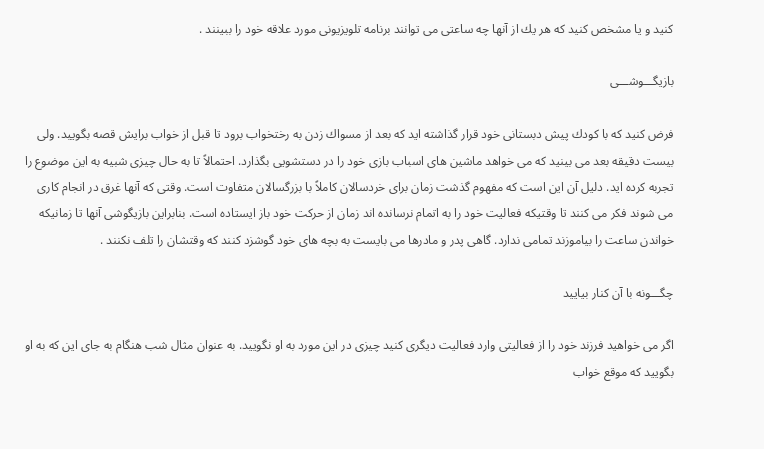كنید و یا مشخص كنید كه هر یك از آنها چه ساعتی می توانند برنامه تلویزیونی مورد علاقه خود را ببینند .

بازیگـــوشـــی

فرض كنید كه با كودك پیش دبستانی خود قرار گذاشته اید كه بعد از مسواك زدن به رختخواب برود تا قبل از خواب برایش قصه بگویید. ولی بیست دقیقه بعد می بینید كه می خواهد ماشین های اسباب بازی خود را در دستشویی بگذارد. احتمالاً تا به حال چیزی شبیه به این موضوع را تجربه كرده اید. دلیل آن این است كه مفهوم گذشت زمان برای خردسالان كاملاً با بزرگسالان متفاوت است. وقتی كه آنها غرق در انجام كاری می شوند فكر می كنند تا وقتیكه فعالیت خود را به اتمام نرسانده اند زمان از حركت خود باز ایستاده است. بنابراین بازیگوشی آنها تا زمانیكه خواندن ساعت را بیاموزند تمامی ندارد. گاهی پدر و مادرها می بایست به بچه های خود گوشزد كنند كه وقتشان را تلف نكنند .

چگـــونه با آن كنار بیایید

اگر می خواهید فرزند خود را از فعالیتی وارد فعالیت دیگری كنید چیزی در این مورد به او نگویید. به عنوان مثال شب هنگام به جای این كه به او بگویید كه موقع خواب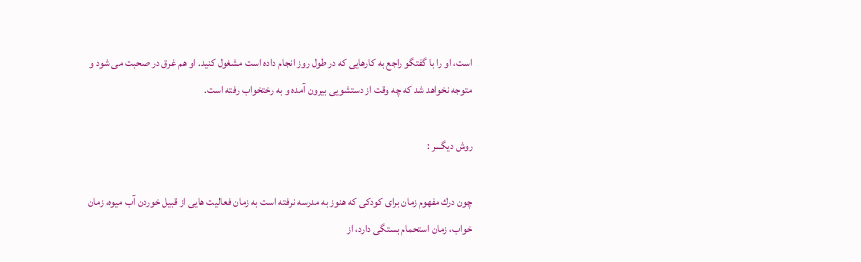است، او را با گفتگو راجع به كارهایی كه در طول روز انجام داده است مشغول كنید. او هم غرق در صحبت می شود و متوجه نخواهد شد كه چه وقت از دستشویی بیرون آمده و به رختخواب رفته است.

روش دیگـــر :

چون درك مفهوم زمان برای كودكی كه هنوز به مدرسه نرفته است به زمان فعالیت هایی از قبیل خوردن آب میوه، زمان خواب، زمان استحمام بستگی دارد، از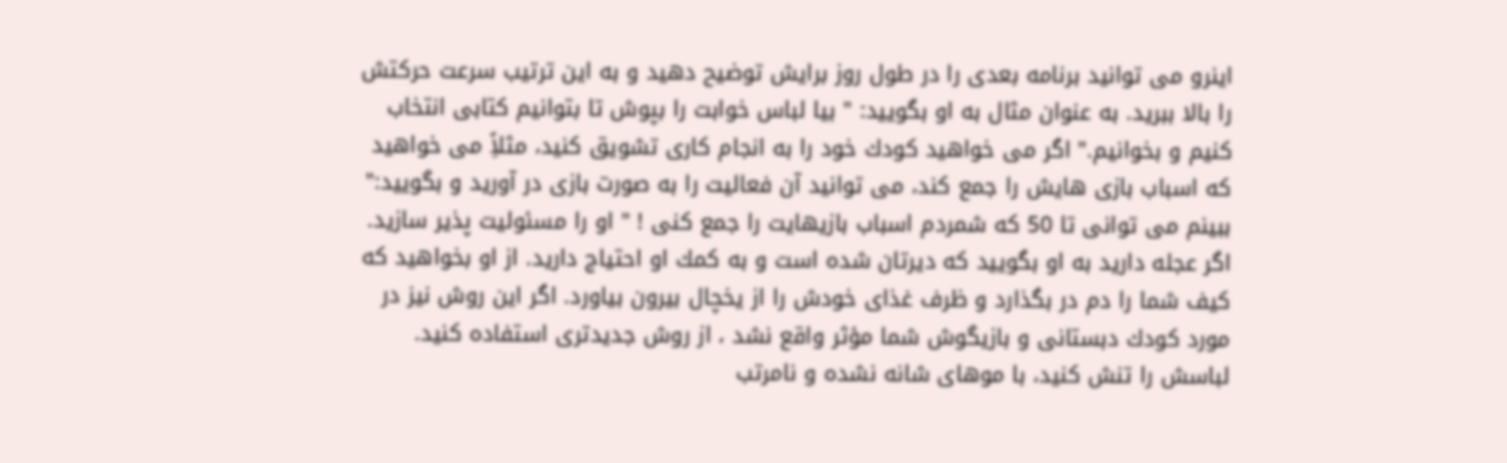اینرو می توانید برنامه بعدی را در طول روز برایش توضیح دهید و به این ترتیب سرعت حركتش را بالا ببرید. به عنوان مثال به او بگویید: " بیا لباس خوابت را بپوش تا بتوانیم كتابی انتخاب كنیم و بخوانیم." اگر می خواهید كودك خود را به انجام كاری تشویق كنید، مثلاًِ می خواهید كه اسباب بازی هایش را جمع كند، می توانید آن فعالیت را به صورت بازی در آورید و بگویید:" ببینم می توانی تا 50 كه شمردم اسباب بازیهایت را جمع كنی ! " او را مسئولیت پذیر سازید. اگر عجله دارید به او بگویید كه دیرتان شده است و به كمك او احتیاج دارید. از او بخواهید كه كیف شما را دم در بگذارد و ظرف غذای خودش را از یخچال بیرون بیاورد. اگر این روش نیز در مورد كودك دبستانی و بازیگوش شما مؤثر واقع نشد ، از روش جدیدتری استفاده كنید. لباسش را تنش كنید، با موهای شانه نشده و نامرتب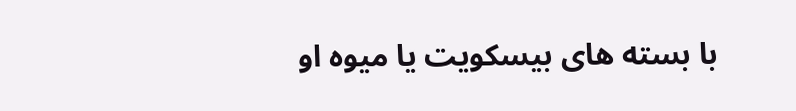با بسته های بیسکویت یا میوه او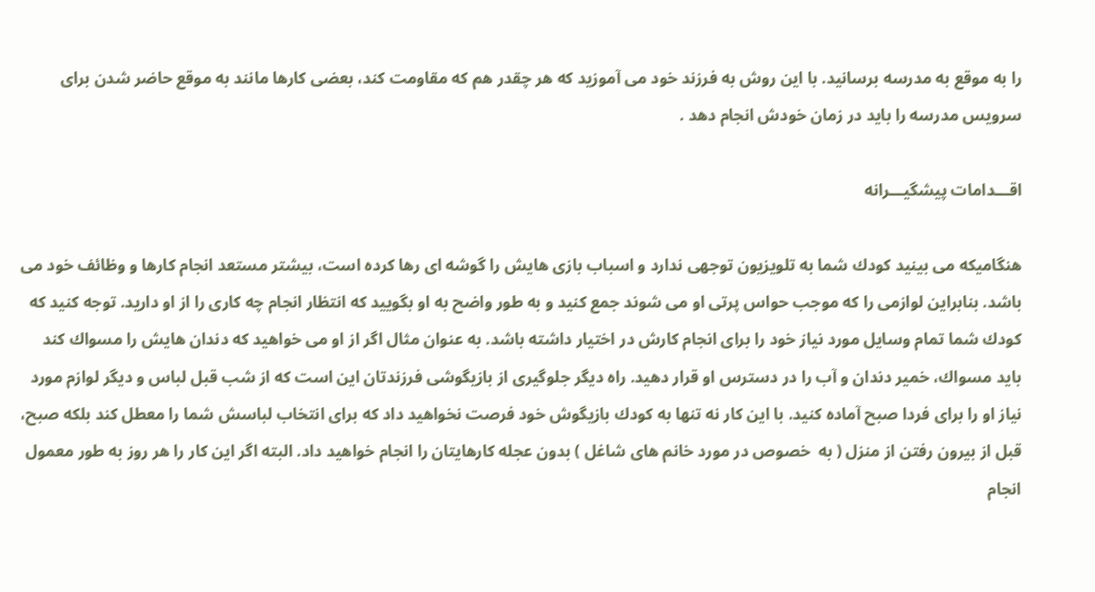را به موقع به مدرسه برسانید. با این روش به فرزند خود می آموزید كه هر چقدر هم كه مقاومت كند، بعضی كارها مانند به موقع حاضر شدن برای سرویس مدرسه را باید در زمان خودش انجام دهد .

اقـــدامات پیشگیـــرانه

هنگامیكه می بینید كودك شما به تلویزیون توجهی ندارد و اسباب بازی هایش را گوشه ای رها كرده است، بیشتر مستعد انجام كارها و وظائف خود می باشد. بنابراین لوازمی را كه موجب حواس پرتی او می شوند جمع كنید و به طور واضح به او بگویید كه انتظار انجام چه كاری را از او دارید. توجه كنید كه كودك شما تمام وسایل مورد نیاز خود را برای انجام كارش در اختیار داشته باشد. به عنوان مثال اگر از او می خواهید كه دندان هایش را مسواك كند باید مسواك، خمیر دندان و آب را در دسترس او قرار دهید. راه دیگر جلوگیری از بازیگوشی فرزندتان این است كه از شب قبل لباس و دیگر لوازم مورد نیاز او را برای فردا صبح آماده كنید. با این كار نه تنها به كودك بازیگوش خود فرصت نخواهید داد كه برای انتخاب لباسش شما را معطل كند بلكه صبح، قبل از بیرون رفتن از منزل ( به  خصوص در مورد خانم های شاغل ) بدون عجله كارهایتان را انجام خواهید داد. البته اگر این كار را هر روز به طور معمول انجام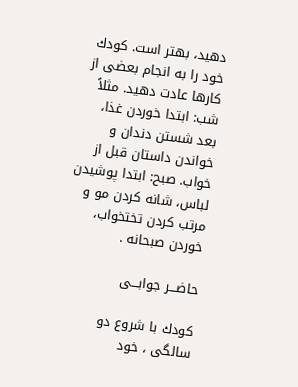دهید، بهتر است. كودك خود را به انجام بعضی از كارها عادت دهید. مثلاً شب: ابتدا خوردن غذا، بعد شستن دندان و خواندن داستان قبل از خواب. صبح: ابتدا پوشیدن لباس، شانه كردن مو و مرتب كردن تختخواب، خوردن صبحانه .

حاضـــر جوابـــی

كودك با شروع دو سالگی ، خود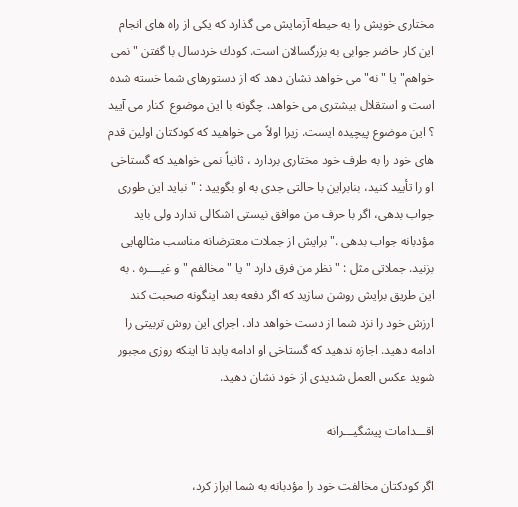مختاری خویش را به حیطه آزمایش می گذارد كه یكی از راه های انجام این كار حاضر جوابی به بزرگسالان است. كودك خردسال با گفتن " نمی خواهم" یا " نه" می خواهد نشان دهد كه از دستورهای شما خسته شده است و استقلال بیشتری می خواهد. چگونه با این موضوع  كنار می آیید ؟ این موضوع پیچیده ایست. زیرا اولاً می خواهید كه كودكتان اولین قدم های خود را به طرف خود مختاری بردارد ، ثانیاً نمی خواهید كه گستاخی او را تأیید كنید، بنابراین با حالتی جدی به او بگویید : " نباید این طوری جواب بدهی، اگر با حرف من موافق نیستی اشكالی ندارد ولی باید مؤدبانه جواب بدهی ." برایش از جملات معترضانه مناسب مثالهایی بزنید. جملاتی مثل : " نظر من فرق دارد " یا " مخالفم " و غیــــره . به این طریق برایش روشن سازید كه اگر دفعه بعد اینگونه صحبت كند ارزش خود را نزد شما از دست خواهد داد. اجرای این روش تربیتی را ادامه دهید. اجازه ندهید كه گستاخی او ادامه یابد تا اینكه روزی مجبور شوید عكس العمل شدیدی از خود نشان دهید.

اقـــدامات پیشگیـــرانه

اگر كودكتان مخالفت خود را مؤدبانه به شما ابراز كرد،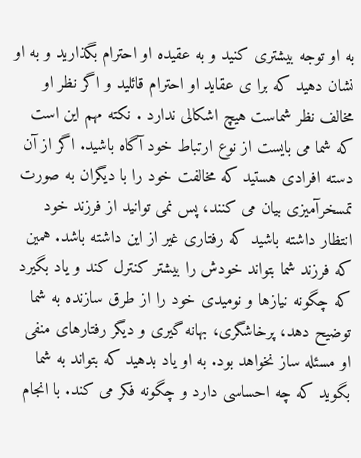به او توجه بیشتری كنید و به عقیده او احترام بگذارید و به او نشان دهید كه برا ی عقاید او احترام قائلید و اگر نظر او مخالف نظر شماست هیچ اشكالی ندارد . نكته مهم این است كه شما می بایست از نوع ارتباط خود آگاه باشید. اگر از آن دسته افرادی هستید كه مخالفت خود را با دیگران به صورت تمسخرآمیزی بیان می كنند، پس نمی توانید از فرزند خود انتظار داشته باشید كه رفتاری غیر از این داشته باشد. همین كه فرزند شما بتواند خودش را بیشتر كنترل كند و یاد بگیرد كه چگونه نیازها و نومیدی خود را از طرق سازنده به شما توضیح دهد، پرخاشگری، بهانه گیری و دیگر رفتارهای منفی او مسئله ساز نخواهد بود. به او یاد بدهید كه بتواند به شما بگوید كه چه احساسی دارد و چگونه فكر می كند. با انجام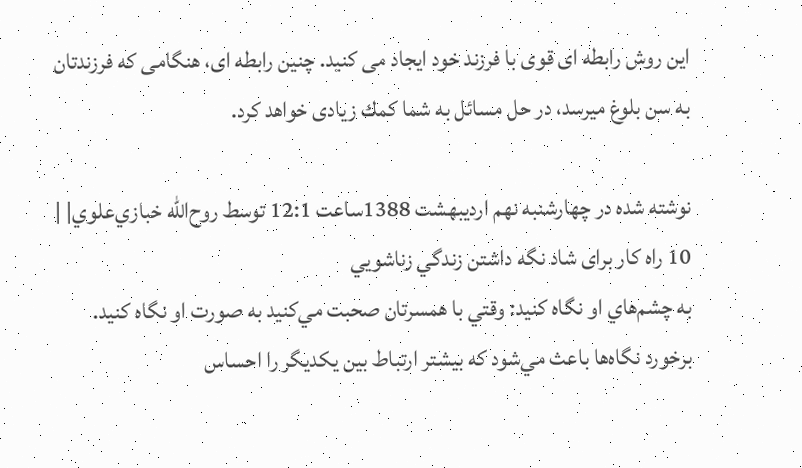این روش رابطه ای قوی با فرزند خود ایجاد می كنید. چنین رابطه ای، هنگامی كه فرزندتان به سن بلوغ میرسد، در حل مسائل به شما كمك زیادی خواهد كرد.

نوشته شده در چهارشنبه نهم اردیبهشت 1388ساعت 12:1 توسط روح‌الله خبازي‌علوي| |
10 راه كار برای شاد نگه داشتن زندگي زناشويي
به چشم‌هاي او نگاه كنيد: وقتي با همسرتان صحبت مي‌كنيد به صورت او نگاه كنيد. برخورد نگاه‌ها باعث مي‌شود كه بيشتر ارتباط بين يكديگر را احساس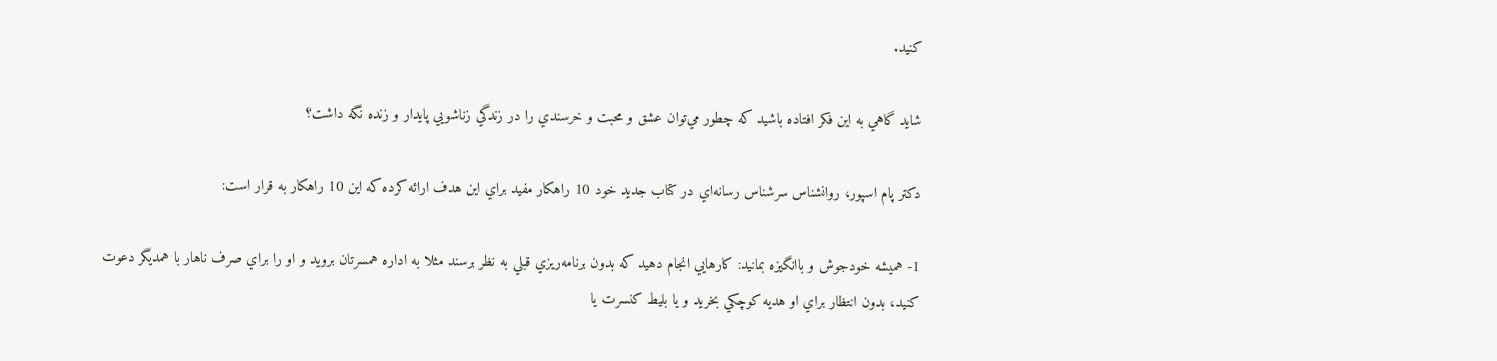كنيد.

شايد گاهي به اين فكر افتاده باشيد كه چطور مي‌توان عشق و محبت و خرسندي را در زندگي زناشويي پايدار و زنده نگه داشت؟

دكتر پام اسپور،‌ روانشناس سرشناس رسانه‌اي در كتاب جديد خود 10 راهكار مفيد براي اين هدف ارائه كرده كه اين 10 راهكار به قرار است:

1- هميشه خودجوش و باانگيزه بمانيد: كارهايي انجام دهيد كه بدون برنامه‌ريزي قبلي به نظر برسند مثلا به اداره همسرتان برويد و او را براي صرف ناهار با همديگر دعوت كنيد، بدون انتظار براي او هديه كوچكي بخريد و يا بليط كنسرت يا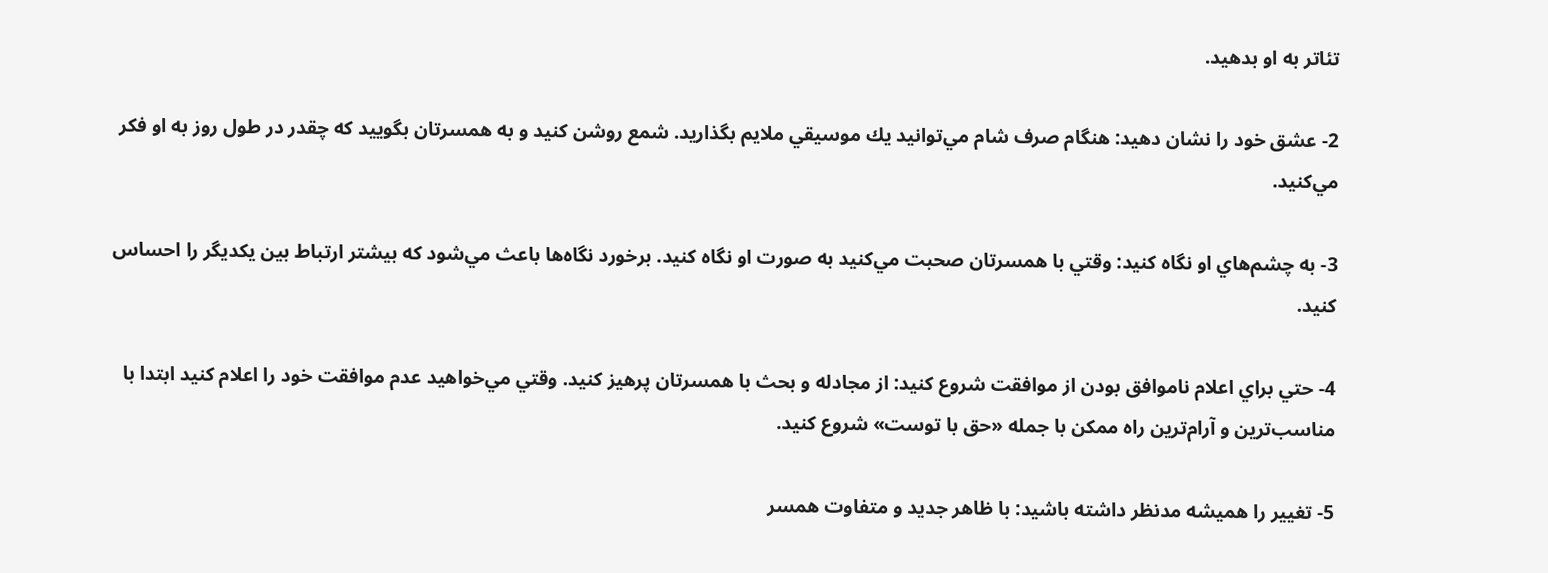تئاتر به او بدهيد.

2- عشق خود را نشان دهيد: هنگام صرف شام مي‌توانيد يك موسيقي ملايم بگذاريد. شمع روشن كنيد و به همسرتان بگوييد كه چقدر در طول روز به او فكر مي‌كنيد.

3- به چشم‌هاي او نگاه كنيد: وقتي با همسرتان صحبت مي‌كنيد به صورت او نگاه كنيد. برخورد نگاه‌ها باعث مي‌شود كه بيشتر ارتباط بين يكديگر را احساس كنيد.

4- حتي براي اعلام ناموافق بودن از موافقت شروع كنيد: از مجادله و بحث با همسرتان پرهيز كنيد. وقتي مي‌خواهيد عدم موافقت خود را اعلام كنيد ابتدا با مناسب‌ترين و آرام‌ترين راه ممكن با جمله «حق با توست» شروع كنيد.

5- تغيير را هميشه مدنظر داشته باشيد: با ظاهر جديد و متفاوت همسر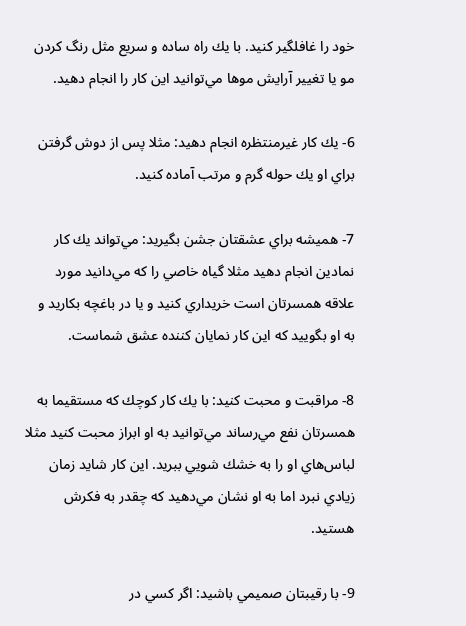خود را غافلگير كنيد. با يك راه ساده و سريع مثل رنگ كردن مو يا تغيير آرايش موها مي‌توانيد اين كار را انجام دهيد.

6- يك كار غيرمنتظره انجام دهيد: مثلا پس از دوش گرفتن براي او يك حوله گرم و مرتب آماده كنيد.

7- هميشه براي عشقتان جشن بگيريد: مي‌تواند يك كار نمادين انجام دهيد مثلا گياه خاصي را كه مي‌دانيد مورد علاقه همسرتان است خريداري كنيد و يا در باغچه بكاريد و به او بگوييد كه اين كار نمايان كننده عشق شماست.

8- مراقبت و محبت كنيد: با يك كار كوچك كه مستقيما به همسرتان نفع مي‌رساند مي‌توانيد به او ابراز محبت كنيد مثلا لباس‌هاي او را به خشك شويي ببريد. اين كار شايد زمان زيادي نبرد اما به او نشان مي‌دهيد كه چقدر به فكرش هستيد.

9- با رقيبتان صميمي باشيد: اگر كسي در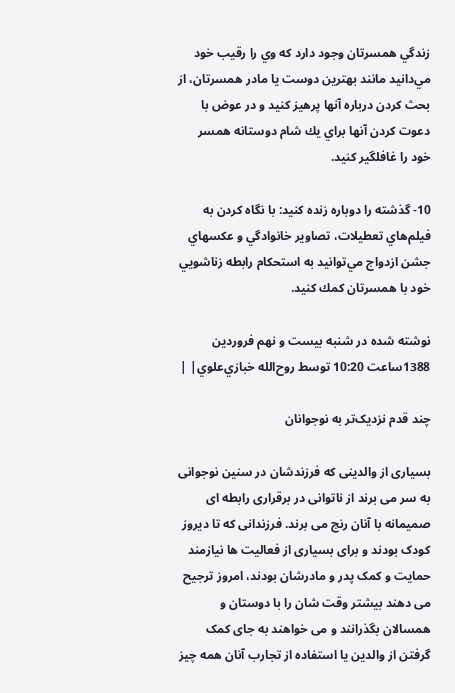زندگي همسرتان وجود دارد كه وي را رقيب خود مي‌دانيد مانند بهترين دوست يا مادر همسرتان، از بحث كردن درباره آنها پرهيز كنيد و در عوض با دعوت كردن آنها براي يك شام دوستانه همسر خود را غافلگير كنيد.

10- گذشته را دوباره زنده كنيد: با نگاه كردن به فيلم‌هاي تعطيلات، تصاوير خانوادگي و عكسهاي جشن ازدواج مي‌توانيد به استحكام رابطه زناشويي خود با همسرتان كمك كنيد.

نوشته شده در شنبه بیست و نهم فروردین 1388ساعت 10:20 توسط روح‌الله خبازي‌علوي| |

چند قدم نزديک‌تر به نوجوانان

بسیاری از والدینی که فرزندشان در سنین نوجوانی به سر می برند از ناتوانی در برقراری رابطه ای صمیمانه با آنان رنج می برند. فرزندانی که تا دیروز کودک بودند و برای بسیاری از فعالیت ها نیازمند حمایت و کمک پدر و مادرشان بودند، امروز ترجیح می دهند بیشتر وقت شان را با دوستان و همسالان بگذرانند و می خواهند به جای کمک گرفتن از والدین یا استفاده از تجارب آنان همه چیز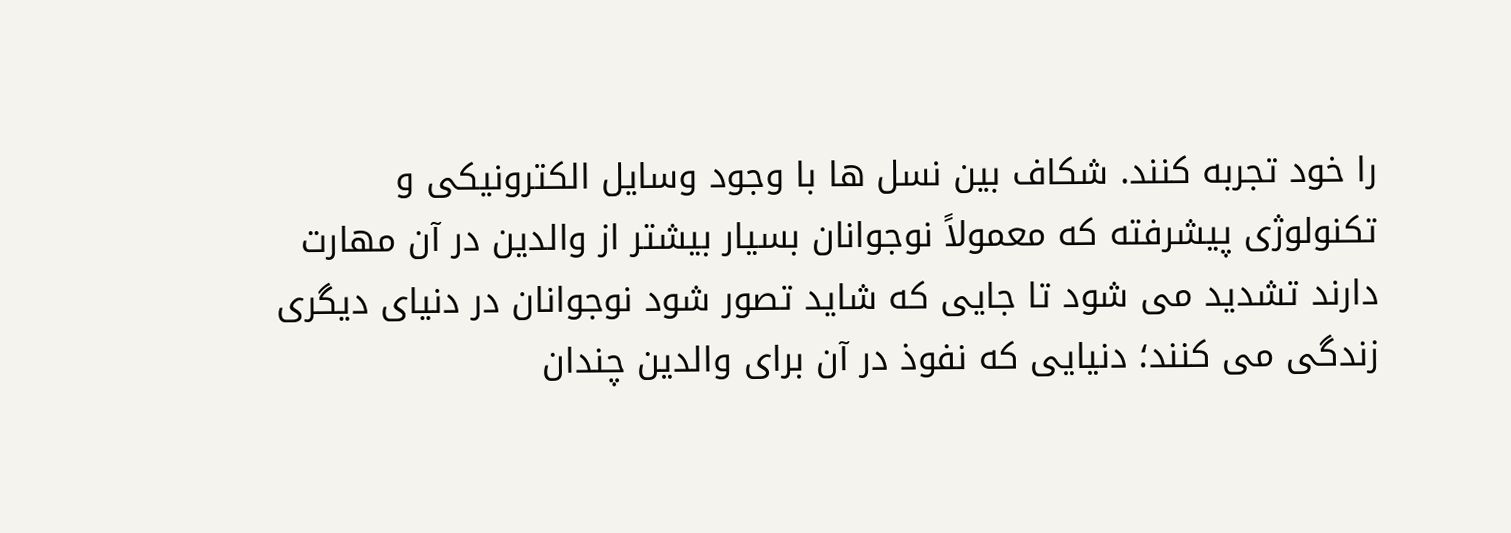را خود تجربه کنند. شکاف بین نسل ها با وجود وسایل الکترونیکی و تکنولوژی پیشرفته که معمولاً نوجوانان بسیار بیشتر از والدین در آن مهارت دارند تشدید می شود تا جایی که شاید تصور شود نوجوانان در دنیای دیگری زندگی می کنند؛ دنیایی که نفوذ در آن برای والدین چندان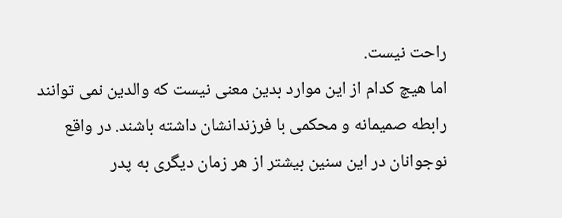راحت نیست.
اما هیچ کدام از این موارد بدین معنی نیست که والدین نمی توانند رابطه صمیمانه و محکمی با فرزندانشان داشته باشند. در واقع نوجوانان در این سنین بیشتر از هر زمان دیگری به پدر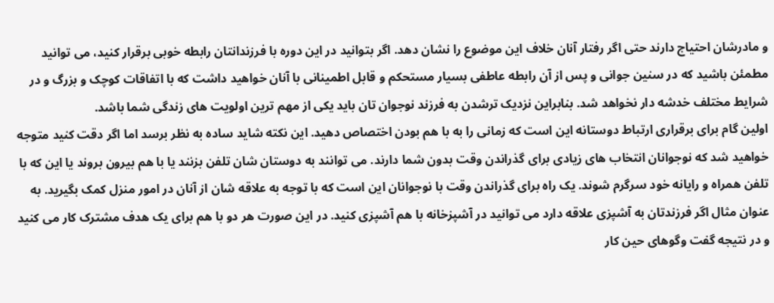و مادرشان احتیاج دارند حتی اگر رفتار آنان خلاف این موضوع را نشان دهد. اگر بتوانید در این دوره با فرزندانتان رابطه خوبی برقرار کنید، می توانید مطمئن باشید که در سنین جوانی و پس از آن رابطه عاطفی بسیار مستحکم و قابل اطمینانی با آنان خواهید داشت که با اتفاقات کوچک و بزرگ و در شرایط مختلف خدشه دار نخواهد شد. بنابراین نزدیک ترشدن به فرزند نوجوان تان باید یکی از مهم ترین اولویت های زندگی شما باشد.
اولین گام برای برقراری ارتباط دوستانه این است که زمانی را به با هم بودن اختصاص دهید. این نکته شاید ساده به نظر برسد اما اگر دقت کنید متوجه خواهید شد که نوجوانان انتخاب های زیادی برای گذراندن وقت بدون شما دارند. می توانند به دوستان شان تلفن بزنند یا با هم بیرون بروند یا این که با تلفن همراه و رایانه خود سرگرم شوند. یک راه برای گذراندن وقت با نوجوانان این است که با توجه به علاقه شان از آنان در امور منزل کمک بگیرید. به عنوان مثال اگر فرزندتان به آشپزی علاقه دارد می توانید در آشپزخانه با هم آشپزی کنید. در این صورت هر دو با هم برای یک هدف مشترک کار می کنید و در نتیجه گفت وگوهای حین کار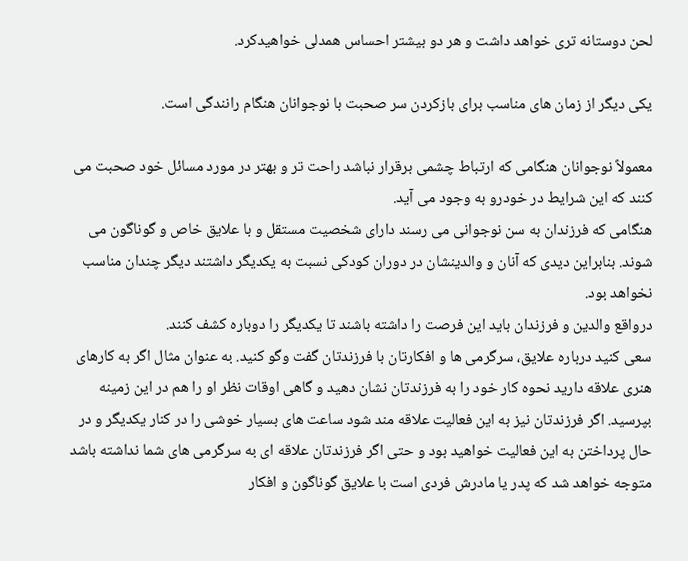لحن دوستانه تری خواهد داشت و هر دو بیشتر احساس همدلی خواهیدکرد.

یکی دیگر از زمان های مناسب برای بازکردن سر صحبت با نوجوانان هنگام رانندگی است.

معمولاً نوجوانان هنگامی که ارتباط چشمی برقرار نباشد راحت تر و بهتر در مورد مسائل خود صحبت می کنند که این شرایط در خودرو به وجود می آید.
هنگامی که فرزندان به سن نوجوانی می رسند دارای شخصیت مستقل و با علایق خاص و گوناگون می شوند. بنابراین دیدی که آنان و والدینشان در دوران کودکی نسبت به یکدیگر داشتند دیگر چندان مناسب نخواهد بود.
درواقع والدین و فرزندان باید این فرصت را داشته باشند تا یکدیگر را دوباره کشف کنند.
سعی کنید درباره علایق، سرگرمی ها و افکارتان با فرزندتان گفت وگو کنید. به عنوان مثال اگر به کارهای هنری علاقه دارید نحوه کار خود را به فرزندتان نشان دهید و گاهی اوقات نظر او را هم در این زمینه بپرسید. اگر فرزندتان نیز به این فعالیت علاقه مند شود ساعت های بسیار خوشی را در کنار یکدیگر و در حال پرداختن به این فعالیت خواهید بود و حتی اگر فرزندتان علاقه ای به سرگرمی های شما نداشته باشد متوجه خواهد شد که پدر یا مادرش فردی است با علایق گوناگون و افکار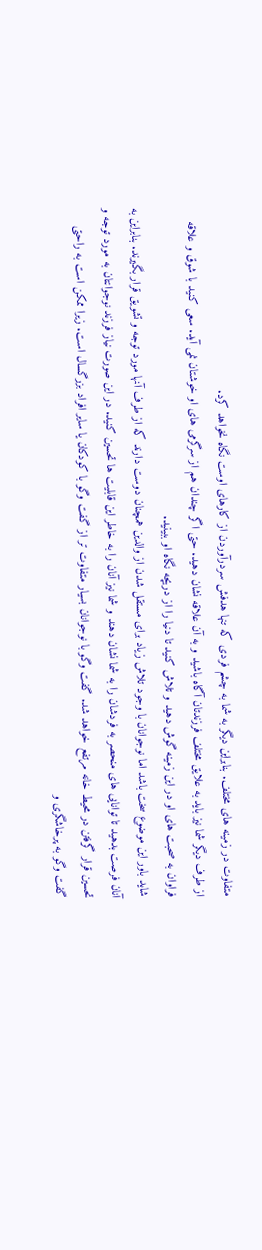متفاوت در زمینه های مختلف. بنابراین دیگر به شما به چشم فردی که تنها هدفش سردرآوردن از کارهای اوست نگاه نخواهد کرد.
از طرف دیگر شما نیز باید به علایق مختلف فرزندتان آگاه باشید و به آن علاقه نشان دهید. حتی اگر چندان هم از سرگرمی های او خوشتان نمی آید. سعی کنید با شوق و علاقه فراوان به صحبت های او در این زمینه گوش دهید و تلاش کنید تا دنیا را از دریچه نگاه او ببینید.
شاید باور این موضوع سخت باشد اما نوجوانان با وجود تلاش زیاد برای مستقل شدن از والدین همچنان دوست دارند که از طرف آنها مورد توجه و تشویق قرار بگیرند. بنابراین به آنان فرصت بدهید تا توانایی های منحصر به فردشان را به شما نشان دهند و شما نیز آنان را به خاطر این قابلیت ها تحسین کنید. در این صورت نیاز فرزند نوجوانتان به مورد توجه و تحسین قرار گرفتن در محیط خانه مرتفع خواهد شد. گفت وگو با نوجوانان بسیار متفاوت تر از گفت وگو با کودکان یا سایر افراد بزرگسال است. زیرا ممکن است به راحتی گفت وگو به پرخاشگری و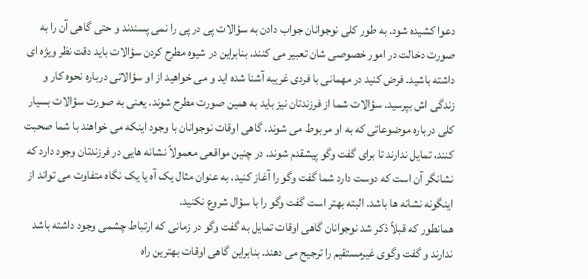دعوا کشیده شود. به طور کلی نوجوانان جواب دادن به سؤالات پی در پی را نمی پسندند و حتی گاهی آن را به صورت دخالت در امور خصوصی شان تعبیر می کنند. بنابراین در شیوه مطرح کردن سؤالات باید دقت نظر ویژه ای داشته باشید. فرض کنید در مهمانی با فردی غریبه آشنا شده اید و می خواهید از او سؤالاتی درباره نحوه کار و زندگی اش بپرسید. سؤالات شما از فرزندتان نیز باید به همین صورت مطرح شوند. یعنی به صورت سؤالات بسیار کلی درباره موضوعاتی که به او مربوط می شوند. گاهی اوقات نوجوانان با وجود اینکه می خواهند با شما صحبت کنند، تمایل ندارند تا برای گفت وگو پیشقدم شوند. در چنین مواقعی معمولاً نشانه هایی در فرزندتان وجود دارد که نشانگر آن است که دوست دارد شما گفت وگو را آغاز کنید. به عنوان مثال یک آه یا یک نگاه متفاوت می تواند از اینگونه نشانه ها باشد. البته بهتر است گفت وگو را با سؤال شروع نکنید.
همانطور که قبلاً ذکر شد نوجوانان گاهی اوقات تمایل به گفت وگو در زمانی که ارتباط چشمی وجود داشته باشد ندارند و گفت وگوی غیرمستقیم را ترجیح می دهند. بنابراین گاهی اوقات بهترین راه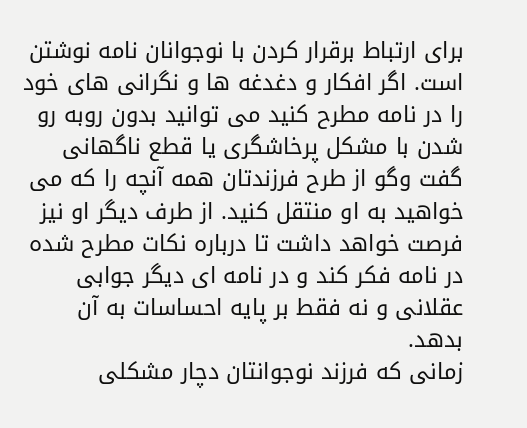برای ارتباط برقرار کردن با نوجوانان نامه نوشتن است. اگر افکار و دغدغه ها و نگرانی های خود را در نامه مطرح کنید می توانید بدون روبه رو شدن با مشکل پرخاشگری یا قطع ناگهانی گفت وگو از طرح فرزندتان همه آنچه را که می خواهید به او منتقل کنید. از طرف دیگر او نیز فرصت خواهد داشت تا درباره نکات مطرح شده در نامه فکر کند و در نامه ای دیگر جوابی عقلانی و نه فقط بر پایه احساسات به آن بدهد.
زمانی که فرزند نوجوانتان دچار مشکلی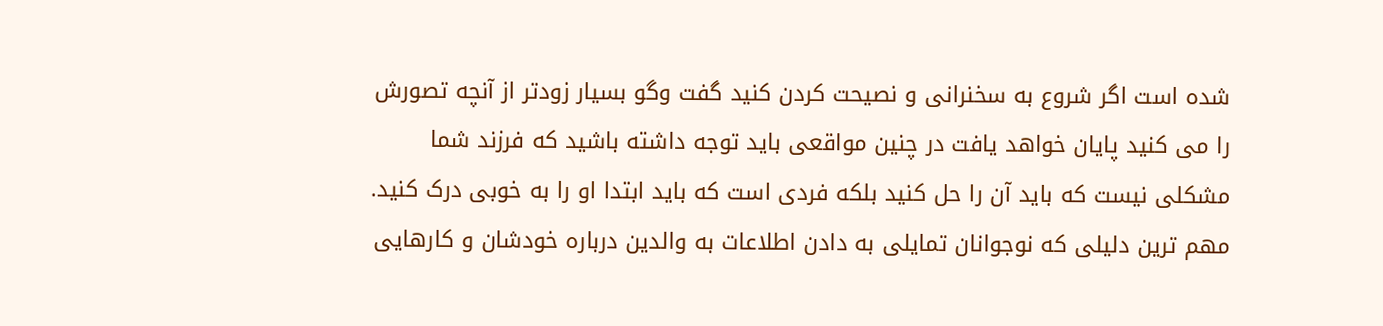شده است اگر شروع به سخنرانی و نصیحت کردن کنید گفت وگو بسیار زودتر از آنچه تصورش را می کنید پایان خواهد یافت در چنین مواقعی باید توجه داشته باشید که فرزند شما مشکلی نیست که باید آن را حل کنید بلکه فردی است که باید ابتدا او را به خوبی درک کنید.
مهم ترین دلیلی که نوجوانان تمایلی به دادن اطلاعات به والدین درباره خودشان و کارهایی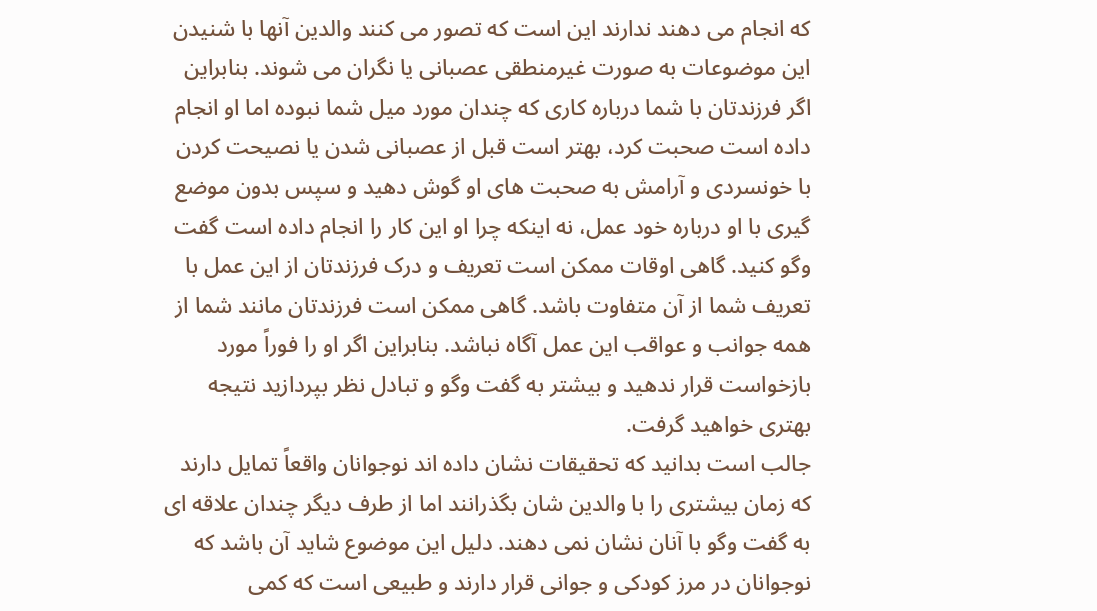که انجام می دهند ندارند این است که تصور می کنند والدین آنها با شنیدن این موضوعات به صورت غیرمنطقی عصبانی یا نگران می شوند. بنابراین اگر فرزندتان با شما درباره کاری که چندان مورد میل شما نبوده اما او انجام داده است صحبت کرد، بهتر است قبل از عصبانی شدن یا نصیحت کردن با خونسردی و آرامش به صحبت های او گوش دهید و سپس بدون موضع گیری با او درباره خود عمل، نه اینکه چرا او این کار را انجام داده است گفت وگو کنید. گاهی اوقات ممکن است تعریف و درک فرزندتان از این عمل با تعریف شما از آن متفاوت باشد. گاهی ممکن است فرزندتان مانند شما از همه جوانب و عواقب این عمل آگاه نباشد. بنابراین اگر او را فوراً مورد بازخواست قرار ندهید و بیشتر به گفت وگو و تبادل نظر بپردازید نتیجه بهتری خواهید گرفت.
جالب است بدانید که تحقیقات نشان داده اند نوجوانان واقعاً تمایل دارند که زمان بیشتری را با والدین شان بگذرانند اما از طرف دیگر چندان علاقه ای به گفت وگو با آنان نشان نمی دهند. دلیل این موضوع شاید آن باشد که نوجوانان در مرز کودکی و جوانی قرار دارند و طبیعی است که کمی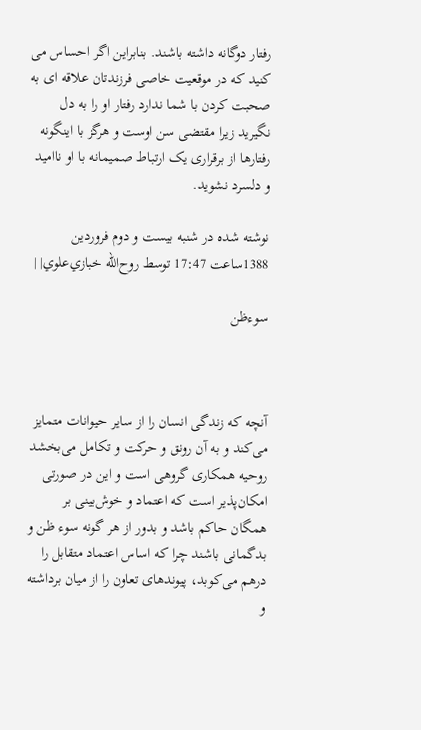رفتار دوگانه داشته باشند. بنابراین اگر احساس می کنید که در موقعیت خاصی فرزندتان علاقه ای به صحبت کردن با شما ندارد رفتار او را به دل نگیرید زیرا مقتضی سن اوست و هرگز با اینگونه رفتارها از برقراری یک ارتباط صمیمانه با او ناامید و دلسرد نشوید.

نوشته شده در شنبه بیست و دوم فروردین 1388ساعت 17:47 توسط روح‌الله خبازي‌علوي| |

سوءظن



آنچه که زندگی انسان را از سایر حیوانات متمایز می‌کند و به آن رونق و حرکت و تکامل می‌بخشد روحیه همکاری گروهی است و این در صورتی امکان‌پذیر است که اعتماد و خوش‌بینی بر همگان حاکم باشد و بدور از هر گونه سوء ظن و بدگمانی باشند چرا که اساس اعتماد متقابل را درهم‌ می‌کوبد، پیوندهای تعاون را از میان برداشته و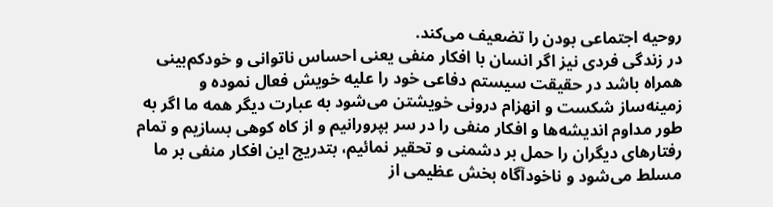روحیه اجتماعی بودن را تضعیف می‌کند.
در زندگی فردی نیز اگر انسان با افکار منفی یعنی احساس ناتوانی و خودکم‌بینی همراه باشد در حقیقت سیستم دفاعی خود را علیه خویش فعال نموده و زمینه‌ساز شکست و انهزام درونی خویشتن می‌شود به عبارت دیگر همه ما اگر به طور مداوم اندیشه‌ها و افکار منفی را در سر بپرورانیم و از کاه کوهی بسازیم و تمام رفتارهای دیگران را حمل بر دشمنی و تحقیر نمائیم، بتدریج این افکار منفی بر ما مسلط می‌شود و ناخود‌آگاه بخش عظیمی از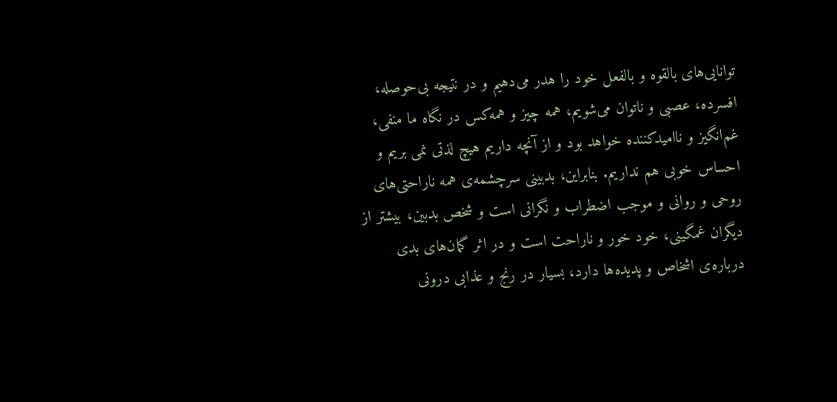توانایی‌های بالقوه و بالفعل خود را هدر می‌دهیم و در نتیجه بی‌حوصله، افسرده، عصبی و ناتوان می‌شویم، همه چیز و همه‌کس در نگاه ما منفی، غم‌انگیز و ناامیدکننده خواهد بود و از آنچه داریم هیچ لذتی نمی بریم و احساس خوبی هم نداریم. بنابراین، بدبینی سرچشمه‌ی همه ناراحتی‌های روحی و روانی و موجب اضطراب و نگرانی است و شخص بدبین، بیشتر از دیگران غمگینی، خود خور و ناراحت است و در اثر گمان‌های بدی درباره‌ی اشخاص و پدیده‌ها دارد، بسیار در رنج و عذابی درونی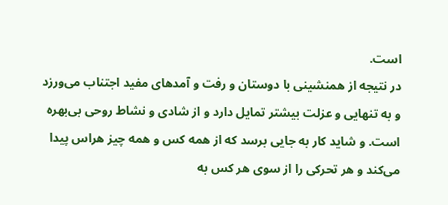است.
در نتیجه از همنشینی با دوستان و رفت و آمدهای مفید اجتناب می‌ورزد و به تنهایی و عزلت بیشتر تمایل دارد و از شادی و نشاط روحی بی‌بهره است. و شاید کار به جایی برسد که از همه‌ کس و همه‌ چیز هراس پیدا می‌کند و هر تحرکی را از سوی هر کس به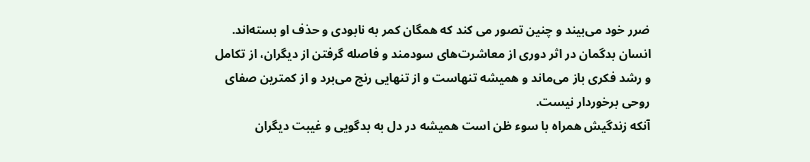ضرر خود می‌بیند و چنین تصور می کند که همگان کمر به نابودی و حذف او بسته‌اند.
انسان بدگمان در اثر دوری از معاشرت‌های سودمند و فاصله گرفتن از دیگران، از تکامل و رشد فکری باز می‌ماند و همیشه تنهاست و از تنهایی رنج می‌برد و از کمترین صفای روحی برخوردار نیست.
آنکه زندگیش همراه با سوء ظن است همیشه در دل به بدگویی و غیبت دیگران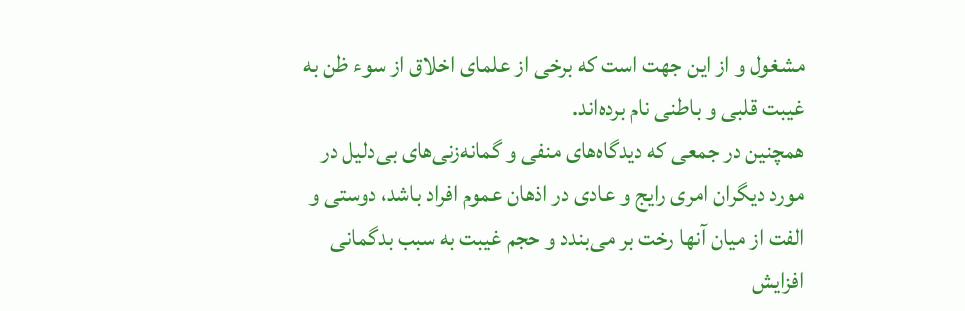مشغول و از این جهت است که برخی از علمای اخلاق از سوء ظن به غیبت قلبی و باطنی نام برده‌اند.
همچنین در جمعی که دیدگاه‌های منفی و گمانه‌زنی‌های بی‌دلیل در مورد دیگران امری رایج و عادی در اذهان عموم افراد باشد، دوستی و الفت از میان آنها رخت بر می‌بندد و حجم غیبت به سبب بدگمانی افزایش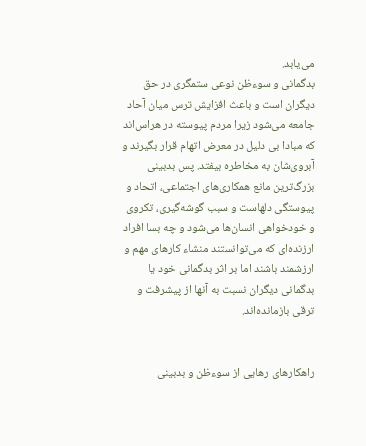می‌یابد.
بدگمانی و سوءظن نوعی ستمگری در حق دیگران است و باعث افزایش ترس میان آحاد جامعه می‌شود زیرا مردم پیوسته در هراس‌اند که مبادا بی دلیل در معرض اتهام قرار بگیرند و آبروی‌شان به مخاطره بیفتد. پس بدبینی بزرگ‌ترین مانع همکاری‌های اجتماعی، اتحاد و پیوستگی دلهاست و سبب گوشه‌گیری، تکروی و خودخواهی انسان‌ها می‌شود و چه بسا افراد ارزنده‌ای که می‌توانستند منشاء کارهای مهم و ارزشمند باشند اما بر اثر بدگمانی خود یا بدگمانی دیگران نسبت به آنها از پیشرفت و ترقی بازمانده‌اند.


راهکارهای رهایی از سوء‌ظن و بدبینی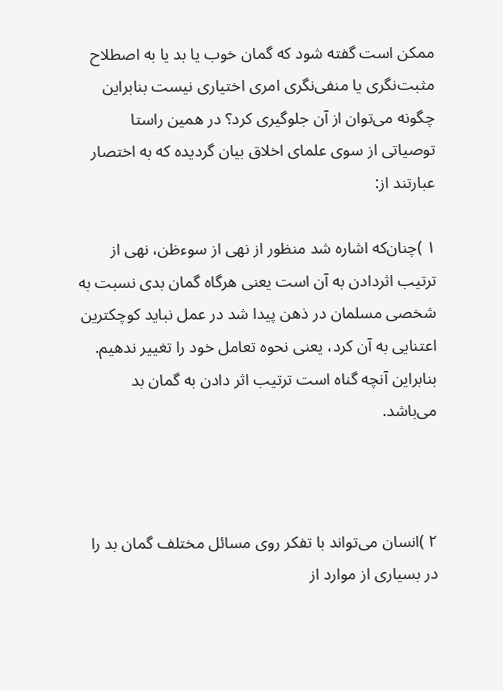ممکن است گفته شود که گمان خوب یا بد یا به اصطلاح مثبت‌نگری یا منفی‌نگری امری اختیاری نیست بنابراین چگونه می‌توان از آن جلوگیری کرد؟ در همین راستا توصیاتی از سوی علمای اخلاق بیان گردیده که به اختصار عبارتند از:

۱ )چنان‌که اشاره شد منظور از نهی از سوء‌ظن، نهی از ترتیب اثردادن به آن است یعنی هرگاه گمان بدی نسبت به شخصی مسلمان در ذهن پیدا شد در عمل نباید کوچکترین اعتنایی به آن کرد، یعنی نحوه تعامل خود را تغییر ندهیم. بنابراین آنچه گناه است ترتیب اثر دادن به گمان بد می‌باشد.



۲ )انسان می‌تواند با تفکر روی مسائل مختلف گمان بد را در بسیاری از موارد از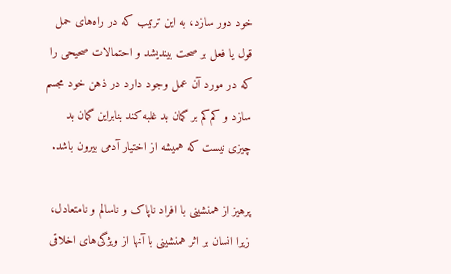خود دور سازد، به این ترتیب که در راه‌های حمل قول یا فعل بر صحت بیندیشد و احتمالات صحیحی را که در مورد آن عمل وجود دارد در ذهن خود مجسم سازد و کم‌کم بر گمان بد غلبه کند بنابراین گمان بد چیزی نیست که همیشه از اختیار آدمی بیرون باشد.

پرهیز از همنشینی با افراد ناپاک و ناسالم و نامتعادل، زیرا انسان بر اثر همنشینی با آنها از ویژگی‌های اخلاقی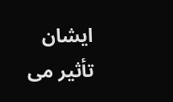ایشان تأثیر می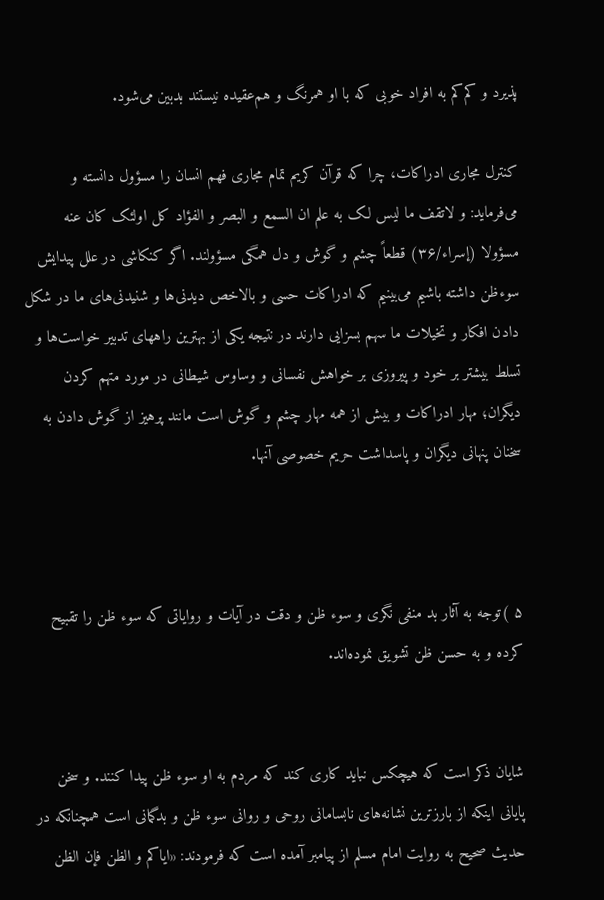پذیرد و کم‌کم به افراد خوبی که با او همرنگ و هم‌عقیده نیستند بدبین می‌شود.

کنترل مجاری ادراکات، چرا که قرآن کریم تمام مجاری فهم انسان را مسؤول دانسته و می‌فرماید: و لاتقف ما لیس لک به علم ان السمع و البصر و الفؤاد کل اولئک کان عنه مسؤولا (إسراء/۳۶) قطعاً‌ چشم و گوش و دل همگی مسؤولند. اگر کنکاشی در علل پیدایش سوءظن داشته باشیم می‌بینیم که ادراکات حسی و بالاخص دیدنی‌ها و شنیدنی‌های ما در شکل دادن افکار و تخیلات ما سهم بسزایی دارند در نتیجه یکی از بهترین راههای تدبیر خواست‌ها و تسلط بیشتر بر خود و پیروزی بر خواهش نفسانی و وساوس شیطانی در مورد متهم کردن دیگران؛ مهار ادراکات و بیش از همه مهار چشم و گوش است مانند پرهیز از گوش دادن به سخنان پنهانی دیگران و پاسداشت حریم خصوصی آنها.



۵ )توجه به آثار بد منفی نگری و سوء ظن و دقت در آیات و روایاتی که سوء ظن را تقبیح کرده و به حسن ظن تشویق نموده‌اند.


شایان ذکر است که هیچکس نباید کاری کند که مردم به او سوء ظن پیدا کنند. و سخن پایانی اینکه از بارزترین نشانه‌های نابسامانی روحی و روانی سوء ظن و بدگمانی است همچنانکه در حدیث صحیح به روایت امام مسلم از پیامبر آمده است که فرمودند: «ایاکم و الظن فإن الظن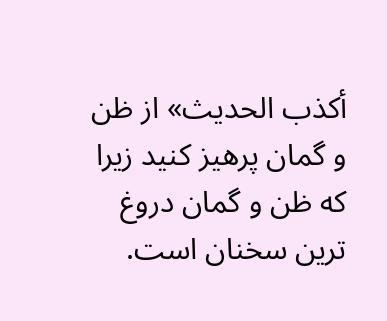أکذب الحدیث» از ظن و گمان پرهیز کنید زیرا که ظن و گمان دروغ ترین سخنان است.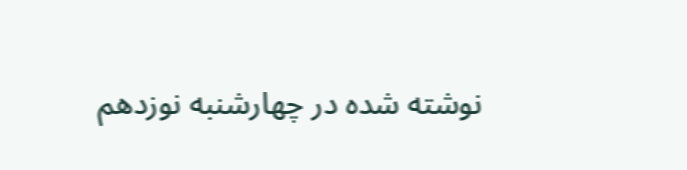نوشته شده در چهارشنبه نوزدهم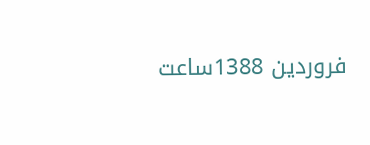فروردین 1388ساعت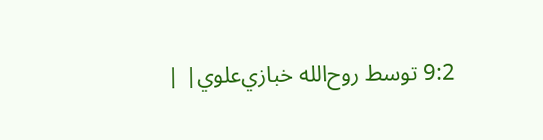9:2 توسط روح‌الله خبازي‌علوي| |